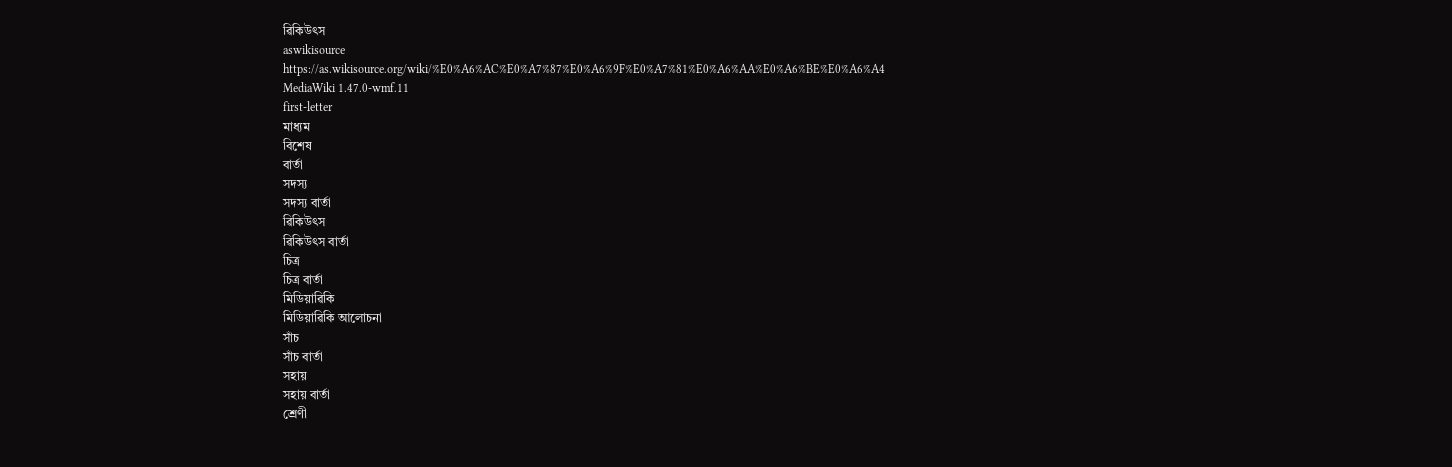ৱিকিউৎস
aswikisource
https://as.wikisource.org/wiki/%E0%A6%AC%E0%A7%87%E0%A6%9F%E0%A7%81%E0%A6%AA%E0%A6%BE%E0%A6%A4
MediaWiki 1.47.0-wmf.11
first-letter
মাধ্যম
বিশেষ
বাৰ্তা
সদস্য
সদস্য বাৰ্তা
ৱিকিউৎস
ৱিকিউৎস বাৰ্তা
চিত্ৰ
চিত্ৰ বাৰ্তা
মিডিয়াৱিকি
মিডিয়াৱিকি আলোচনা
সাঁচ
সাঁচ বাৰ্তা
সহায়
সহায় বাৰ্তা
শ্ৰেণী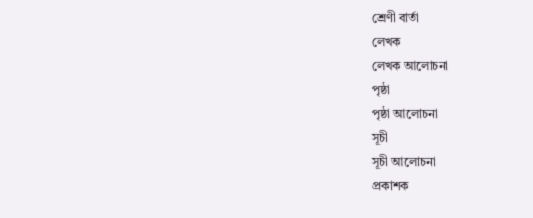শ্ৰেণী বাৰ্তা
লেখক
লেখক আলোচনা
পৃষ্ঠা
পৃষ্ঠা আলোচনা
সূচী
সূচী আলোচনা
প্ৰকাশক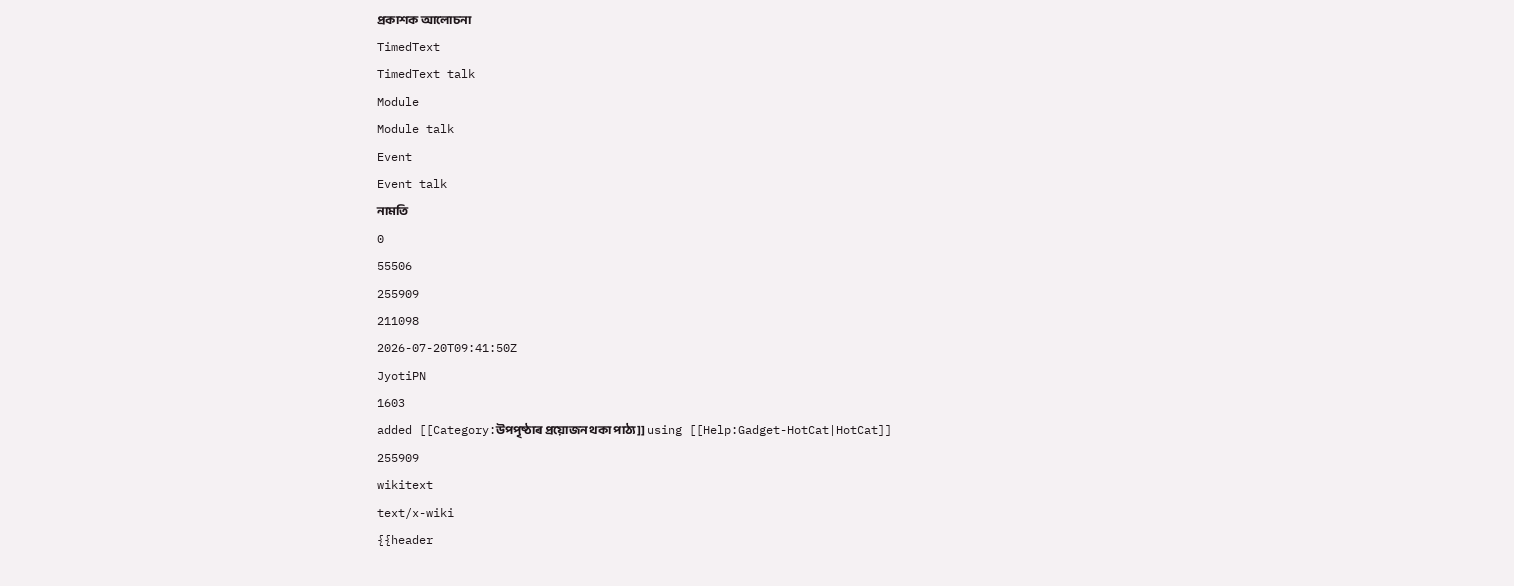প্ৰকাশক আলোচনা
TimedText
TimedText talk
Module
Module talk
Event
Event talk
নামতি
0
55506
255909
211098
2026-07-20T09:41:50Z
JyotiPN
1603
added [[Category:উপপৃষ্ঠাৰ প্ৰয়োজন থকা পাঠ্য]] using [[Help:Gadget-HotCat|HotCat]]
255909
wikitext
text/x-wiki
{{header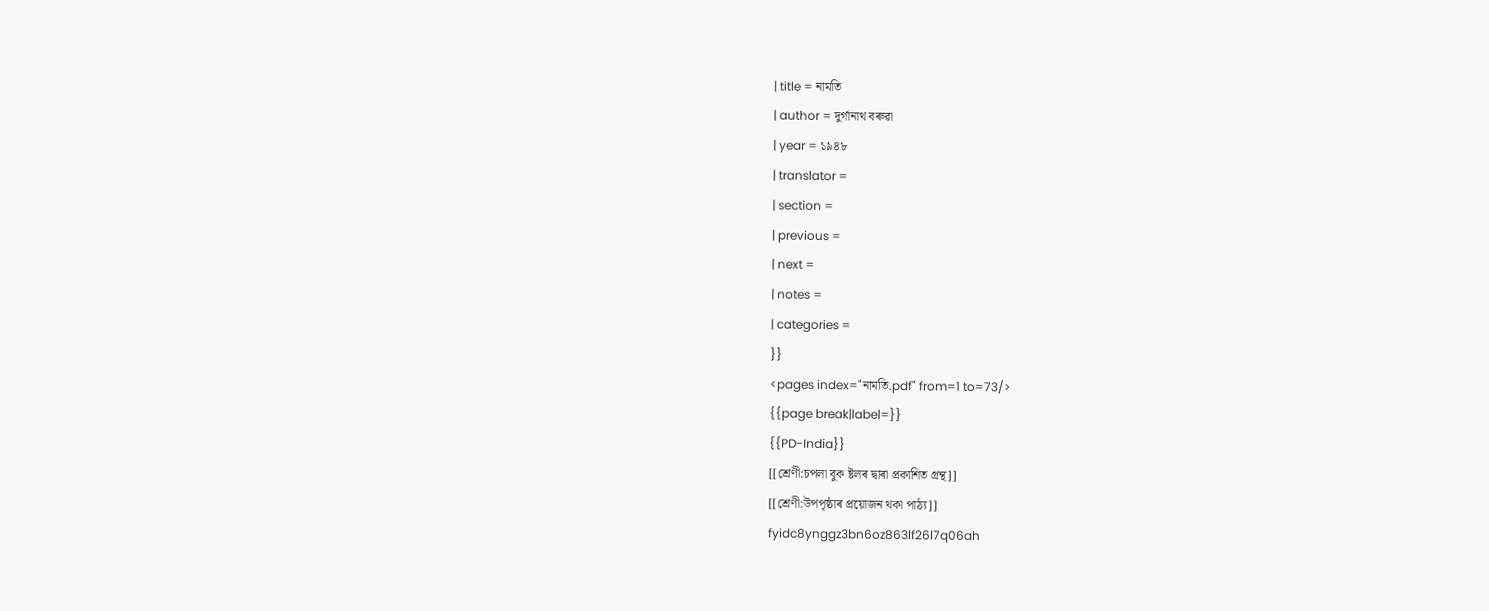| title = নামতি
| author = দুৰ্গানাথ বৰুৱা
| year = ১৯৪৮
| translator =
| section =
| previous =
| next =
| notes =
| categories =
}}
<pages index="নামতি.pdf" from=1 to=73/>
{{page break|label=}}
{{PD-India}}
[[শ্ৰেণী:চপলা বুক ষ্টলৰ দ্বাৰা প্ৰকাশিত গ্ৰন্থ]]
[[শ্ৰেণী:উপপৃষ্ঠাৰ প্ৰয়োজন থকা পাঠ্য]]
fyidc8ynggz3bn6oz863lf26l7q06ah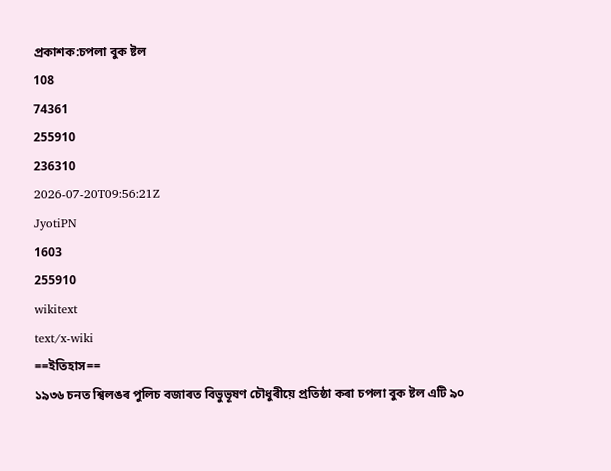প্ৰকাশক:চপলা বুক ষ্টল
108
74361
255910
236310
2026-07-20T09:56:21Z
JyotiPN
1603
255910
wikitext
text/x-wiki
==ইতিহাস==
১৯৩৬ চনত শ্বিলঙৰ পুলিচ বজাৰত বিভুভূষণ চৌধুৰীয়ে প্ৰতিষ্ঠা কৰা চপলা বুক ষ্টল এটি ৯০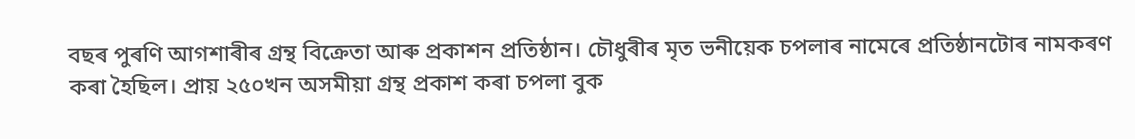বছৰ পুৰণি আগশাৰীৰ গ্ৰন্থ বিক্ৰেতা আৰু প্ৰকাশন প্ৰতিষ্ঠান। চৌধুৰীৰ মৃত ভনীয়েক চপলাৰ নামেৰে প্ৰতিষ্ঠানটোৰ নামকৰণ কৰা হৈছিল। প্ৰায় ২৫০খন অসমীয়া গ্ৰন্থ প্ৰকাশ কৰা চপলা বুক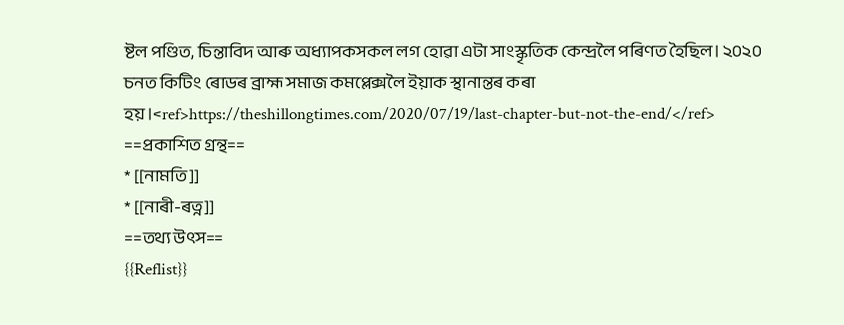ষ্টল পণ্ডিত, চিন্তাবিদ আৰু অধ্যাপকসকল লগ হোৱা এটা সাংস্কৃতিক কেন্দ্ৰলৈ পৰিণত হৈছিল। ২০২০ চনত কিটিং ৰোডৰ ব্ৰাহ্ম সমাজ কমপ্লেক্সলৈ ইয়াক স্থানান্তৰ কৰা হয়।<ref>https://theshillongtimes.com/2020/07/19/last-chapter-but-not-the-end/</ref>
==প্ৰকাশিত গ্ৰন্থ==
* [[নামতি]]
* [[নাৰী-ৰত্ন]]
==তথ্য উৎস==
{{Reflist}}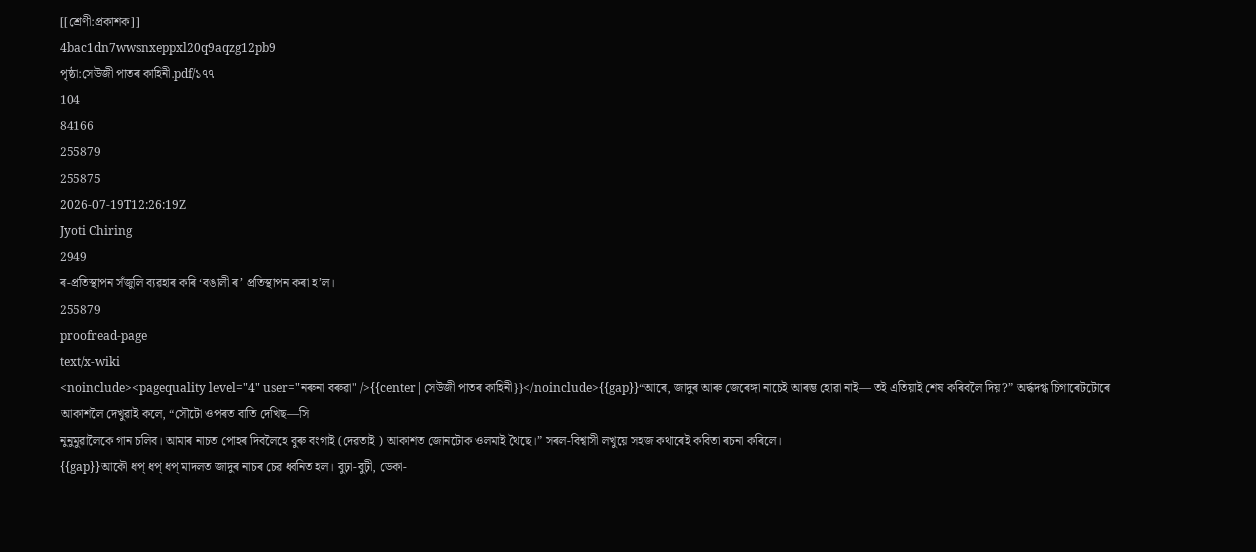[[শ্ৰেণী:প্ৰকাশক]]
4bac1dn7wwsnxeppxl20q9aqzg12pb9
পৃষ্ঠা:সেউজী পাতৰ কাহিনী.pdf/১৭৭
104
84166
255879
255875
2026-07-19T12:26:19Z
Jyoti Chiring
2949
ৰ-প্ৰতিস্থাপন সঁজুলি ব্যৱহাৰ কৰি ‘বঙালী ৰ’ প্ৰতিস্থাপন কৰা হ’ল।
255879
proofread-page
text/x-wiki
<noinclude><pagequality level="4" user="নৰুনা বৰুৱা" />{{center|সেউজী পাতৰ কাহিনী}}</noinclude>{{gap}}“আৰে, জাদুৰ আৰু জেৰেঙ্গা নাচেই আৰম্ভ হোৱা নাই— তই এতিয়াই শেষ কৰিবলৈ দিয়?” অৰ্দ্ধদগ্ধ চিগাৰেটটোৰে আকাশলৈ দেখুৱাই কলে, “সৌটো ওপৰত বাতি দেখিছ—সি
নুনুমুৱালৈকে গান চলিব। আমাৰ নাচত পোহৰ দিবলৈহে বুৰু বংগাই (দেৱতাই ) আকাশত জোনটোক ওলমাই থৈছে।” সৰল-বিশ্বাসী লখুয়ে সহজ কথাৰেই কবিতা ৰচনা কৰিলে।
{{gap}}আকৌ ধপ্ ধপ্ ধপ্ মাদলত জাদুৰ নাচৰ চেৱ ধ্বনিত হল। বুঢ়া-বুঢ়ী, ডেকা-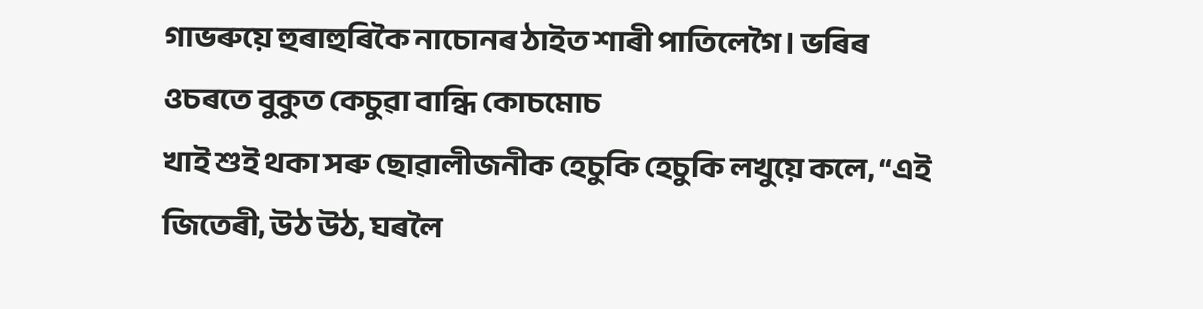গাভৰুয়ে হুৰাহুৰিকৈ নাচোনৰ ঠাইত শাৰী পাতিলেগৈ। ভৰিৰ ওচৰতে বুকুত কেচুৱা বান্ধি কোচমোচ
খাই শুই থকা সৰু ছোৱালীজনীক হেচুকি হেচুকি লখুয়ে কলে, “এই জিতেৰী, উঠ উঠ, ঘৰলৈ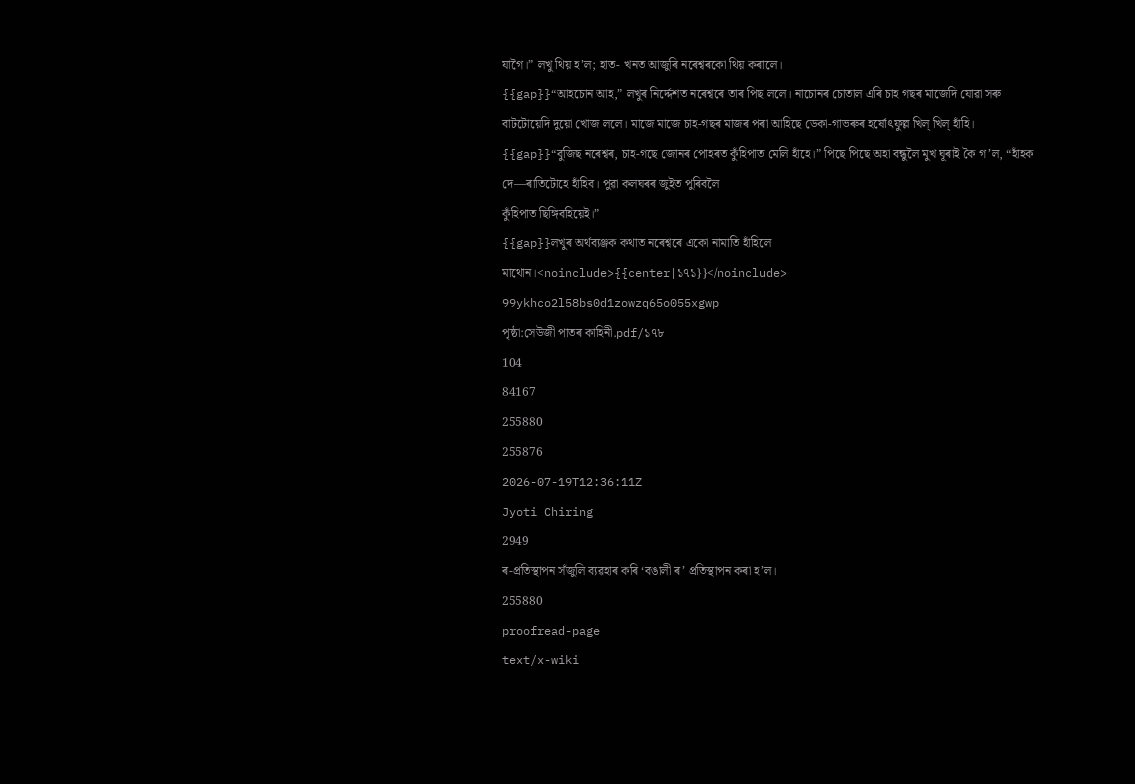যাগৈ।” লখু থিয় হ’ল; হাত- খনত আজুৰি নৰেশ্বৰকো থিয় কৰালে।
{{gap}}“আহচোন আহ,” লখুৰ নিৰ্দ্দেশত নৰেশ্বৰে তাৰ পিছ ললে। নাচোনৰ চোতাল এৰি চাহ গছৰ মাজেদি যোৱা সৰু বাটটোয়েদি দুয়ো খোজ ললে। মাজে মাজে চাহ-গছৰ মাজৰ পৰা আহিছে ডেকা-গাভৰুৰ হৰ্ষোৎফুল্ল খিল্ খিল্ হাঁহি।
{{gap}}“বুজিছ নৰেশ্বৰ, চাহ-গছে জোনৰ পোহৰত কুঁহিপাত মেলি হাঁহে।” পিছে পিছে অহা বন্ধুলৈ মুখ ঘূৰাই কৈ গ’ল, “হাঁহক দে—ৰাতিটোহে হাঁহিব। পুৱা কলঘৰৰ জুইত পুৰিবলৈ
কুঁহিপাত ছিঙ্গিবহিয়েই।”
{{gap}}লখুৰ অৰ্থব্যঞ্জক কথাত নৰেশ্বৰে একো নামাতি হাঁহিলে মাথোন।<noinclude>{{center|১৭১}}</noinclude>
99ykhco2l58bs0d1zowzq65o055xgwp
পৃষ্ঠা:সেউজী পাতৰ কাহিনী.pdf/১৭৮
104
84167
255880
255876
2026-07-19T12:36:11Z
Jyoti Chiring
2949
ৰ-প্ৰতিস্থাপন সঁজুলি ব্যৱহাৰ কৰি ‘বঙালী ৰ’ প্ৰতিস্থাপন কৰা হ’ল।
255880
proofread-page
text/x-wiki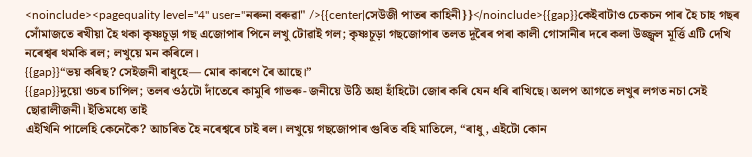<noinclude><pagequality level="4" user="নৰুনা বৰুৱা" />{{center|সেউজী পাতৰ কাহিনী}}</noinclude>{{gap}}কেইবাটাও চেকচন পাৰ হৈ চাহ গছৰ সোঁমাজতে ৰখীয়া হৈ থকা কৃষ্ণচূড়া গছ এজোপাৰ পিনে লখু টোৱাই গল; কৃষ্ণচূড়া গছজোপাৰ তলত দূৰৈৰ পৰা কালী গোসানীৰ দৰে কলা উজ্জ্বল মূৰ্ত্তি এটি দেখি নৰেশ্বৰ থমকি ৰল; লখুয়ে মন কৰিলে।
{{gap}}“ভয় কৰিছ? সেইজনী ৰাধুহে— মোৰ কাৰণে ৰৈ আছে।”
{{gap}}দুয়ো ওচৰ চাপিল; তলৰ ওঠটো দাঁতেৰে কামুৰি গাভৰু- জনীয়ে উঠি অহা হাঁহিটো জোৰ কৰি যেন ধৰি ৰাখিছে। অলপ আগতে লখুৰ লগত নচা সেই ছোৱালীজনী। ইতিমধ্যে তাই
এইখিনি পালেহি কেনেকৈ? আচৰিত হৈ নৰেশ্বৰে চাই ৰল। লখুয়ে গছজোপাৰ গুৰিত বহি মাতিলে, “ৰাধু, এইটো কোন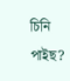চিনি পাইছ?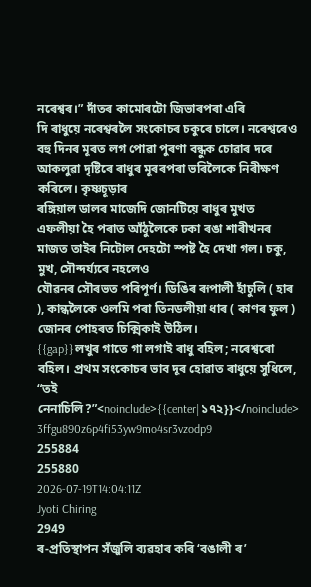নৰেশ্বৰ।” দাঁতৰ কামোৰটো জিভাৰপৰা এৰি
দি ৰাধুয়ে নৰেশ্বৰলৈ সংকোচৰ চকুৰে চালে। নৰেশ্বৰেও বহু দিনৰ মূৰত লগ পোৱা পুৰণা বন্ধুক চোৱাৰ দৰে আকলুৱা দৃষ্টিৰে ৰাধুৰ মূৰৰপৰা ভৰিলৈকে নিৰীক্ষণ কৰিলে। কৃষ্ণচূড়াৰ
ৰঙ্গিয়াল ডালৰ মাজেদি জোনটিয়ে ৰাধুৰ মুখত এফলীয়া হৈ পৰাত আঁঠুলৈকে ঢকা ৰঙা শাৰীখনৰ মাজত তাইৰ নিটোল দেহটো স্পষ্ট হৈ দেখা গল। চকু, মুখ, সৌন্দৰ্য্যৰে নহলেও
যৌৱনৰ সৌৰভত পৰিপূৰ্ণ। ডিঙিৰ ৰূপালী হাঁচুলি ( হাৰ ), কান্ধলৈকে ওলমি পৰা তিনডলীয়া ধাৰ ( কাণৰ ফুল ) জোনৰ পোহৰত চিক্মিকাই উঠিল।
{{gap}}লখুৰ গাতে গা লগাই ৰাধু বহিল; নৰেশ্বৰো বহিল। প্ৰথম সংকোচৰ ভাব দূৰ হোৱাত ৰাধুয়ে সুধিলে, “তই নেনাচিলি?”<noinclude>{{center|১৭২}}</noinclude>
3ffgu890z6p4fi53yw9mo4sr3vzodp9
255884
255880
2026-07-19T14:04:11Z
Jyoti Chiring
2949
ৰ-প্ৰতিস্থাপন সঁজুলি ব্যৱহাৰ কৰি ‘বঙালী ৰ’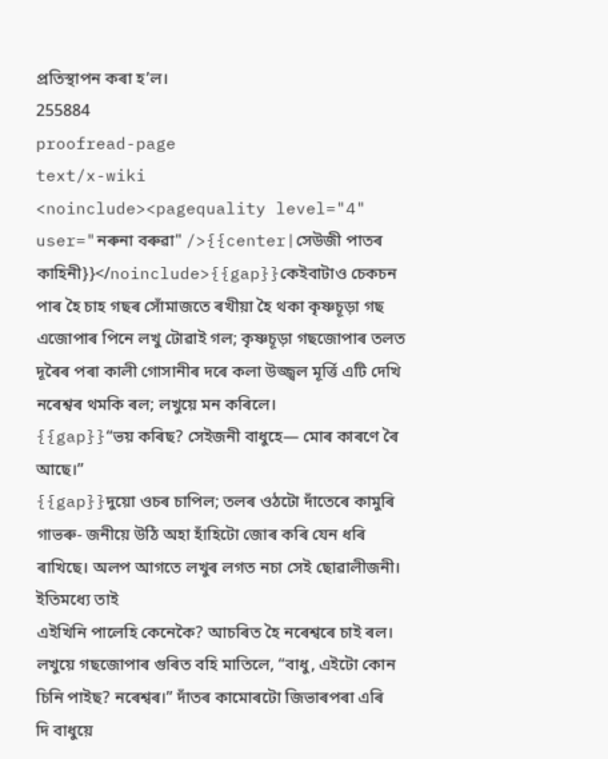প্ৰতিস্থাপন কৰা হ’ল।
255884
proofread-page
text/x-wiki
<noinclude><pagequality level="4" user="নৰুনা বৰুৱা" />{{center|সেউজী পাতৰ কাহিনী}}</noinclude>{{gap}}কেইবাটাও চেকচন পাৰ হৈ চাহ গছৰ সোঁমাজতে ৰখীয়া হৈ থকা কৃষ্ণচূড়া গছ এজোপাৰ পিনে লখু টোৱাই গল; কৃষ্ণচূড়া গছজোপাৰ তলত দূৰৈৰ পৰা কালী গোসানীৰ দৰে কলা উজ্জ্বল মূৰ্ত্তি এটি দেখি নৰেশ্বৰ থমকি ৰল; লখুয়ে মন কৰিলে।
{{gap}}“ভয় কৰিছ? সেইজনী বাধুহে— মোৰ কাৰণে ৰৈ আছে।”
{{gap}}দুয়ো ওচৰ চাপিল; তলৰ ওঠটো দাঁতেৰে কামুৰি গাভৰু- জনীয়ে উঠি অহা হাঁহিটো জোৰ কৰি যেন ধৰি ৰাখিছে। অলপ আগতে লখুৰ লগত নচা সেই ছোৱালীজনী। ইতিমধ্যে তাই
এইখিনি পালেহি কেনেকৈ? আচৰিত হৈ নৰেশ্বৰে চাই ৰল। লখুয়ে গছজোপাৰ গুৰিত বহি মাতিলে, “বাধু, এইটো কোন চিনি পাইছ? নৰেশ্বৰ।” দাঁতৰ কামোৰটো জিভাৰপৰা এৰি
দি বাধুয়ে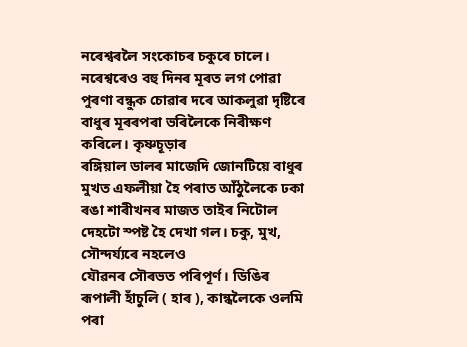নৰেশ্বৰলৈ সংকোচৰ চকুৰে চালে। নৰেশ্বৰেও বহু দিনৰ মূৰত লগ পোৱা পুৰণা বন্ধুক চোৱাৰ দৰে আকলুৱা দৃষ্টিৰে বাধুৰ মূৰৰপৰা ভৰিলৈকে নিৰীক্ষণ কৰিলে। কৃষ্ণচূড়াৰ
ৰঙ্গিয়াল ডালৰ মাজেদি জোনটিয়ে বাধুৰ মুখত এফলীয়া হৈ পৰাত আঁঠুলৈকে ঢকা ৰঙা শাৰীখনৰ মাজত তাইৰ নিটোল দেহটো স্পষ্ট হৈ দেখা গল। চকু, মুখ, সৌন্দৰ্য্যৰে নহলেও
যৌৱনৰ সৌৰভত পৰিপূৰ্ণ। ডিঙিৰ ৰূপালী হাঁচুলি ( হাৰ ), কান্ধলৈকে ওলমি পৰা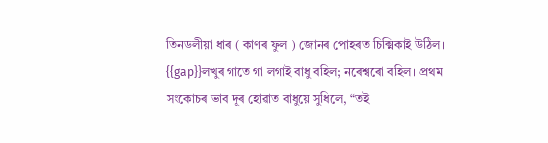তিনডলীয়া ধাৰ ( কাণৰ ফুল ) জোনৰ পোহৰত চিক্মিকাই উঠিল।
{{gap}}লখুৰ গাতে গা লগাই বাধু বহিল; নৰেশ্বৰো বহিল। প্ৰথম সংকোচৰ ভাব দূৰ হোৱাত বাধুয়ে সুধিলে, “তই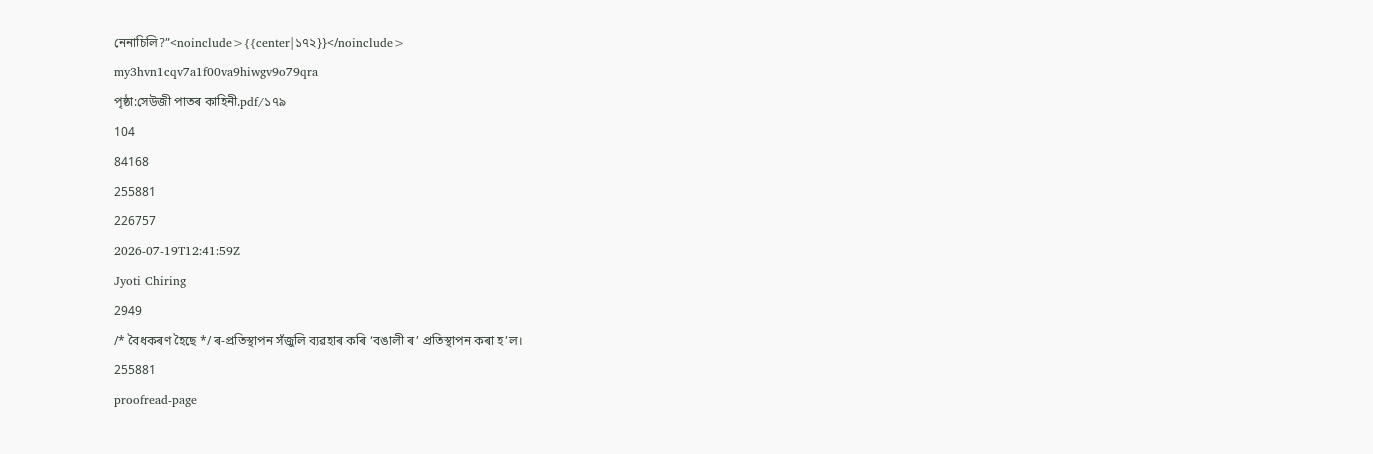নেনাচিলি?”<noinclude>{{center|১৭২}}</noinclude>
my3hvn1cqv7a1f00va9hiwgv9o79qra
পৃষ্ঠা:সেউজী পাতৰ কাহিনী.pdf/১৭৯
104
84168
255881
226757
2026-07-19T12:41:59Z
Jyoti Chiring
2949
/* বৈধকৰণ হৈছে */ ৰ-প্ৰতিস্থাপন সঁজুলি ব্যৱহাৰ কৰি ‘বঙালী ৰ’ প্ৰতিস্থাপন কৰা হ’ল।
255881
proofread-page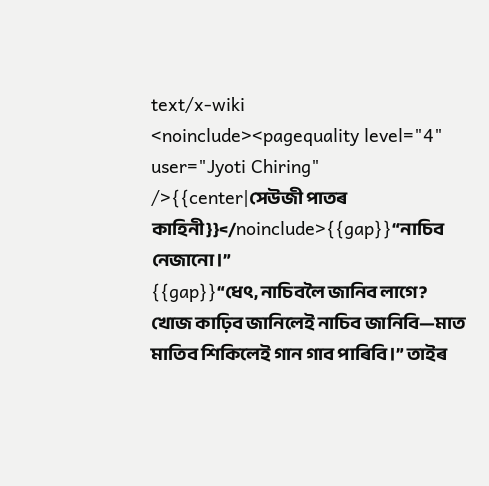text/x-wiki
<noinclude><pagequality level="4" user="Jyoti Chiring" />{{center|সেউজী পাতৰ কাহিনী}}</noinclude>{{gap}}“নাচিব নেজানো।”
{{gap}}“ধেৎ, নাচিবলৈ জানিব লাগে? খোজ কাঢ়িব জানিলেই নাচিব জানিবি—মাত মাতিব শিকিলেই গান গাব পাৰিবি।” তাইৰ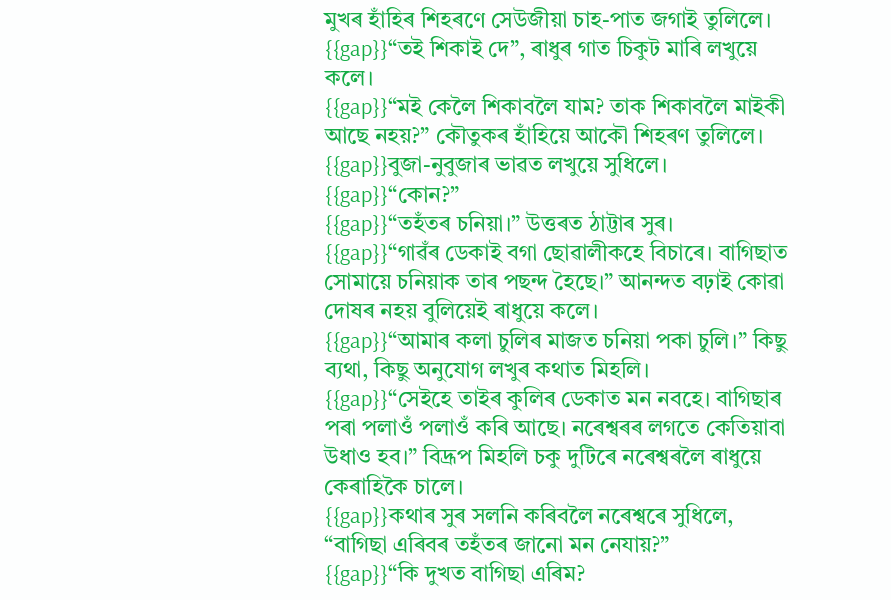মুখৰ হাঁহিৰ শিহৰণে সেউজীয়া চাহ-পাত জগাই তুলিলে।
{{gap}}“তই শিকাই দে”, ৰাধুৰ গাত চিকুট মাৰি লখুয়ে কলে।
{{gap}}“মই কেলৈ শিকাবলৈ যাম? তাক শিকাবলৈ মাইকী আছে নহয়?” কৌতুকৰ হাঁহিয়ে আকৌ শিহৰণ তুলিলে।
{{gap}}বুজা-নুবুজাৰ ভাৱত লখুয়ে সুধিলে।
{{gap}}“কোন?”
{{gap}}“তহঁতৰ চনিয়া।” উত্তৰত ঠাট্টাৰ সুৰ।
{{gap}}“গাৱঁৰ ডেকাই বগা ছোৱালীকহে বিচাৰে। বাগিছাত সোমায়ে চনিয়াক তাৰ পছন্দ হৈছে।” আনন্দত বঢ়াই কোৱা দোষৰ নহয় বুলিয়েই ৰাধুয়ে কলে।
{{gap}}“আমাৰ কলা চুলিৰ মাজত চনিয়া পকা চুলি।” কিছু ব্যথা, কিছু অনুযোগ লখুৰ কথাত মিহলি।
{{gap}}“সেইহে তাইৰ কুলিৰ ডেকাত মন নবহে। বাগিছাৰ পৰা পলাওঁ পলাওঁ কৰি আছে। নৰেশ্বৰৰ লগতে কেতিয়াবা উধাও হব।” বিদ্ৰূপ মিহলি চকু দুটিৰে নৰেশ্বৰলৈ ৰাধুয়ে কেৰাহিকৈ চালে।
{{gap}}কথাৰ সুৰ সলনি কৰিবলৈ নৰেশ্বৰে সুধিলে, “বাগিছা এৰিবৰ তহঁতৰ জানো মন নেযায়?”
{{gap}}“কি দুখত বাগিছা এৰিম?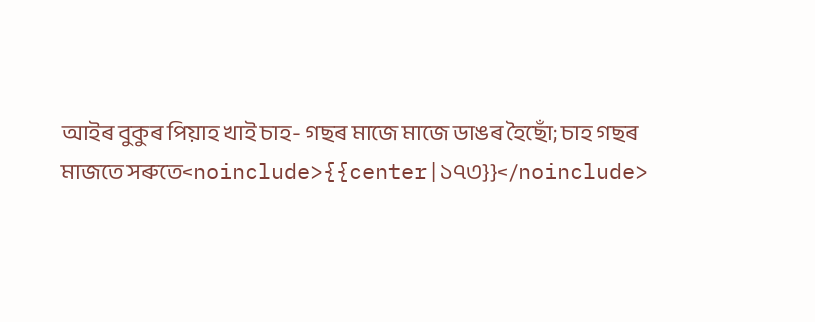আইৰ বুকুৰ পিয়াহ খাই চাহ- গছৰ মাজে মাজে ডাঙৰ হৈছোঁ; চাহ গছৰ মাজতে সৰুতে<noinclude>{{center|১৭৩}}</noinclude>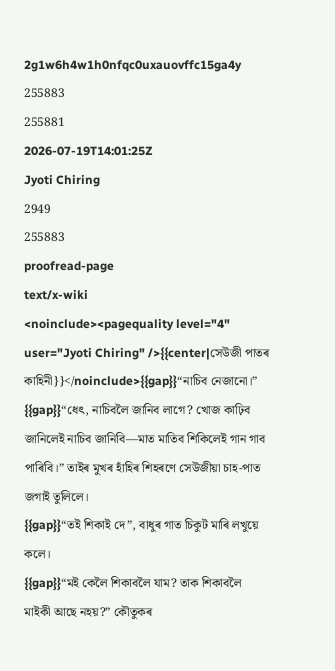2g1w6h4w1h0nfqc0uxauovffc15ga4y
255883
255881
2026-07-19T14:01:25Z
Jyoti Chiring
2949
255883
proofread-page
text/x-wiki
<noinclude><pagequality level="4" user="Jyoti Chiring" />{{center|সেউজী পাতৰ কাহিনী}}</noinclude>{{gap}}“নাচিব নেজানো।”
{{gap}}“ধেৎ, নাচিবলৈ জানিব লাগে? খোজ কাঢ়িব জানিলেই নাচিব জানিবি—মাত মাতিব শিকিলেই গান গাব পাৰিবি।” তাইৰ মুখৰ হাঁহিৰ শিহৰণে সেউজীয়া চাহ-পাত জগাই তুলিলে।
{{gap}}“তই শিকাই দে”, বাধুৰ গাত চিকুট মাৰি লখুয়ে কলে।
{{gap}}“মই কেলৈ শিকাবলৈ যাম? তাক শিকাবলৈ মাইকী আছে নহয়?” কৌতুকৰ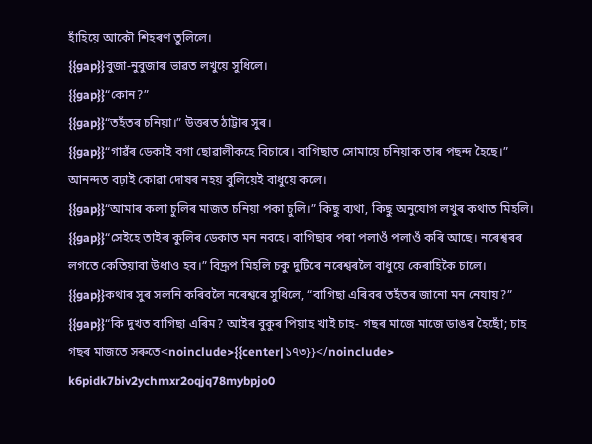হাঁহিয়ে আকৌ শিহৰণ তুলিলে।
{{gap}}বুজা-নুবুজাৰ ভাৱত লখুয়ে সুধিলে।
{{gap}}“কোন?”
{{gap}}“তহঁতৰ চনিয়া।” উত্তৰত ঠাট্টাৰ সুৰ।
{{gap}}“গাৱঁৰ ডেকাই বগা ছোৱালীকহে বিচাৰে। বাগিছাত সোমায়ে চনিয়াক তাৰ পছন্দ হৈছে।” আনন্দত বঢ়াই কোৱা দোষৰ নহয় বুলিয়েই বাধুয়ে কলে।
{{gap}}“আমাৰ কলা চুলিৰ মাজত চনিয়া পকা চুলি।” কিছু ব্যথা, কিছু অনুযোগ লখুৰ কথাত মিহলি।
{{gap}}“সেইহে তাইৰ কুলিৰ ডেকাত মন নবহে। বাগিছাৰ পৰা পলাওঁ পলাওঁ কৰি আছে। নৰেশ্বৰৰ লগতে কেতিয়াবা উধাও হব।” বিদ্ৰূপ মিহলি চকু দুটিৰে নৰেশ্বৰলৈ বাধুয়ে কেৰাহিকৈ চালে।
{{gap}}কথাৰ সুৰ সলনি কৰিবলৈ নৰেশ্বৰে সুধিলে, “বাগিছা এৰিবৰ তহঁতৰ জানো মন নেযায়?”
{{gap}}“কি দুখত বাগিছা এৰিম? আইৰ বুকুৰ পিয়াহ খাই চাহ- গছৰ মাজে মাজে ডাঙৰ হৈছোঁ; চাহ গছৰ মাজতে সৰুতে<noinclude>{{center|১৭৩}}</noinclude>
k6pidk7biv2ychmxr2oqjq78mybpjo0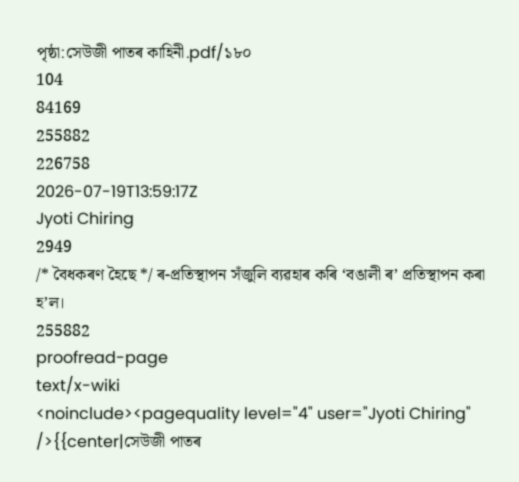পৃষ্ঠা:সেউজী পাতৰ কাহিনী.pdf/১৮০
104
84169
255882
226758
2026-07-19T13:59:17Z
Jyoti Chiring
2949
/* বৈধকৰণ হৈছে */ ৰ-প্ৰতিস্থাপন সঁজুলি ব্যৱহাৰ কৰি ‘বঙালী ৰ’ প্ৰতিস্থাপন কৰা হ’ল।
255882
proofread-page
text/x-wiki
<noinclude><pagequality level="4" user="Jyoti Chiring" />{{center|সেউজী পাতৰ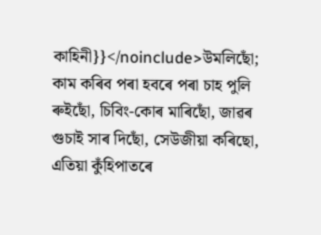কাহিনী}}</noinclude>উমলিছোঁ; কাম কৰিব পৰা হবৰে পৰা চাহ পুলি ৰুইছোঁ, চিবিং-কোৰ মাৰিছোঁ, জাৱৰ গুচাই সাৰ দিছোঁ, সেউজীয়া কৰিছো, এতিয়া কুঁহিপাতৰে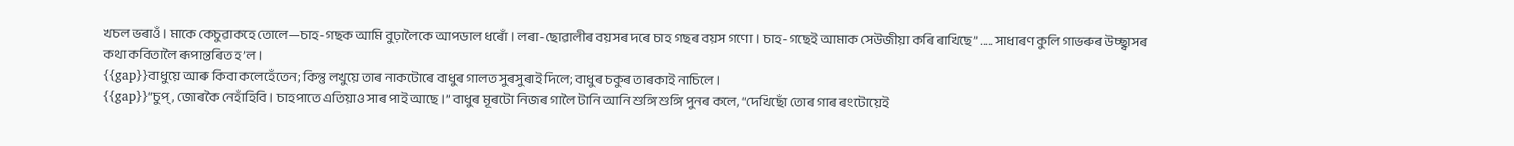খচল ভৰাওঁ। মাকে কেচুৱাকহে তোলে—চাহ-গছক আমি বুঢ়ালৈকে আপডাল ধৰোঁ। লৰা-ছোৱালীৰ বয়সৰ দৰে চাহ গছৰ বয়স গণো। চাহ-গছেই আমাক সেউজীয়া কৰি ৰাখিছে” ..... সাধাৰণ কুলি গাভৰুৰ উচ্ছ্বাসৰ কথা কবিতালৈ ৰূপান্তৰিত হ’ল।
{{gap}}বাধুয়ে আৰু কিবা কলেহেঁতেন; কিন্তু লখুয়ে তাৰ নাকটোৰে বাধুৰ গালত সুৰসুৰাই দিলে; বাধুৰ চকুৰ তাৰকাই নাচিলে।
{{gap}}“চুপ্, জোৰকৈ নেহাঁহিবি। চাহপাতে এতিয়াও সাৰ পাই আছে।” বাধুৰ মূৰটো নিজৰ গালৈ টানি আনি শুঙ্গি শুঙ্গি পুনৰ কলে, “দেখিছোঁ তোৰ গাৰ ৰংটোয়েই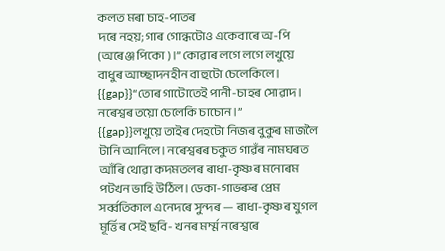কলত মৰা চাহ-পাতৰ
দৰে নহয়; গাৰ গোন্ধটোও একেবাৰে অ-পি (অৰেঞ্জ পিকো)।” কোৱাৰ লগে লগে লখুয়ে বাধুৰ আচ্ছাদনহীন বাহুটো চেলেকিলে।
{{gap}}“তোৰ গাটোতেই পানী-চাহৰ সোৱাদ। নৰেশ্বৰ তয়ো চেলেকি চাচোন।”
{{gap}}লখুয়ে তাইৰ দেহটো নিজৰ বুকুৰ মাজলৈ টানি আনিলে। নৰেশ্বৰৰ চকুত গাৱঁৰ নামঘৰত আঁৰি থোৱা কদমতলৰ ৰাধা-কৃষ্ণৰ মনোৰম পটখন ভাহি উঠিল। ডেকা-গাভৰুৰ প্ৰেম
সৰ্ব্বতিকাল এনেদৰে সুন্দৰ — ৰাধা-কৃষ্ণৰ যুগল মূৰ্ত্তিৰ সেই ছবি- খনৰ মৰ্ম্ম নৰেশ্বৰে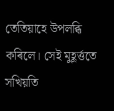তেতিয়াহে উপলব্ধি কৰিলে। সেই মুহূৰ্ত্ততে সখিয়তি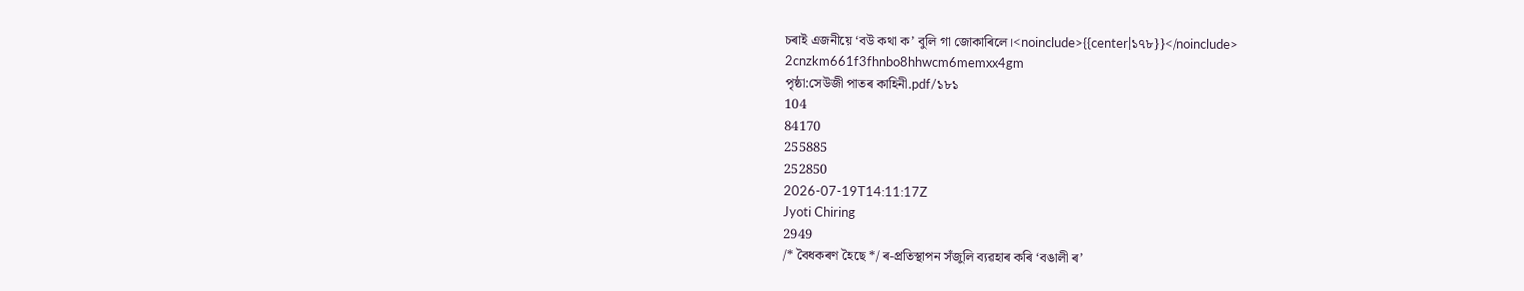চৰাই এজনীয়ে ‘বউ কথা ক’ বুলি গা জোকাৰিলে।<noinclude>{{center|১৭৮}}</noinclude>
2cnzkm661f3fhnbo8hhwcm6memxx4gm
পৃষ্ঠা:সেউজী পাতৰ কাহিনী.pdf/১৮১
104
84170
255885
252850
2026-07-19T14:11:17Z
Jyoti Chiring
2949
/* বৈধকৰণ হৈছে */ ৰ-প্ৰতিস্থাপন সঁজুলি ব্যৱহাৰ কৰি ‘বঙালী ৰ’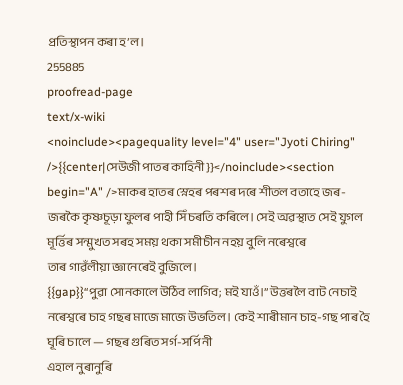প্ৰতিস্থাপন কৰা হ’ল।
255885
proofread-page
text/x-wiki
<noinclude><pagequality level="4" user="Jyoti Chiring" />{{center|সেউজী পাতৰ কাহিনী}}</noinclude><section begin="A" />মাকৰ হাতৰ স্নেহৰ পৰশৰ দৰে শীতল বতাহে জৰ-জৰকৈ কৃষ্ণচূড়া ফুলৰ পাহী সিঁচৰতি কৰিলে। সেই অৱস্থাত সেই যুগল মূৰ্ত্তিৰ সন্মুখত সৰহ সময় থকা সমীচীন নহয় বুলি নৰেশ্বৰে
তাৰ গাৱঁলীয়া জ্ঞানেৰেই বুজিলে।
{{gap}}“পুৱা সোনকালে উঠিব লাগিব; মই যাওঁ।” উত্তৰলৈ বাট নেচাই নৰেশ্বৰে চাহ গছৰ মাজে মাজে উভতিল। কেই শাৰীমান চাহ-গছ পাৰ হৈ ঘূৰি চালে — গছৰ গুৰিত সৰ্গ-সৰ্পিনী
এহাল নুৰানুৰি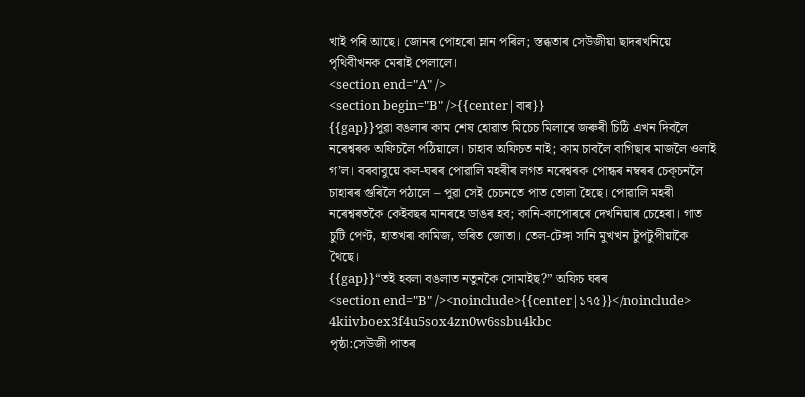খাই পৰি আছে। জোনৰ পোহৰো ম্লান পৰিল; স্তব্ধতাৰ সেউজীয়া ছাদৰখনিয়ে পৃথিবীখনক মেৰাই পেলালে।
<section end="A" />
<section begin="B" />{{center|বাৰ}}
{{gap}}পুৱা বঙলাৰ কাম শেষ হোৱাত মিচেচ মিলাৰে জৰুৰী চিঠি এখন দিবলৈ নৰেশ্বৰক অফিচলৈ পঠিয়ালে। চাহাব অফিচত নাই; কাম চাবলৈ বাগিছাৰ মাজলৈ ওলাই গ’ল। বৰবাবুয়ে কল-ঘৰৰ পোৱালি মহৰীৰ লগত নৰেশ্বৰক পোন্ধৰ নম্বৰৰ চেক্চনলৈ চাহাৰৰ গুৰিলৈ পঠালে – পুৱা সেই চেচনতে পাত তোলা হৈছে। পোৱালি মহৰী নৰেশ্বৰতকৈ কেইবছৰ মানৰহে ডাঙৰ হব; কানি-কাপোৰৰে দেখনিয়াৰ চেহেৰা। গাত চুটি পেণ্ট, হাতখৰা কামিজ, ভৰিত জোতা। তেল-টেঙ্গা সানি মুখখন টুপটুপীয়াকৈ থৈছে।
{{gap}}“তই হবলা বঙলাত নতুনকৈ সোমাইছ?” অফিচ ঘৰৰ
<section end="B" /><noinclude>{{center|১৭৫}}</noinclude>
4kiivboex3f4u5sox4zn0w6ssbu4kbc
পৃষ্ঠা:সেউজী পাতৰ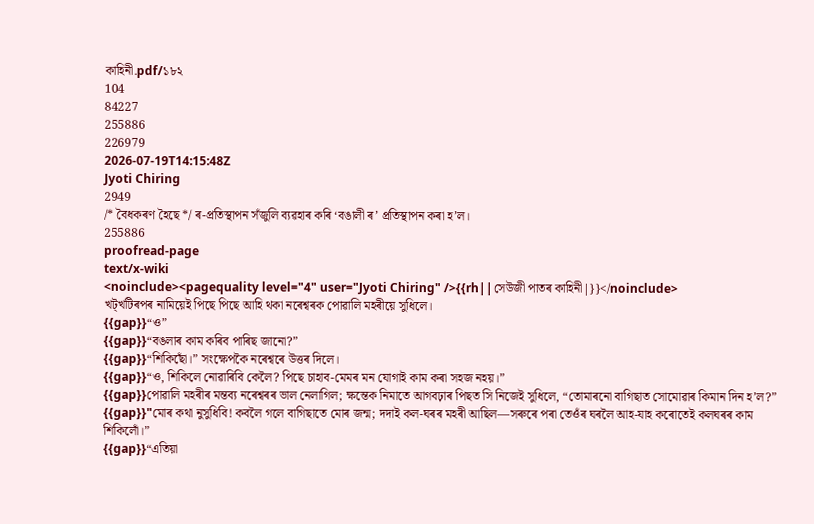কাহিনী.pdf/১৮২
104
84227
255886
226979
2026-07-19T14:15:48Z
Jyoti Chiring
2949
/* বৈধকৰণ হৈছে */ ৰ-প্ৰতিস্থাপন সঁজুলি ব্যৱহাৰ কৰি ‘বঙালী ৰ’ প্ৰতিস্থাপন কৰা হ’ল।
255886
proofread-page
text/x-wiki
<noinclude><pagequality level="4" user="Jyoti Chiring" />{{rh||সেউজী পাতৰ কাহিনী|}}</noinclude>
খট্খটিৰপৰ নামিয়েই পিছে পিছে আহি থকা নৰেশ্বৰক পোৱালি মহৰীয়ে সুধিলে।
{{gap}}“ও”
{{gap}}“বঙলাৰ কাম কৰিব পাৰিছ জানো?”
{{gap}}“শিকিছোঁ।” সংক্ষেপকৈ নৰেশ্বৰে উত্তৰ দিলে।
{{gap}}“ও, শিকিলে নোৱাৰিবি কেলৈ? পিছে চাহাব-মেমৰ মন যোগাই কাম কৰা সহজ নহয়।”
{{gap}}পোৱালি মহৰীৰ মন্তব্য নৰেশ্বৰৰ ভাল নেলাগিল; ক্ষন্তেক নিমাতে আগবঢ়াৰ পিছত সি নিজেই সুধিলে, “তোমাৰনো বাগিছাত সোমোৱাৰ কিমান দিন হ’ল?”
{{gap}}"মোৰ কথা নুসুধিবি! কবলৈ গলে বাগিছাতে মোৰ জন্ম; দদাই কল-ঘৰৰ মহৰী আছিল—সৰুৰে পৰা তেওঁৰ ঘৰলৈ আহ-যাহ কৰোতেই কলঘৰৰ কাম শিকিলোঁ।”
{{gap}}“এতিয়া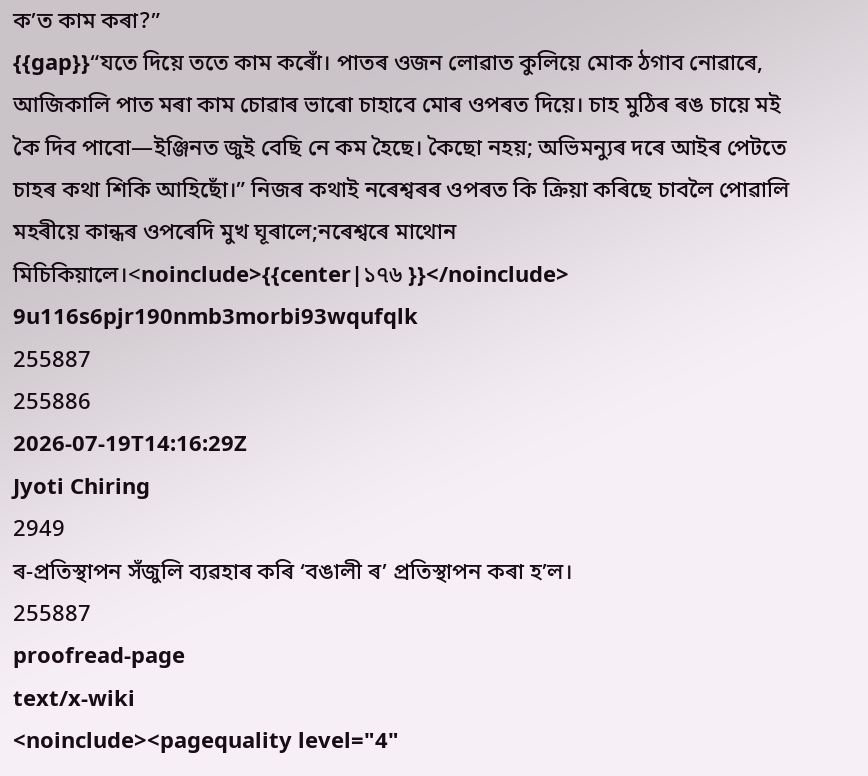ক’ত কাম কৰা?”
{{gap}}“যতে দিয়ে ততে কাম কৰোঁ। পাতৰ ওজন লোৱাত কুলিয়ে মোক ঠগাব নোৱাৰে, আজিকালি পাত মৰা কাম চোৱাৰ ভাৰো চাহাবে মোৰ ওপৰত দিয়ে। চাহ মুঠিৰ ৰঙ চায়ে মই কৈ দিব পাবো—ইঞ্জিনত জুই বেছি নে কম হৈছে। কৈছো নহয়; অভিমন্যুৰ দৰে আইৰ পেটতে চাহৰ কথা শিকি আহিছোঁ।” নিজৰ কথাই নৰেশ্বৰৰ ওপৰত কি ক্ৰিয়া কৰিছে চাবলৈ পোৱালি মহৰীয়ে কান্ধৰ ওপৰেদি মুখ ঘূৰালে;নৰেশ্বৰে মাথোন মিচিকিয়ালে।<noinclude>{{center|১৭৬ }}</noinclude>
9u116s6pjr190nmb3morbi93wqufqlk
255887
255886
2026-07-19T14:16:29Z
Jyoti Chiring
2949
ৰ-প্ৰতিস্থাপন সঁজুলি ব্যৱহাৰ কৰি ‘বঙালী ৰ’ প্ৰতিস্থাপন কৰা হ’ল।
255887
proofread-page
text/x-wiki
<noinclude><pagequality level="4"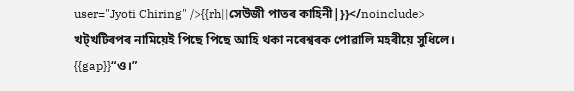user="Jyoti Chiring" />{{rh||সেউজী পাতৰ কাহিনী|}}</noinclude>
খট্খটিৰপৰ নামিয়েই পিছে পিছে আহি থকা নৰেশ্বৰক পোৱালি মহৰীয়ে সুধিলে।
{{gap}}“ও।”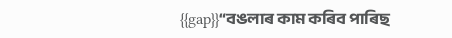{{gap}}“বঙলাৰ কাম কৰিব পাৰিছ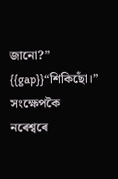জানো?”
{{gap}}“শিকিছোঁ।” সংক্ষেপকৈ নৰেশ্বৰে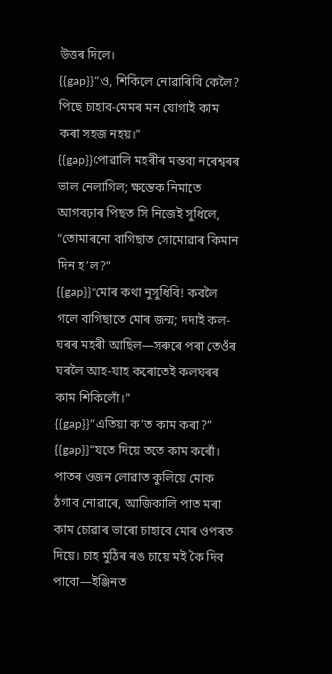উত্তৰ দিলে।
{{gap}}“ও, শিকিলে নোৱাৰিবি কেলৈ? পিছে চাহাব-মেমৰ মন যোগাই কাম কৰা সহজ নহয়।”
{{gap}}পোৱালি মহৰীৰ মন্তব্য নৰেশ্বৰৰ ভাল নেলাগিল; ক্ষন্তেক নিমাতে আগবঢ়াৰ পিছত সি নিজেই সুধিলে, “তোমাৰনো বাগিছাত সোমোৱাৰ কিমান দিন হ’ল?”
{{gap}}"মোৰ কথা নুসুধিবি! কবলৈ গলে বাগিছাতে মোৰ জন্ম; দদাই কল-ঘৰৰ মহৰী আছিল—সৰুৰে পৰা তেওঁৰ ঘৰলৈ আহ-যাহ কৰোতেই কলঘৰৰ কাম শিকিলোঁ।”
{{gap}}“এতিয়া ক’ত কাম কৰা?”
{{gap}}“যতে দিয়ে ততে কাম কৰোঁ। পাতৰ ওজন লোৱাত কুলিয়ে মোক ঠগাব নোৱাৰে, আজিকালি পাত মৰা কাম চোৱাৰ ভাৰো চাহাবে মোৰ ওপৰত দিয়ে। চাহ মুঠিৰ ৰঙ চায়ে মই কৈ দিব পাবো—ইঞ্জিনত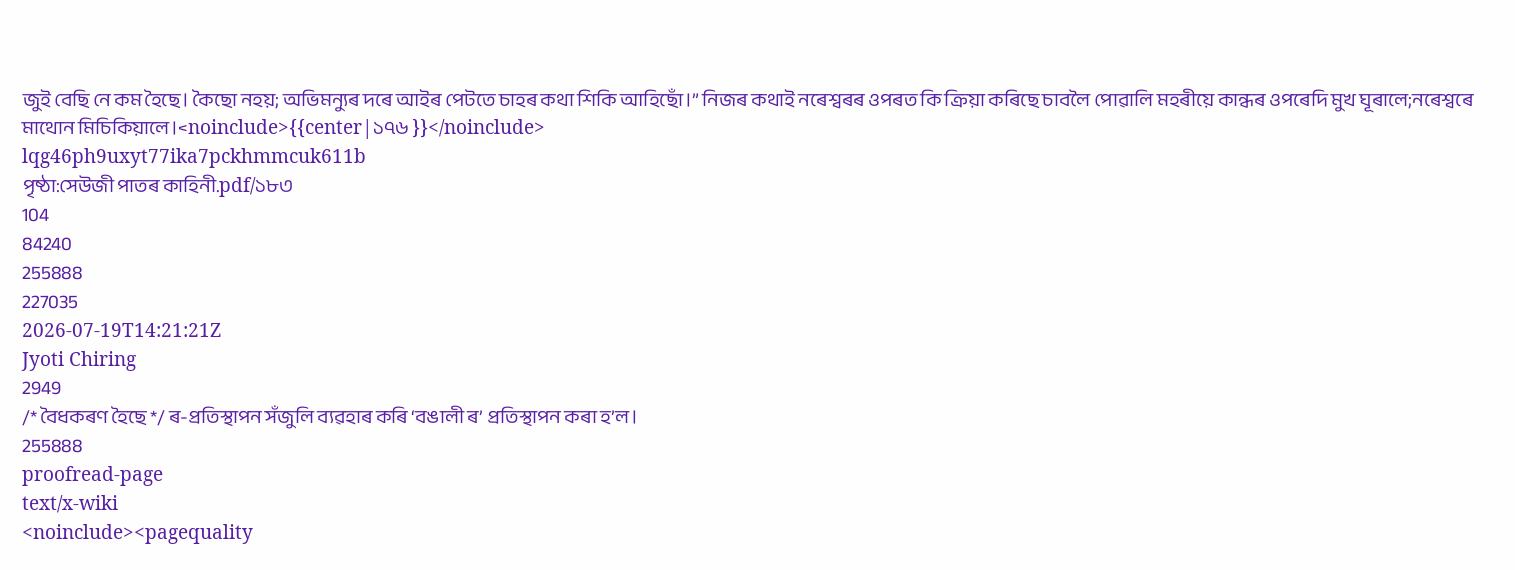জুই বেছি নে কম হৈছে। কৈছো নহয়; অভিমন্যুৰ দৰে আইৰ পেটতে চাহৰ কথা শিকি আহিছোঁ।” নিজৰ কথাই নৰেশ্বৰৰ ওপৰত কি ক্ৰিয়া কৰিছে চাবলৈ পোৱালি মহৰীয়ে কান্ধৰ ওপৰেদি মুখ ঘূৰালে;নৰেশ্বৰে মাথোন মিচিকিয়ালে।<noinclude>{{center|১৭৬ }}</noinclude>
lqg46ph9uxyt77ika7pckhmmcuk611b
পৃষ্ঠা:সেউজী পাতৰ কাহিনী.pdf/১৮৩
104
84240
255888
227035
2026-07-19T14:21:21Z
Jyoti Chiring
2949
/* বৈধকৰণ হৈছে */ ৰ-প্ৰতিস্থাপন সঁজুলি ব্যৱহাৰ কৰি ‘বঙালী ৰ’ প্ৰতিস্থাপন কৰা হ’ল।
255888
proofread-page
text/x-wiki
<noinclude><pagequality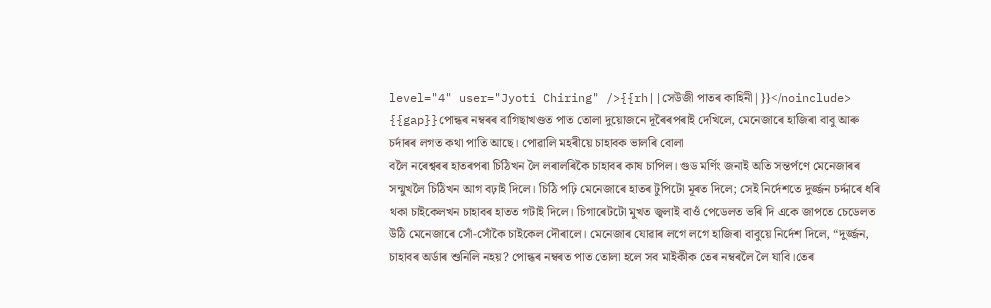level="4" user="Jyoti Chiring" />{{rh||সেউজী পাতৰ কাহিনী|}}</noinclude>
{{gap}}পোন্ধৰ নম্বৰৰ বাগিছাখণ্ডত পাত তোলা দুয়োজনে দূৰৈৰপৰাই দেখিলে, মেনেজাৰে হাজিৰা বাবু আৰু চৰ্দাৰৰ লগত কথা পাতি আছে। পোৱালি মহৰীয়ে চাহাবক ভালৰি বোলা
বলৈ নৰেশ্বৰৰ হাতৰপৰা চিঠিখন লৈ লৰালৰিকৈ চাহাবৰ কাষ চাপিল। গুড মৰ্ণিং জনাই অতি সন্তৰ্পণে মেনেজাৰৰ সন্মুখলৈ চিঠিখন আগ বঢ়াই দিলে। চিঠি পঢ়ি মেনেজাৰে হাতৰ টুপিটো মূৰত দিলে; সেই নিৰ্দেশতে দুৰ্জ্জন চৰ্দ্দাৰে ধৰি থকা চাইকেলখন চাহাবৰ হাতত গটাই দিলে। চিগাৰেটটো মুখত জ্বলাই বাওঁ পেডেলত ভৰি দি একে জাপতে চেডেলত উঠি মেনেজাৰে সোঁ-সোঁকৈ চাইকেল দৌৰালে। মেনেজাৰ যোৱাৰ লগে লগে হাজিৰা বাবুয়ে নিৰ্দেশ দিলে, “দুৰ্জ্জন, চাহাবৰ অৰ্ডাৰ শুনিলি নহয়? পোন্ধৰ নম্বৰত পাত তোলা হলে সব মাইকীক তেৰ নম্বৰলৈ লৈ যাবি।তেৰ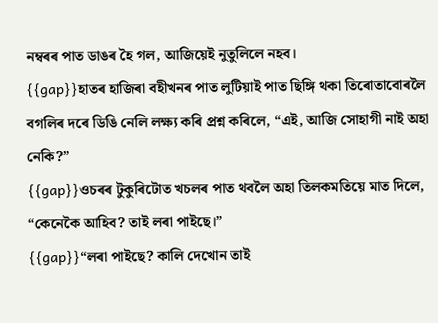নম্বৰৰ পাত ডাঙৰ হৈ গল, আজিয়েই নুতুলিলে নহব।
{{gap}}হাতৰ হাজিৰা বহীখনৰ পাত লুটিয়াই পাত ছিঙ্গি থকা তিৰোতাবোৰলৈ বগলিৰ দৰে ডিঙি নেলি লক্ষ্য কৰি প্ৰশ্ন কৰিলে, “এই, আজি সোহাগী নাই অহা নেকি?”
{{gap}}ওচৰৰ টুকুৰিটোত খচলৰ পাত থবলৈ অহা তিলকমতিয়ে মাত দিলে, “কেনেকৈ আহিব? তাই লৰা পাইছে।”
{{gap}}“লৰা পাইছে? কালি দেখোন তাই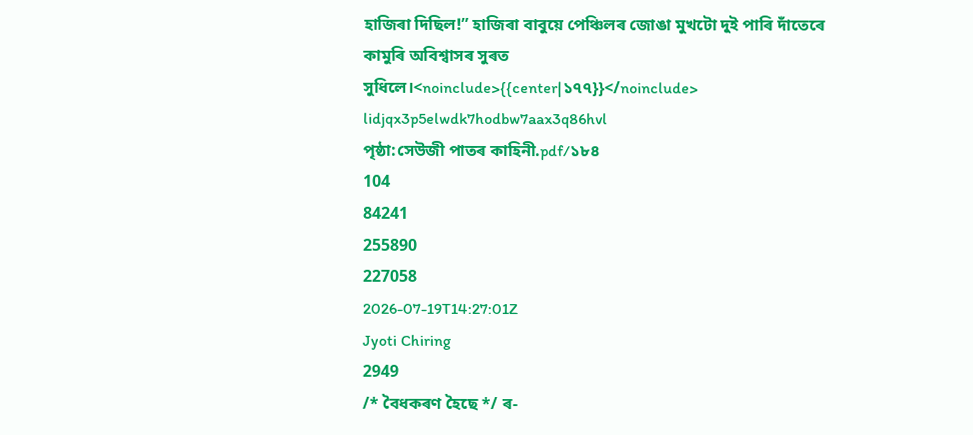হাজিৰা দিছিল!” হাজিৰা বাবুয়ে পেঞ্চিলৰ জোঙা মুখটো দুই পাৰি দাঁতেৰে কামুৰি অবিশ্বাসৰ সুৰত সুধিলে।<noinclude>{{center|১৭৭}}</noinclude>
lidjqx3p5elwdk7hodbw7aax3q86hvl
পৃষ্ঠা:সেউজী পাতৰ কাহিনী.pdf/১৮৪
104
84241
255890
227058
2026-07-19T14:27:01Z
Jyoti Chiring
2949
/* বৈধকৰণ হৈছে */ ৰ-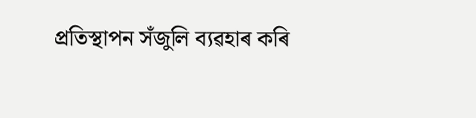প্ৰতিস্থাপন সঁজুলি ব্যৱহাৰ কৰি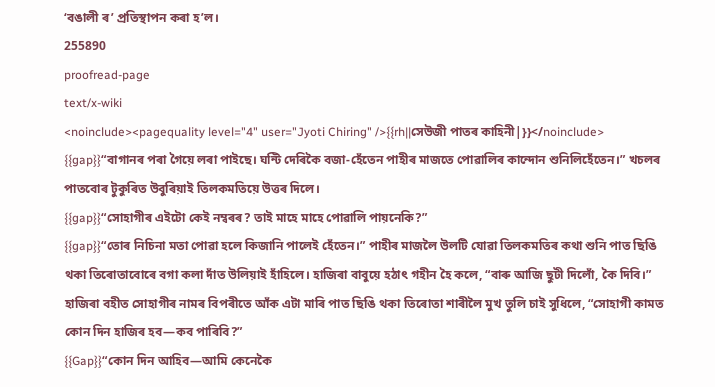‘বঙালী ৰ’ প্ৰতিস্থাপন কৰা হ’ল।
255890
proofread-page
text/x-wiki
<noinclude><pagequality level="4" user="Jyoti Chiring" />{{rh||সেউজী পাতৰ কাহিনী|}}</noinclude>
{{gap}}“বাগানৰ পৰা গৈয়ে লৰা পাইছে। ঘন্টি দেৰিকৈ বজা-হেঁতেন পাহীৰ মাজতে পোৱালিৰ কান্দোন শুনিলিহেঁতেন।” খচলৰ পাতবোৰ টুকুৰিত উবুৰিয়াই তিলকমতিয়ে উত্তৰ দিলে।
{{gap}}“সোহাগীৰ এইটো কেই নম্বৰৰ? তাই মাহে মাহে পোৱালি পায়নেকি?”
{{gap}}“তোৰ নিচিনা মতা পোৱা হলে কিজানি পালেই হেঁতেন।” পাহীৰ মাজলৈ উলটি যোৱা তিলকমতিৰ কথা শুনি পাত ছিঙি থকা তিৰোতাবোৰে বগা কলা দাঁত উলিয়াই হাঁহিলে। হাজিৰা বাবুয়ে হঠাৎ গহীন হৈ কলে, “বাৰু আজি ছুটী দিলোঁ, কৈ দিবি।” হাজিৰা বহীত সোহাগীৰ নামৰ বিপৰীতে আঁক এটা মাৰি পাত ছিঙি থকা তিৰোতা শাৰীলৈ মুখ তুলি চাই সুধিলে, “সোহাগী কামত কোন দিন হাজিৰ হব—কব পাৰিবি?”
{{Gap}}“কোন দিন আহিব—আমি কেনেকৈ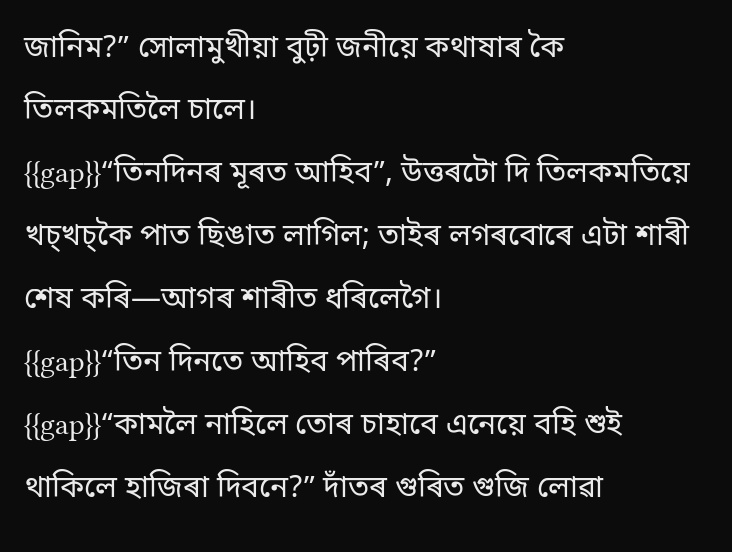জানিম?” সোলামুখীয়া বুঢ়ী জনীয়ে কথাষাৰ কৈ তিলকমতিলৈ চালে।
{{gap}}“তিনদিনৰ মূৰত আহিব”, উত্তৰটো দি তিলকমতিয়ে খচ্খচ্কৈ পাত ছিঙাত লাগিল; তাইৰ লগৰবোৰে এটা শাৰী শেষ কৰি—আগৰ শাৰীত ধৰিলেগৈ।
{{gap}}“তিন দিনতে আহিব পাৰিব?”
{{gap}}“কামলৈ নাহিলে তোৰ চাহাবে এনেয়ে বহি শুই থাকিলে হাজিৰা দিবনে?” দাঁতৰ গুৰিত গুজি লোৱা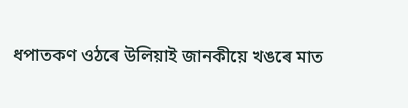ধপাতকণ ওঠৰে উলিয়াই জানকীয়ে খঙৰে মাত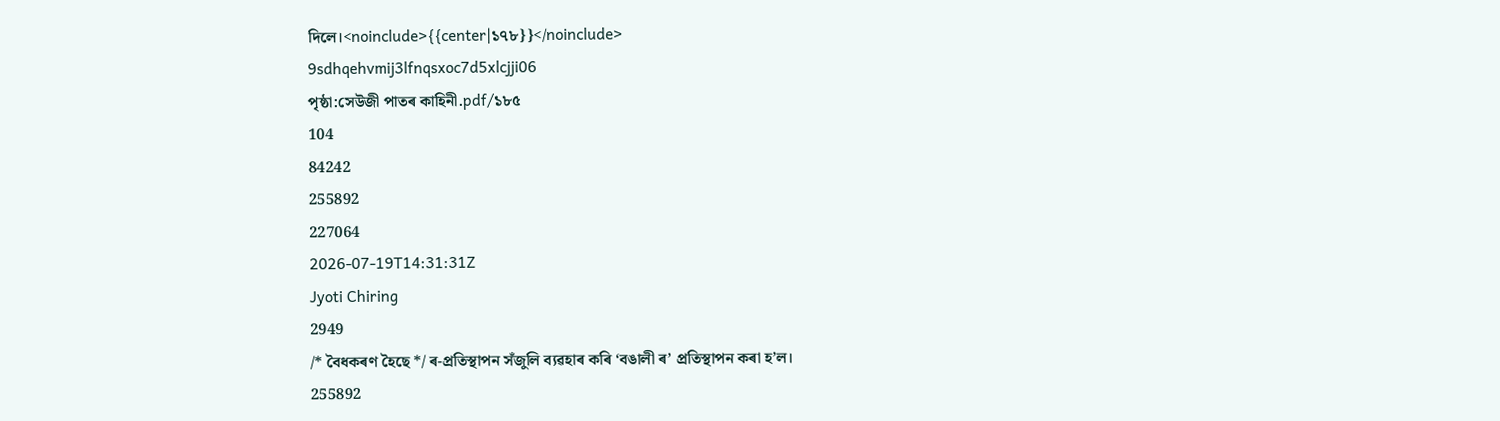দিলে।<noinclude>{{center|১৭৮}}</noinclude>
9sdhqehvmij3lfnqsxoc7d5xlcjji06
পৃষ্ঠা:সেউজী পাতৰ কাহিনী.pdf/১৮৫
104
84242
255892
227064
2026-07-19T14:31:31Z
Jyoti Chiring
2949
/* বৈধকৰণ হৈছে */ ৰ-প্ৰতিস্থাপন সঁজুলি ব্যৱহাৰ কৰি ‘বঙালী ৰ’ প্ৰতিস্থাপন কৰা হ’ল।
255892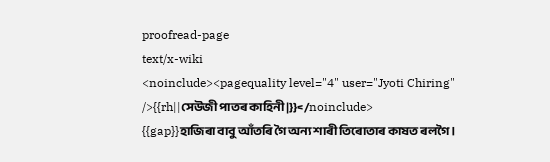proofread-page
text/x-wiki
<noinclude><pagequality level="4" user="Jyoti Chiring" />{{rh||সেউজী পাতৰ কাহিনী|}}</noinclude>
{{gap}}হাজিৰা বাবু আঁতৰি গৈ অন্য শাৰী তিৰোতাৰ কাষত ৰলগৈ।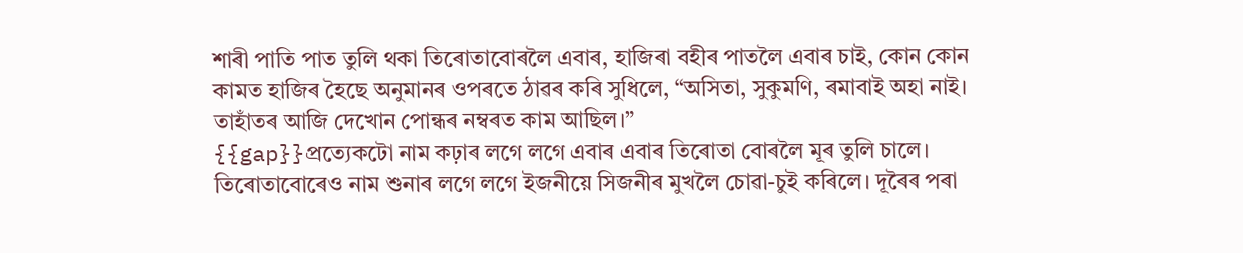শাৰী পাতি পাত তুলি থকা তিৰোতাবোৰলৈ এবাৰ, হাজিৰা বহীৰ পাতলৈ এবাৰ চাই, কোন কোন কামত হাজিৰ হৈছে অনুমানৰ ওপৰতে ঠাৱৰ কৰি সুধিলে, “অসিতা, সুকুমণি, ৰমাবাই অহা নাই। তাহাঁতৰ আজি দেখোন পোন্ধৰ নম্বৰত কাম আছিল।”
{{gap}}প্ৰত্যেকটো নাম কঢ়াৰ লগে লগে এবাৰ এবাৰ তিৰোতা বোৰলৈ মূৰ তুলি চালে। তিৰোতাবোৰেও নাম শুনাৰ লগে লগে ইজনীয়ে সিজনীৰ মুখলৈ চোৱা-চুই কৰিলে। দূৰৈৰ পৰা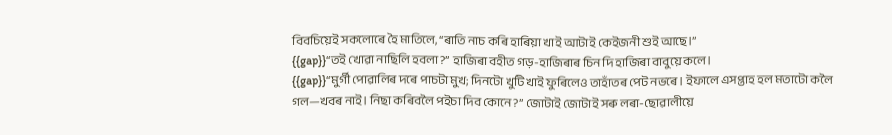বিবচিয়েই সকলোৰে হৈ মাতিলে, “ৰাতি নাচ কৰি হাৰিয়া খাই আটাই কেইজনী শুই আছে।”
{{gap}}“তই খোৱা নাছিলি হবলা?” হাজিৰা বহীত গড়-হাজিৰাৰ চিন দি হাজিৰা বাবুয়ে কলে।
{{gap}}“মুৰ্গী পোৱালিৰ দৰে পাচটা মুখ; দিনটো খুটি খাই ফুৰিলেও তাহাঁতৰ পেট নভৰে। ইফালে এসপ্তাহ হল মতাটো কলৈ গল—খবৰ নাই। নিছা কৰিবলৈ পইচা দিব কোনে?” জোটাই জোটাই সৰু লৰা-ছোৱালীয়ে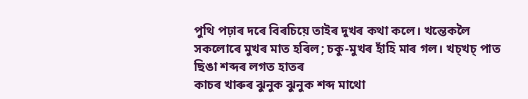পুথি পঢ়াৰ দৰে বিৰচিয়ে তাইৰ দুখৰ কথা কলে। খন্তেকলৈ সকলোৰে মুখৰ মাত হৰিল; চকু-মুখৰ হাঁহি মাৰ গল। খচ্খচ্ পাত ছিঙা শব্দৰ লগত হাতৰ
কাচৰ খাৰুৰ ঝুনুক ঝুনুক শব্দ মাথো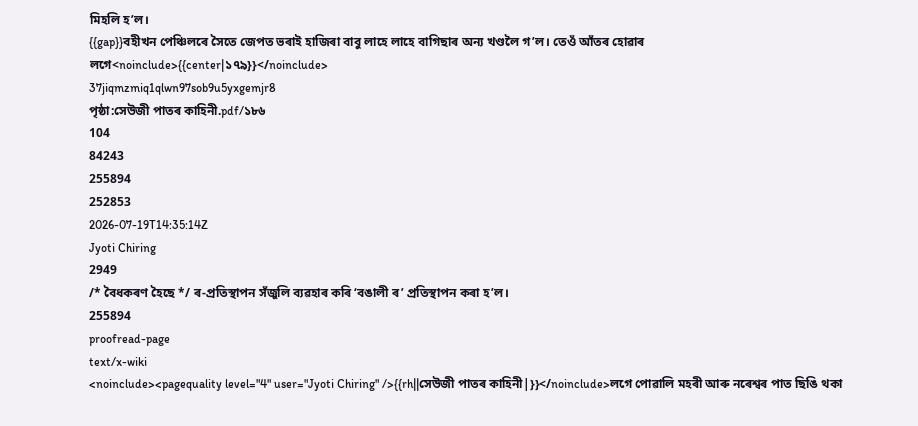মিহলি হ’ল।
{{gap}}বহীখন পেঞ্চিলৰে সৈতে জেপত ভৰাই হাজিৰা বাবু লাহে লাহে বাগিছাৰ অন্য খণ্ডলৈ গ’ল। তেওঁ আঁতৰ হোৱাৰ লগে<noinclude>{{center|১৭৯}}</noinclude>
37jiqmzmiq1qlwn97sob9u5yxgemjr8
পৃষ্ঠা:সেউজী পাতৰ কাহিনী.pdf/১৮৬
104
84243
255894
252853
2026-07-19T14:35:14Z
Jyoti Chiring
2949
/* বৈধকৰণ হৈছে */ ৰ-প্ৰতিস্থাপন সঁজুলি ব্যৱহাৰ কৰি ‘বঙালী ৰ’ প্ৰতিস্থাপন কৰা হ’ল।
255894
proofread-page
text/x-wiki
<noinclude><pagequality level="4" user="Jyoti Chiring" />{{rh||সেউজী পাতৰ কাহিনী|}}</noinclude>লগে পোৱালি মহৰী আৰু নৰেশ্বৰ পাত ছিঙি থকা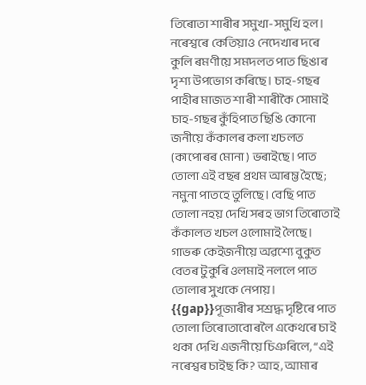তিৰোতা শাৰীৰ সমুখা-সমুখি হল। নৰেশ্বৰে কেতিয়াও নেদেখাৰ দৰে কুলি ৰমণীয়ে সমদলত পাত ছিঙাৰ দৃশ্য উপভোগ কৰিছে। চাহ-গছৰ পাহীৰ মাজত শাৰী শাৰীকৈ সোমাই চাহ-গছৰ কুঁহিপাত ছিঙি কোনো জনীয়ে কঁকালৰ কলা খচলত (কাপোৰৰ মোনা) ভৰাইছে। পাত তোলা এই বছৰ প্ৰথম আৰম্ভ হৈছে; নমুনা পাতহে তুলিছে। বেছি পাত তোলা নহয় দেখি সৰহ ভাগ তিৰোতাই কঁকালত খচল ওলোমাই লৈছে। গাভৰু কেইজনীয়ে অৱশ্যে বুকুত বেতৰ টুকুৰি ওলমাই নললে পাত তোলাৰ সুখকে নেপায়।
{{gap}}পূজাৰীৰ সশ্ৰদ্ধ দৃষ্টিৰে পাত তোলা তিৰোতাবোৰলৈ একেথৰে চাই থকা দেখি এজনীয়ে চিঞৰিলে, “এই নৰেশ্বৰ চাইছ কি? আহ, আমাৰ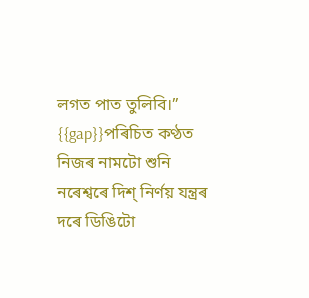লগত পাত তুলিবি।”
{{gap}}পৰিচিত কণ্ঠত নিজৰ নামটো শুনি নৰেশ্বৰে দিশ্ নিৰ্ণয় যন্ত্ৰৰ দৰে ডিঙিটো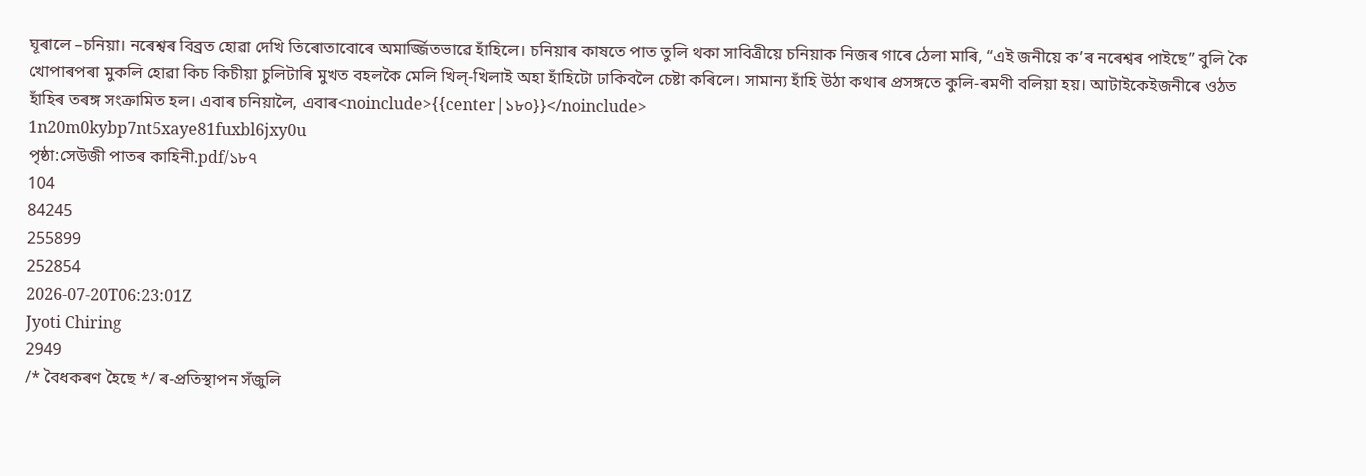ঘূৰালে –চনিয়া। নৰেশ্বৰ বিব্ৰত হোৱা দেখি তিৰোতাবোৰে অমাৰ্জ্জিতভাৱে হাঁহিলে। চনিয়াৰ কাষতে পাত তুলি থকা সাবিত্ৰীয়ে চনিয়াক নিজৰ গাৰে ঠেলা মাৰি, “এই জনীয়ে ক’ৰ নৰেশ্বৰ পাইছে” বুলি কৈ খোপাৰপৰা মুকলি হোৱা কিচ কিচীয়া চুলিটাৰি মুখত বহলকৈ মেলি খিল্-খিলাই অহা হাঁহিটো ঢাকিবলৈ চেষ্টা কৰিলে। সামান্য হাঁহি উঠা কথাৰ প্ৰসঙ্গতে কুলি-ৰমণী বলিয়া হয়। আটাইকেইজনীৰে ওঠত হাঁহিৰ তৰঙ্গ সংক্ৰামিত হল। এবাৰ চনিয়ালৈ, এবাৰ<noinclude>{{center|১৮০}}</noinclude>
1n20m0kybp7nt5xaye81fuxbl6jxy0u
পৃষ্ঠা:সেউজী পাতৰ কাহিনী.pdf/১৮৭
104
84245
255899
252854
2026-07-20T06:23:01Z
Jyoti Chiring
2949
/* বৈধকৰণ হৈছে */ ৰ-প্ৰতিস্থাপন সঁজুলি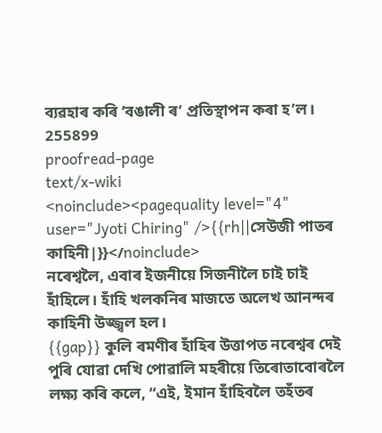ব্যৱহাৰ কৰি ‘বঙালী ৰ’ প্ৰতিস্থাপন কৰা হ’ল।
255899
proofread-page
text/x-wiki
<noinclude><pagequality level="4" user="Jyoti Chiring" />{{rh||সেউজী পাতৰ কাহিনী|}}</noinclude>
নৰেশ্বলৈ, এবাৰ ইজনীয়ে সিজনীলৈ চাই চাই হাঁহিলে। হাঁহি খলকনিৰ মাজতে অলেখ আনন্দৰ কাহিনী উজ্জ্বল হল।
{{gap}} কুলি ৰমণীৰ হাঁহিৰ উত্তাপত নৰেশ্বৰ দেই পুৰি যোৱা দেখি পোৱালি মহৰীয়ে তিৰোতাবোৰলৈ লক্ষ্য কৰি কলে, “এই, ইমান হাঁহিবলৈ তহঁতৰ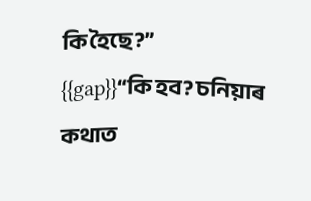কি হৈছে?”
{{gap}}“কি হব? চনিয়াৰ কথাত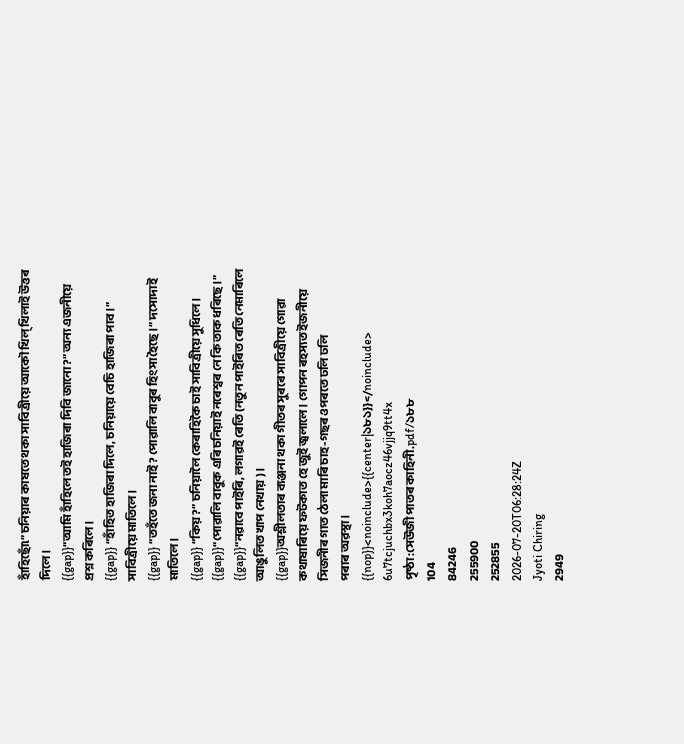হাঁহিছোঁ৷” চনিয়াৰ কাষতে থকা সাবিত্ৰীয়ে আকৌ খিল্ খিলাই উত্তৰ দিলে।
{{gap}}“আমি হাঁহিলে তই হাজিৰা দিবি জানো?” অন্য এজনীয়ে প্ৰশ্ন কৰিলে।
{{gap}} “হাঁহিত হাজিৰা দিলে, চনিয়ায়ে বেচি হাজিৰা পাব।” সাবিত্ৰীয়ে মাতিলে।
{{gap}} “তহঁতে জনা নাই? পোৱালি বাবুৰ হিংসা হৈছে।” দসোদাই মাতিলে।
{{gap}} “কিয়?” চনিয়ালৈ কেৰাহিকৈ চাই সাবিত্ৰীয়ে সুধিলে।
{{gap}}“পোৱালি বাবুক এৰি চনিয়াই নৰেশ্বৰ নে কি তাক ধৰিছে।”
{{gap}}“নৱাবে পাইৰি, লগাৱই ৰেতি (নতুন পাইৰিত ৰেতি নেমাৰিলে আঙুলিত খাপ নেখায় )।
{{gap}}অশ্লীলতাৰ ব্যঞ্জনা থকা গীতৰ সুৰৰে সাবিত্ৰীয়ে গোৱা কথাষাৰিয়ে ফটকাত হে জুই জ্বলালে। গোপন ৰহস্যত ইজনীয়ে সিজনীৰ গাত ঠেলা মাৰি চাহ-গছৰ ওপৰতে ঢলি ঢলি
পৰাৰ অৱস্থা।
{{nop}}<noinclude>{{center|১৮১}}</noinclude>
6u7tcjuchbx3koh7aocz46vjjq9tt4x
পৃষ্ঠা:সেউজী পাতৰ কাহিনী.pdf/১৮৮
104
84246
255900
252855
2026-07-20T06:28:24Z
Jyoti Chiring
2949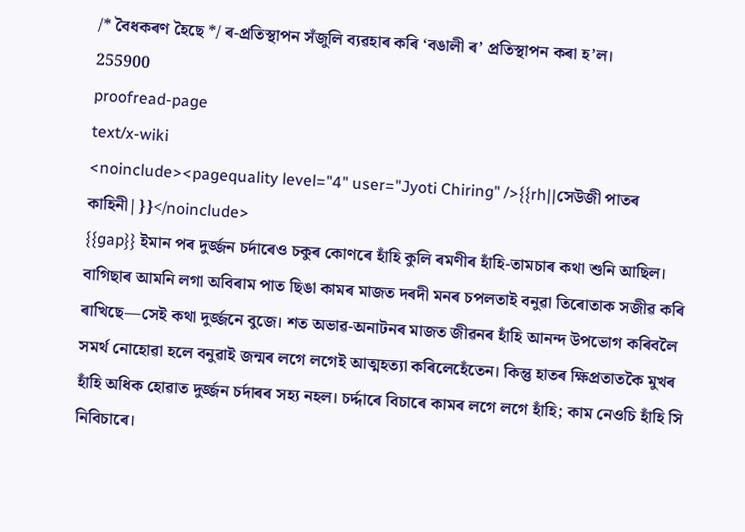/* বৈধকৰণ হৈছে */ ৰ-প্ৰতিস্থাপন সঁজুলি ব্যৱহাৰ কৰি ‘বঙালী ৰ’ প্ৰতিস্থাপন কৰা হ’ল।
255900
proofread-page
text/x-wiki
<noinclude><pagequality level="4" user="Jyoti Chiring" />{{rh||সেউজী পাতৰ কাহিনী|}}</noinclude>
{{gap}} ইমান পৰ দুৰ্জ্জন চৰ্দাৰেও চকুৰ কোণৰে হাঁহি কুলি ৰমণীৰ হাঁহি-তামচাৰ কথা শুনি আছিল। বাগিছাৰ আমনি লগা অবিৰাম পাত ছিঙা কামৰ মাজত দৰদী মনৰ চপলতাই বনুৱা তিৰোতাক সজীৱ কৰি ৰাখিছে—সেই কথা দুৰ্জ্জনে বুজে। শত অভাৱ-অনাটনৰ মাজত জীৱনৰ হাঁহি আনন্দ উপভোগ কৰিবলৈ সমৰ্থ নোহোৱা হলে বনুৱাই জন্মৰ লগে লগেই আত্মহত্যা কৰিলেহেঁতেন। কিন্তু হাতৰ ক্ষিপ্ৰতাতকৈ মুখৰ হাঁহি অধিক হোৱাত দুৰ্জ্জন চৰ্দাৰৰ সহ্য নহল। চৰ্দ্দাৰে বিচাৰে কামৰ লগে লগে হাঁহি; কাম নেওচি হাঁহি সি নিবিচাৰে।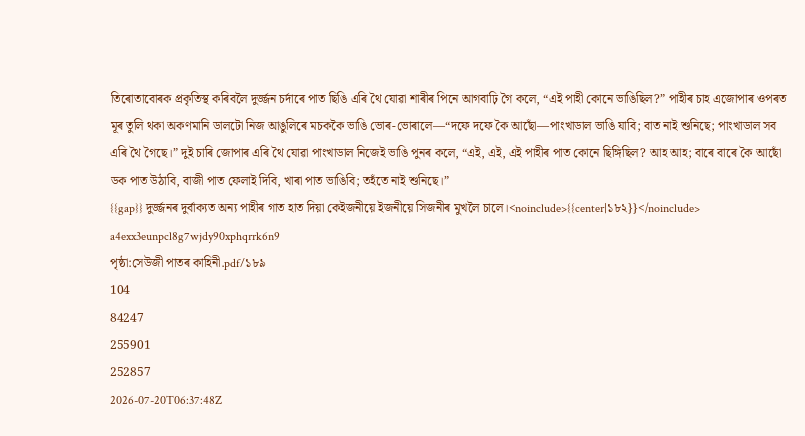তিৰোতাবোৰক প্ৰকৃতিস্থ কৰিবলৈ দুৰ্জ্জন চৰ্দাৰে পাত ছিঙি এৰি থৈ যোৱা শাৰীৰ পিনে আগবাঢ়ি গৈ কলে, “এই পাহী কোনে ভাঙিছিল?” পাহীৰ চাহ এজোপাৰ ওপৰত মূৰ তুলি থকা অকণমানি ডালটো নিজ আঙুলিৰে মচককৈ ভাঙি ভোৰ-ভোৰালে—“দফে দফে কৈ আছোঁ—পাংখাডাল ভাঙি যাবি; বাত নাই শুনিছে; পাংখাডাল সব এৰি থৈ গৈছে।” দুই চাৰি জোপাৰ এৰি থৈ যোৱা পাংখাডাল নিজেই ভাঙি পুনৰ কলে, “এই, এই, এই পাহীৰ পাত কোনে ছিঙ্গিছিল? আহ আহ; বাৰে বাৰে কৈ আছোঁ ডক পাত উঠাবি, বাজী পাত ফেলাই দিবি, খাৰা পাত ভাঙিবি; তহঁতে নাই শুনিছে।”
{{gap}} দুৰ্জ্জনৰ দুৰ্বাক্যত অন্য পাহীৰ গাত হাত দিয়া কেইজনীয়ে ইজনীয়ে সিজনীৰ মুখলৈ চালে।<noinclude>{{center|১৮২}}</noinclude>
a4exx3eunpcl8g7wjdy90xphqrrk6n9
পৃষ্ঠা:সেউজী পাতৰ কাহিনী.pdf/১৮৯
104
84247
255901
252857
2026-07-20T06:37:48Z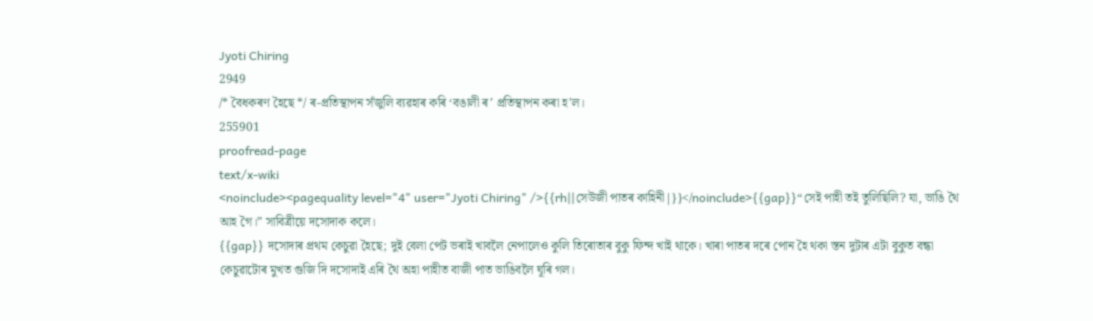Jyoti Chiring
2949
/* বৈধকৰণ হৈছে */ ৰ-প্ৰতিস্থাপন সঁজুলি ব্যৱহাৰ কৰি ‘বঙালী ৰ’ প্ৰতিস্থাপন কৰা হ’ল।
255901
proofread-page
text/x-wiki
<noinclude><pagequality level="4" user="Jyoti Chiring" />{{rh||সেউজী পাতৰ কাহিনী|}}</noinclude>{{gap}}“সেই পাহী তই তুলিছিলি? যা, ভাঙি থৈ আহ গৈ।” সাবিত্ৰীয়ে দসোদাক কলে।
{{gap}} দসোদাৰ প্ৰথম কেচুৱা হৈছে; দুই বেলা পেট ভৰাই খাবলৈ নেপালেও কুলি তিৰোতাৰ বুকু ফিন্দ খাই থাকে। খাৰা পাতৰ দৰে পোন হৈ থকা স্তন দুটাৰ এটা বুকুত বন্ধা কেচুৱাটোৰ মুখত গুজি দি দসোদাই এৰি থৈ অহা পাহীত বাজী পাত ভাঙিবলৈ ঘূৰি গল।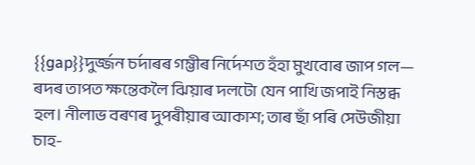{{gap}}দুৰ্জ্জন চৰ্দাৰৰ গম্ভীৰ নিৰ্দেশত হঁহা মুখবোৰ জাপ গল— ৰদৰ তাপত ক্ষন্তেকলৈ ঝিয়াৰ দলটো যেন পাখি জপাই নিস্তব্ধ হল। নীলাভ বৰণৰ দুপৰীয়াৰ আকাশ; তাৰ ছাঁ পৰি সেউজীয়া চাহ-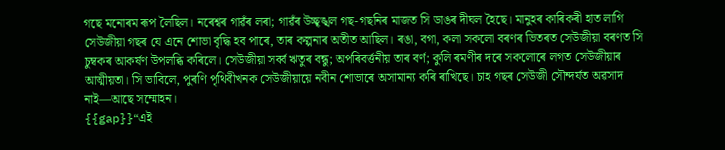গছে মনোৰম ৰূপ লৈছিল। নৰেশ্বৰ গাৱঁৰ লৰা; গাৱঁৰ উচ্ছৃঙ্খল গছ-গছনিৰ মাজত সি ডাঙৰ দীঘল হৈছে। মানুহৰ কাৰিকৰী হাত লাগি সেউজীয়া গছৰ যে এনে শোভা বৃদ্ধি হব পাৰে, তাৰ কল্পনাৰ অতীত আছিল। ৰঙা, বগা, কলা সকলো বৰণৰ ভিতৰত সেউজীয়া বৰণত সি চুম্বকৰ আকৰ্ষণ উপলব্ধি কৰিলে। সেউজীয়া সৰ্ব্ব ঋতুৰ বন্ধু; অপৰিবৰ্ত্তনীয় তাৰ বৰ্ণ; কুলি ৰমণীৰ দৰে সকলোৰে লগত সেউজীয়াৰ আত্মীয়তা। সি ভাবিলে, পুৰণি পৃথিবীখনক সেউজীয়ায়ে নবীন শোভাৰে অসামান্য কৰি ৰাখিছে। চাহ গছৰ সেউজী সৌন্দৰ্যত অৱসাদ নাই—আছে সম্মোহন।
{{gap}}“এই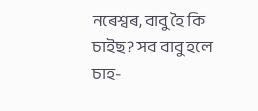নৰেশ্বৰ, বাবু হৈ কি চাইছ? সব বাবু হলে চাহ-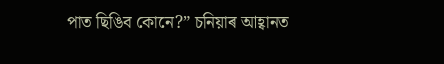পাত ছিঙিব কোনে?” চনিয়াৰ আহ্বানত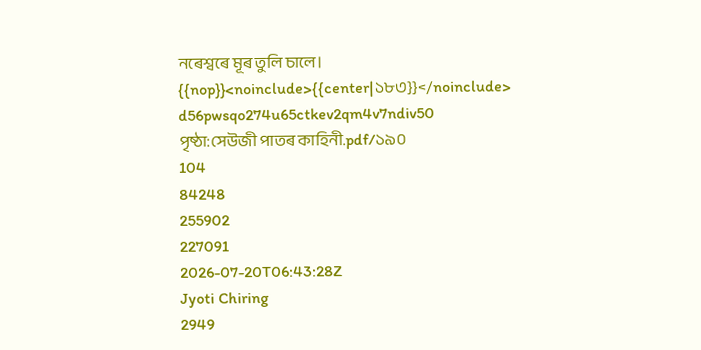নৰেশ্বৰে মূৰ তুলি চালে।
{{nop}}<noinclude>{{center|১৮৩}}</noinclude>
d56pwsqo274u65ctkev2qm4v7ndiv50
পৃষ্ঠা:সেউজী পাতৰ কাহিনী.pdf/১৯০
104
84248
255902
227091
2026-07-20T06:43:28Z
Jyoti Chiring
2949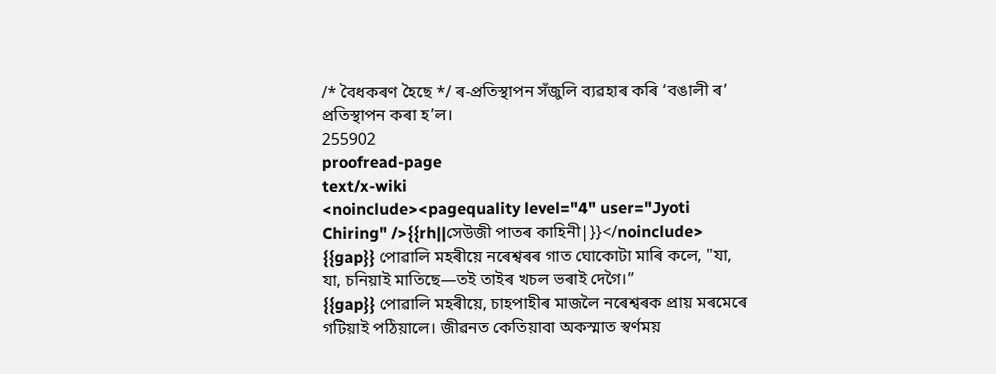/* বৈধকৰণ হৈছে */ ৰ-প্ৰতিস্থাপন সঁজুলি ব্যৱহাৰ কৰি ‘বঙালী ৰ’ প্ৰতিস্থাপন কৰা হ’ল।
255902
proofread-page
text/x-wiki
<noinclude><pagequality level="4" user="Jyoti Chiring" />{{rh||সেউজী পাতৰ কাহিনী|}}</noinclude>
{{gap}} পোৱালি মহৰীয়ে নৰেশ্বৰৰ গাত ঘোকোটা মাৰি কলে, "যা, যা, চনিয়াই মাতিছে—তই তাইৰ খচল ভৰাই দেগৈ।”
{{gap}} পোৱালি মহৰীয়ে, চাহপাহীৰ মাজলৈ নৰেশ্বৰক প্ৰায় মৰমেৰে গটিয়াই পঠিয়ালে। জীৱনত কেতিয়াবা অকস্মাত স্বৰ্ণময়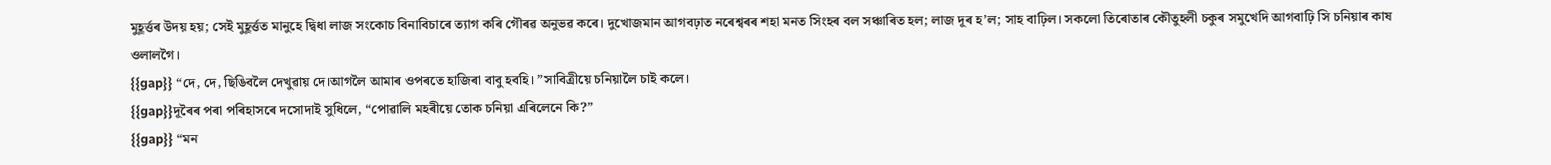মুহূৰ্ত্তৰ উদয় হয়; সেই মুহূৰ্ত্তত মানুহে দ্বিধা লাজ সংকোচ বিনাবিচাৰে ত্যাগ কৰি গৌৰৱ অনুভৱ কৰে। দুখোজমান আগবঢ়াত নৰেশ্বৰৰ শহা মনত সিংহৰ বল সঞ্চাৰিত হল; লাজ দূৰ হ’ল; সাহ বাঢ়িল। সকলো তিৰোতাৰ কৌতুহলী চকুৰ সমুখেদি আগবাঢ়ি সি চনিয়াৰ কাষ ওলালগৈ।
{{gap}} “দে, দে, ছিঙিবলৈ দেখুৱায় দে।আগলৈ আমাৰ ওপৰতে হাজিৰা বাবু হবহি। ”সাবিত্ৰীয়ে চনিয়ালৈ চাই কলে।
{{gap}}দূৰৈৰ পৰা পৰিহাসৰে দসোদাই সুধিলে, “পোৱালি মহৰীয়ে তোক চনিয়া এৰিলেনে কি?”
{{gap}} “মন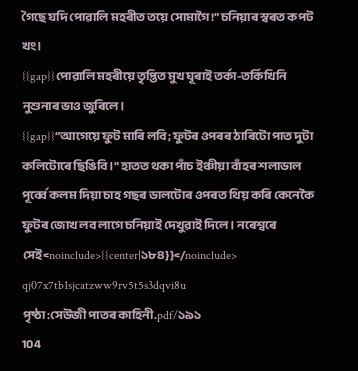গৈছে যদি পোৱালি মহৰীত তয়ে সোমাগৈ!” চনিয়াৰ স্বৰত কপট খং।
{{gap}}পোৱালি মহৰীয়ে তৃপ্তিত মুখ ঘূৰাই তৰ্কা-তৰ্কিখিনি নুশুনাৰ ভাও জুৰিলে।
{{gap}}“আগেয়ে ফুট মাৰি লবি; ফুটৰ ওপৰৰ ঠাৰিটো পাত দুটা কলিটোৰে ছিঙিবি।” হাতত থকা পাঁচ ইঞ্চীয়া বাঁহৰ শলাডাল পূৰ্ব্বে কলম দিয়া চাহ গছৰ ডালটোৰ ওপৰত থিয় কৰি কেনেকৈ ফুটৰ জোখ লব লাগে চনিয়াই দেখুৱাই দিলে। নৰেশ্বৰে সেই<noinclude>{{center|১৮৪}}</noinclude>
qj07x7tb1sjcatzww9rv5t5s3dqvi8u
পৃষ্ঠা:সেউজী পাতৰ কাহিনী.pdf/১৯১
104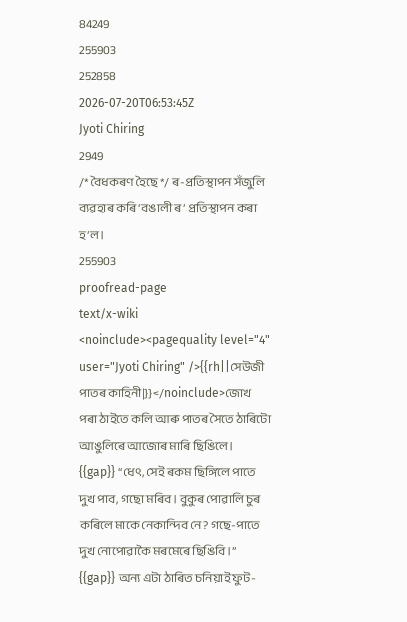84249
255903
252858
2026-07-20T06:53:45Z
Jyoti Chiring
2949
/* বৈধকৰণ হৈছে */ ৰ-প্ৰতিস্থাপন সঁজুলি ব্যৱহাৰ কৰি ‘বঙালী ৰ’ প্ৰতিস্থাপন কৰা হ’ল।
255903
proofread-page
text/x-wiki
<noinclude><pagequality level="4" user="Jyoti Chiring" />{{rh||সেউজী পাতৰ কাহিনী|}}</noinclude>জোখ পৰা ঠাইতে কলি আৰু পাতৰ সৈতে ঠাৰিটো আঙুলিৰে আজোৰ মাৰি ছিঙিলে।
{{gap}} “ধেৎ, সেই ৰকম ছিঙ্গিলে পাতে দুখ পাব, গছো মৰিব। বুকুৰ পোৱালি চুৰ কৰিলে মাকে নেকান্দিব নে? গছে-পাতে দুখ নোপোৱাকৈ মৰমেৰে ছিঙিবি।”
{{gap}} অন্য এটা ঠাৰিত চনিয়াই ফুট-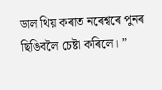ডাল থিয় কৰাত নৰেশ্বৰে পুনৰ ছিঙিবলৈ চেষ্টা কৰিলে। ”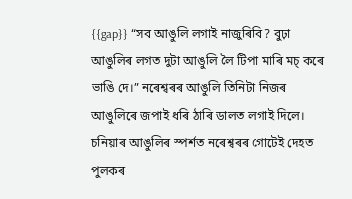{{gap}} “সব আঙুলি লগাই নাজুৰিবি? বুঢ়া আঙুলিৰ লগত দুটা আঙুলি লৈ টিপা মাৰি মচ্ কৰে ভাঙি দে।” নৰেশ্বৰৰ আঙুলি তিনিটা নিজৰ আঙুলিৰে জপাই ধৰি ঠাৰি ডালত লগাই দিলে। চনিয়াৰ আঙুলিৰ স্পৰ্শত নৰেশ্বৰৰ গোটেই দেহত পুলকৰ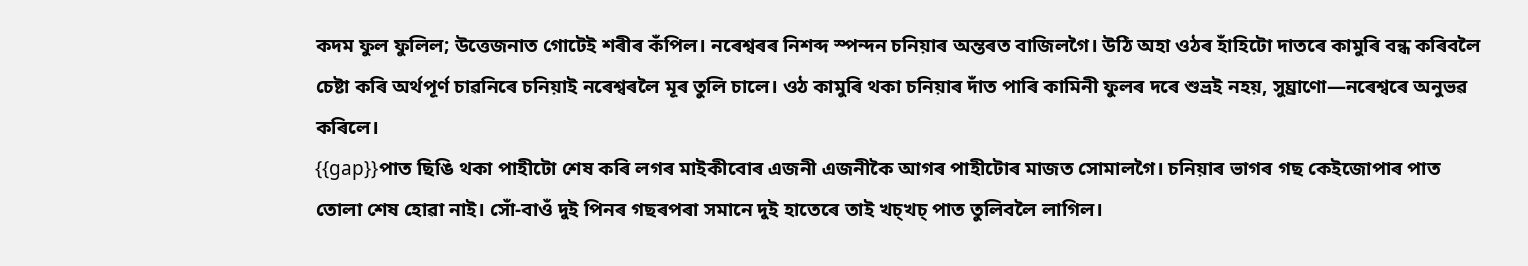কদম ফুল ফুলিল; উত্তেজনাত গোটেই শৰীৰ কঁপিল। নৰেশ্বৰৰ নিশব্দ স্পন্দন চনিয়াৰ অন্তৰত বাজিলগৈ। উঠি অহা ওঠৰ হাঁহিটো দাতৰে কামুৰি বন্ধ কৰিবলৈ চেষ্টা কৰি অৰ্থপূৰ্ণ চাৱনিৰে চনিয়াই নৰেশ্বৰলৈ মূৰ তুলি চালে। ওঠ কামুৰি থকা চনিয়াৰ দাঁত পাৰি কামিনী ফুলৰ দৰে শুভ্ৰই নহয়, সুঘ্ৰাণো—নৰেশ্বৰে অনুভৱ কৰিলে।
{{gap}}পাত ছিঙি থকা পাহীটো শেষ কৰি লগৰ মাইকীবোৰ এজনী এজনীকৈ আগৰ পাহীটোৰ মাজত সোমালগৈ। চনিয়াৰ ভাগৰ গছ কেইজোপাৰ পাত তোলা শেষ হোৱা নাই। সোঁ-বাওঁ দুই পিনৰ গছৰপৰা সমানে দুই হাতেৰে তাই খচ্খচ্ পাত তুলিবলৈ লাগিল।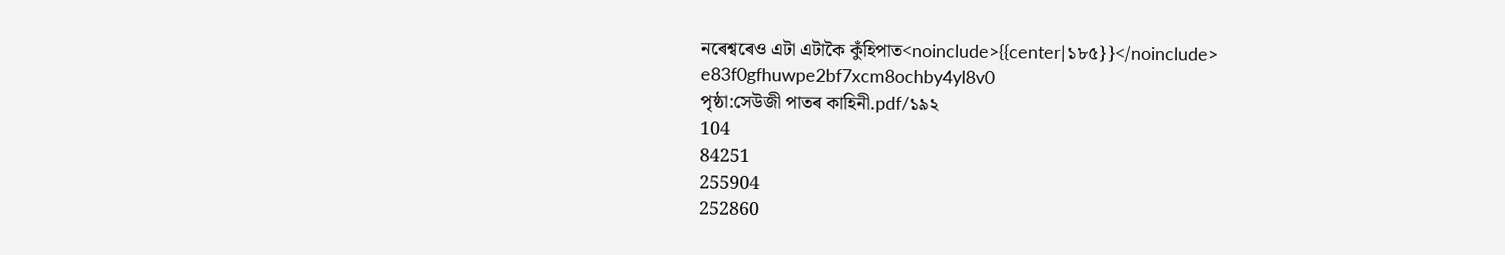নৰেশ্বৰেও এটা এটাকৈ কুঁহিপাত<noinclude>{{center|১৮৫}}</noinclude>
e83f0gfhuwpe2bf7xcm8ochby4yl8v0
পৃষ্ঠা:সেউজী পাতৰ কাহিনী.pdf/১৯২
104
84251
255904
252860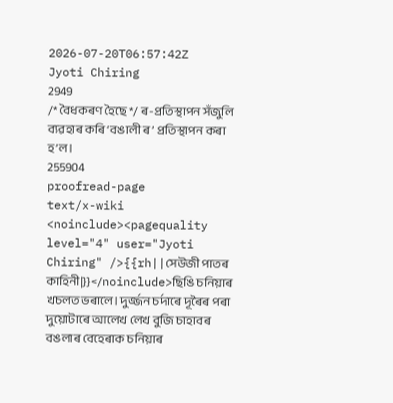2026-07-20T06:57:42Z
Jyoti Chiring
2949
/* বৈধকৰণ হৈছে */ ৰ-প্ৰতিস্থাপন সঁজুলি ব্যৱহাৰ কৰি ‘বঙালী ৰ’ প্ৰতিস্থাপন কৰা হ’ল।
255904
proofread-page
text/x-wiki
<noinclude><pagequality level="4" user="Jyoti Chiring" />{{rh||সেউজী পাতৰ কাহিনী|}}</noinclude>ছিঙি চনিয়াৰ খচলত ভৰালে। দুৰ্জ্জন চৰ্দাৰে দূৰৈৰ পৰা দুয়োটাৰে আলেখ লেখ বুজি চাহাবৰ বঙলাৰ বেহেৰাক চনিয়াৰ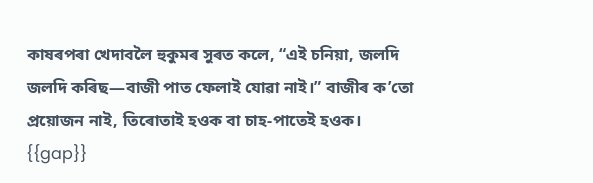কাষৰপৰা খেদাবলৈ হুকুমৰ সুৰত কলে, “এই চনিয়া, জলদি জলদি কৰিছ—বাজী পাত ফেলাই যোৱা নাই।” বাজীৰ ক’তো প্ৰয়োজন নাই, তিৰোতাই হওক বা চাহ-পাতেই হওক।
{{gap}}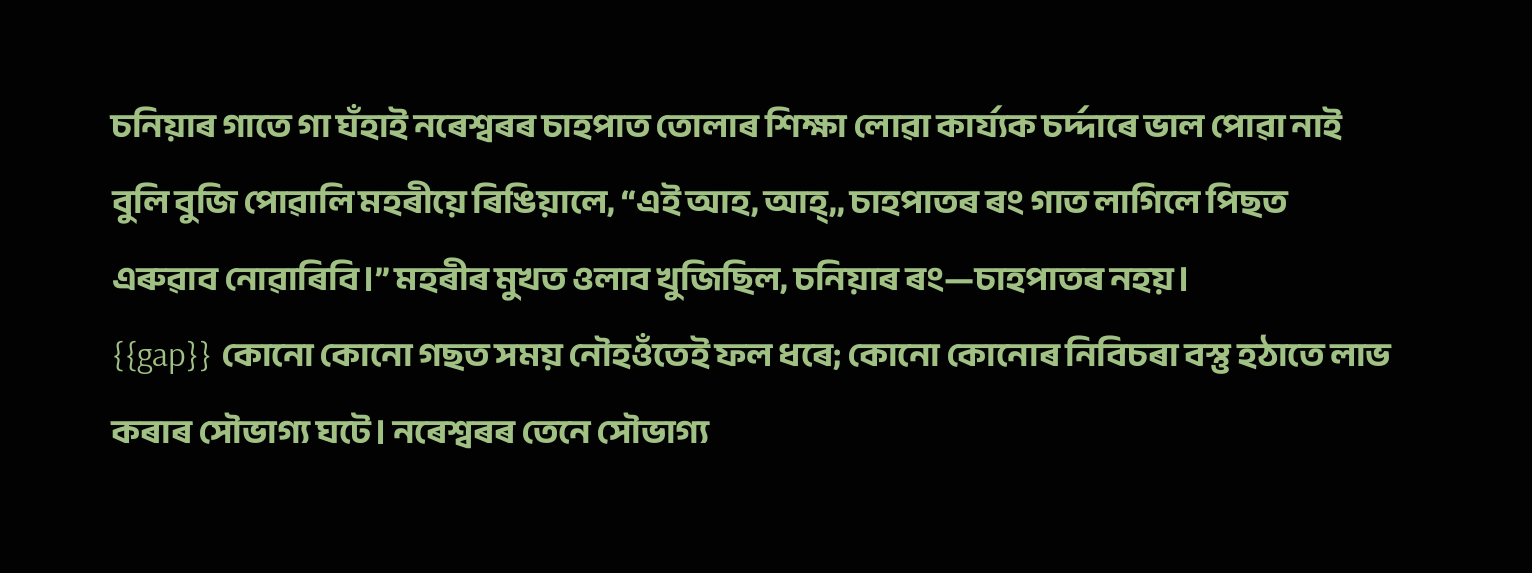চনিয়াৰ গাতে গা ঘঁহাই নৰেশ্বৰৰ চাহপাত তোলাৰ শিক্ষা লোৱা কাৰ্য্যক চৰ্দ্দাৰে ভাল পোৱা নাই বুলি বুজি পোৱালি মহৰীয়ে ৰিঙিয়ালে, “এই আহ, আহ্,, চাহপাতৰ ৰং গাত লাগিলে পিছত এৰুৱাব নোৱাৰিবি।” মহৰীৰ মুখত ওলাব খুজিছিল, চনিয়াৰ ৰং—চাহপাতৰ নহয়।
{{gap}} কোনো কোনো গছত সময় নৌহওঁতেই ফল ধৰে; কোনো কোনোৰ নিবিচৰা বস্তু হঠাতে লাভ কৰাৰ সৌভাগ্য ঘটে। নৰেশ্বৰৰ তেনে সৌভাগ্য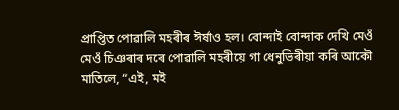প্ৰাপ্তিত পোৱালি মহৰীৰ ঈৰ্ষাও হল। বোন্দাই বোন্দাক দেখি মেওঁ মেওঁ চিঞৰাৰ দৰে পোৱালি মহৰীয়ে গা ধেনুভিৰীয়া কৰি আকৌ মাতিলে, “এই, মই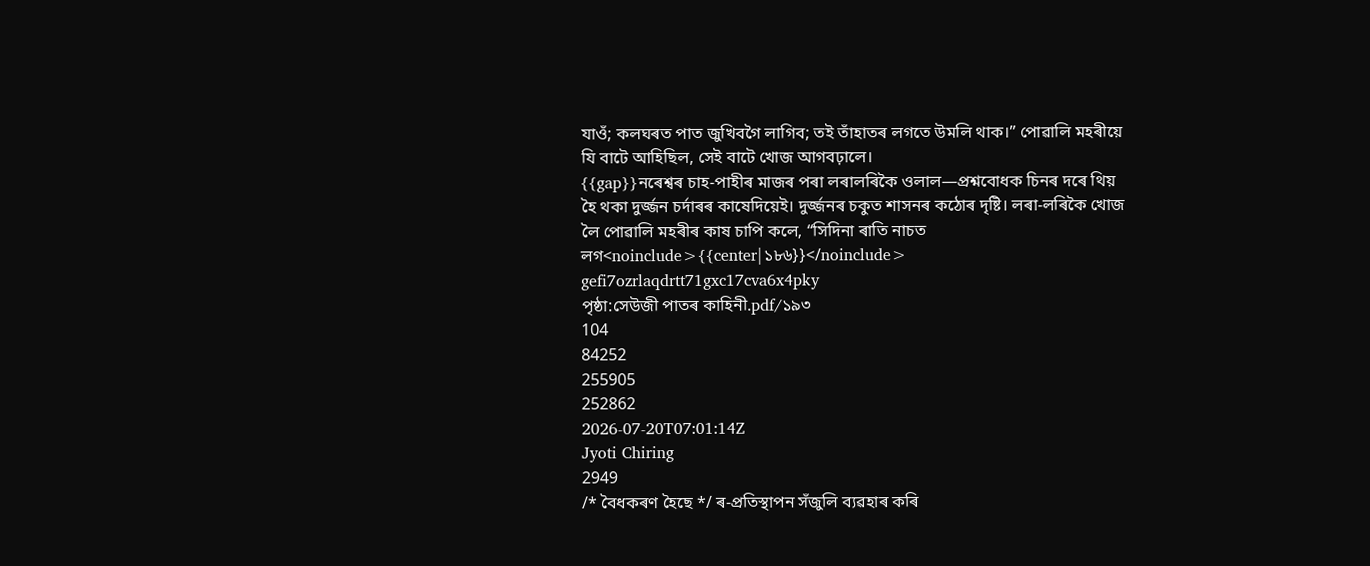যাওঁ; কলঘৰত পাত জুখিবগৈ লাগিব; তই তাঁহাতৰ লগতে উমলি থাক।” পোৱালি মহৰীয়ে যি বাটে আহিছিল, সেই বাটে খোজ আগবঢ়ালে।
{{gap}}নৰেশ্বৰ চাহ-পাহীৰ মাজৰ পৰা লৰালৰিকৈ ওলাল—প্ৰশ্নবোধক চিনৰ দৰে থিয় হৈ থকা দুৰ্জ্জন চৰ্দাৰৰ কাষেদিয়েই। দুৰ্জ্জনৰ চকুত শাসনৰ কঠোৰ দৃষ্টি। লৰা-লৰিকৈ খোজ লৈ পোৱালি মহৰীৰ কাষ চাপি কলে, “সিদিনা ৰাতি নাচত লগ<noinclude>{{center|১৮৬}}</noinclude>
gefi7ozrlaqdrtt71gxc17cva6x4pky
পৃষ্ঠা:সেউজী পাতৰ কাহিনী.pdf/১৯৩
104
84252
255905
252862
2026-07-20T07:01:14Z
Jyoti Chiring
2949
/* বৈধকৰণ হৈছে */ ৰ-প্ৰতিস্থাপন সঁজুলি ব্যৱহাৰ কৰি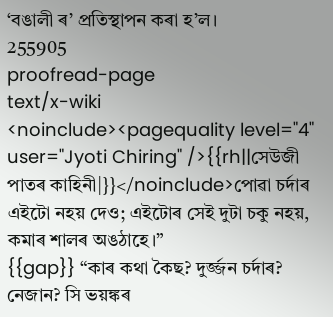‘বঙালী ৰ’ প্ৰতিস্থাপন কৰা হ’ল।
255905
proofread-page
text/x-wiki
<noinclude><pagequality level="4" user="Jyoti Chiring" />{{rh||সেউজী পাতৰ কাহিনী|}}</noinclude>পোৱা চৰ্দাৰ এইটো নহয় দেও; এইটোৰ সেই দুটা চকু নহয়, কমাৰ শালৰ অঙঠাহে।”
{{gap}} “কাৰ কথা কৈছ? দুৰ্জ্জন চৰ্দাৰ? নেজান? সি ভয়ঙ্কৰ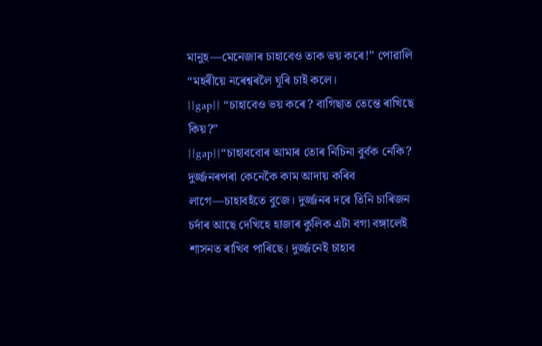মানুহ—মেনেজাৰ চাহাবেও তাক ভয় কৰে!” পোৱালি “মহৰীয়ে নৰেশ্বৰলৈ ঘূৰি চাই কলে।
{{gap}} “চাহাবেও ভয় কৰে? বাগিছাত তেন্তে ৰাখিছে কিয়?”
{{gap}}“চাহাববোৰ আমাৰ তোৰ নিচিনা বুৰ্বক নেকি? দুৰ্জ্জনৰপৰা কেনেকৈ কাম আদায় কৰিব লাগে—চাহাবহঁতে বুজে। দুৰ্জ্জনৰ দৰে তিনি চাৰিজন চৰ্দাৰ আছে দেখিহে হাজাৰ কুলিক এটা বগা বঙ্গালেই শাসনত ৰাখিব পাৰিছে। দুৰ্জ্জনেই চাহাব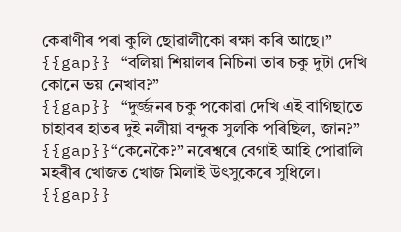কেৰাণীৰ পৰা কুলি ছোৱালীকো ৰক্ষা কৰি আছে।”
{{gap}} “বলিয়া শিয়ালৰ নিচিনা তাৰ চকু দুটা দেখি কোনে ভয় নেখাব?”
{{gap}} “দুৰ্জ্জনৰ চকু পকোৱা দেখি এই বাগিছাতে চাহাবৰ হাতৰ দুই নলীয়া বন্দুক সুলকি পৰিছিল, জান?”
{{gap}}“কেনেকৈ?” নৰেশ্বৰে বেগাই আহি পোৱালি মহৰীৰ খোজত খোজ মিলাই উৎসুকেৰে সুধিলে।
{{gap}}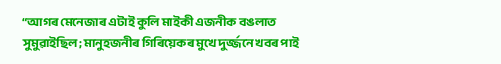“আগৰ মেনেজাৰ এটাই কুলি মাইকী এজনীক বঙলাত সুমুৱাইছিল; মানুহজনীৰ গিৰিয়েকৰ মুখে দুৰ্জ্জনে খবৰ পাই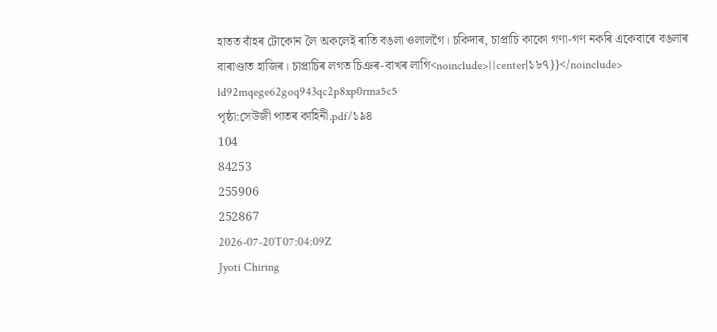হাতত বাঁহৰ টোকোন লৈ অকলেই ৰাতি বঙলা ওলালগৈ। চকিদাৰ, চাপ্ৰাচি কাকো গণা-গণ নকৰি একেবাৰে বঙলাৰ বাৰাণ্ডাত হাজিৰ। চাপ্ৰাচিৰ লগত চিঞৰ-বাখৰ লাগি<noinclude>{{center|১৮৭}}</noinclude>
ld92mqege62goq943qc2p8xp0rma5c5
পৃষ্ঠা:সেউজী পাতৰ কাহিনী.pdf/১৯৪
104
84253
255906
252867
2026-07-20T07:04:09Z
Jyoti Chiring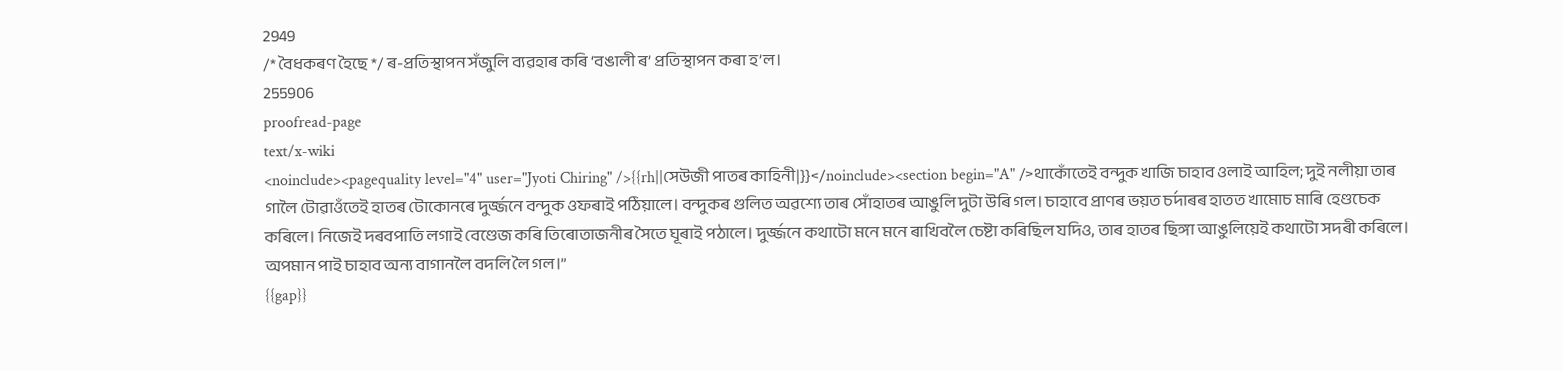2949
/* বৈধকৰণ হৈছে */ ৰ-প্ৰতিস্থাপন সঁজুলি ব্যৱহাৰ কৰি ‘বঙালী ৰ’ প্ৰতিস্থাপন কৰা হ’ল।
255906
proofread-page
text/x-wiki
<noinclude><pagequality level="4" user="Jyoti Chiring" />{{rh||সেউজী পাতৰ কাহিনী|}}</noinclude><section begin="A" />থাকোঁতেই বন্দুক খাজি চাহাব ওলাই আহিল; দুই নলীয়া তাৰ গালৈ টোৱাওঁতেই হাতৰ টোকোনৰে দুৰ্জ্জনে বন্দুক ওফৰাই পঠিয়ালে। বন্দুকৰ গুলিত অৱশ্যে তাৰ সোঁহাতৰ আঙুলি দুটা উৰি গল। চাহাবে প্ৰাণৰ ভয়ত চৰ্দাৰৰ হাতত খামোচ মাৰি হেণ্ডচেক কৰিলে। নিজেই দৰবপাতি লগাই বেণ্ডেজ কৰি তিৰোতাজনীৰ সৈতে ঘূৰাই পঠালে। দুৰ্জ্জনে কথাটো মনে মনে ৰাখিবলৈ চেষ্টা কৰিছিল যদিও, তাৰ হাতৰ ছিঙ্গা আঙুলিয়েই কথাটো সদৰী কৰিলে। অপমান পাই চাহাব অন্য বাগানলৈ বদলি লৈ গল।”
{{gap}}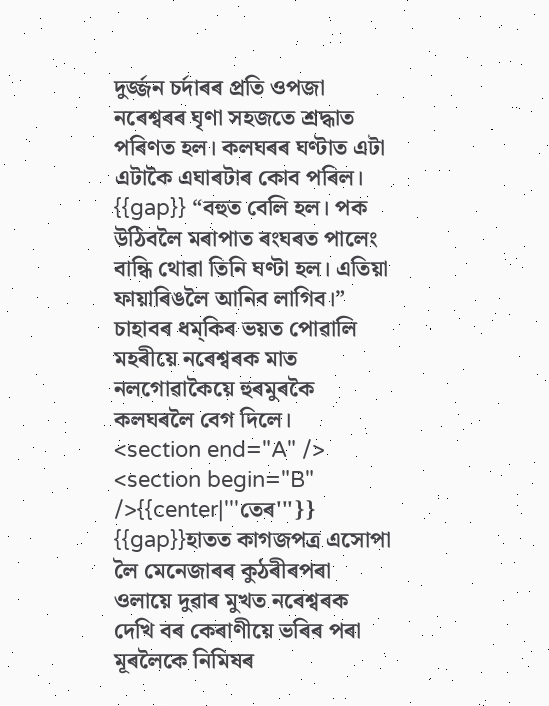দুৰ্জ্জন চৰ্দাৰৰ প্ৰতি ওপজা নৰেশ্বৰৰ ঘৃণা সহজতে শ্ৰদ্ধাত পৰিণত হল। কলঘৰৰ ঘণ্টাত এটা এটাকৈ এঘাৰটাৰ কোব পৰিল।
{{gap}} “বহুত বেলি হল। পক উঠিবলৈ মৰাপাত ৰংঘৰত পালেং বান্ধি থোৱা তিনি ঘণ্টা হল। এতিয়া ফায়াৰিঙলৈ আনিব লাগিব।” চাহাবৰ ধম্কিৰ ভয়ত পোৱালি মহৰীয়ে নৰেশ্বৰক মাত নলগোৱাকৈয়ে হুৰমুৰকৈ কলঘৰলৈ বেগ দিলে।
<section end="A" />
<section begin="B" />{{center|'''তেৰ'''}}
{{gap}}হাতত কাগজপত্ৰ এসোপা লৈ মেনেজাৰৰ কুঠৰীৰপৰা ওলায়ে দুৱাৰ মুখত নৰেশ্বৰক দেখি বৰ কেৰাণীয়ে ভৰিৰ পৰা মূৰলৈকে নিমিষৰ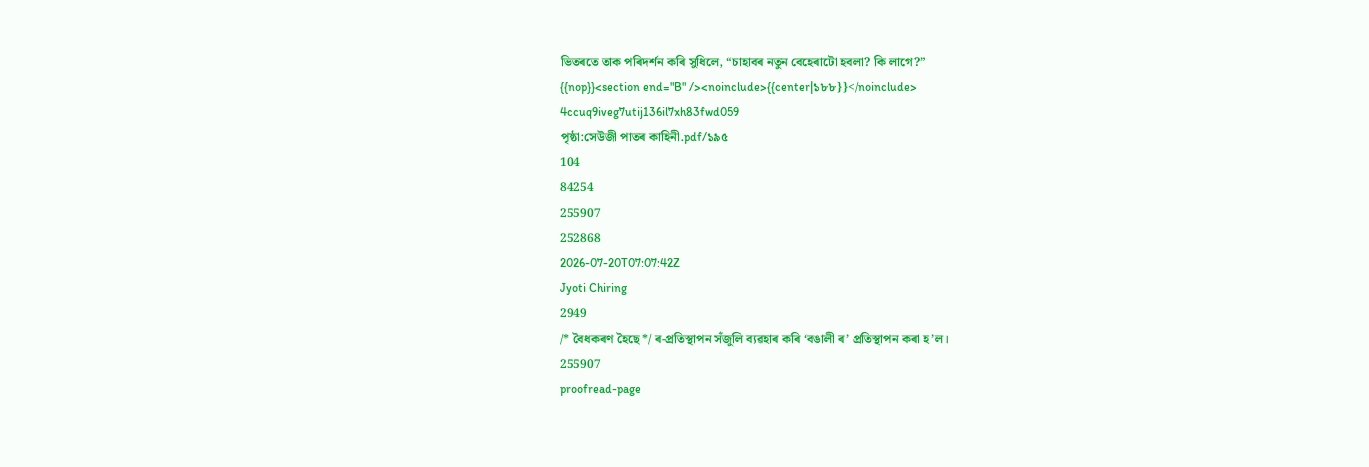ভিতৰতে তাক পৰিদৰ্শন কৰি সুধিলে, “চাহাবৰ নতুন বেহেৰাটো হবলা? কি লাগে?”
{{nop}}<section end="B" /><noinclude>{{center|১৮৮}}</noinclude>
4ccuq9iveg7utij136il7xh83fwd059
পৃষ্ঠা:সেউজী পাতৰ কাহিনী.pdf/১৯৫
104
84254
255907
252868
2026-07-20T07:07:42Z
Jyoti Chiring
2949
/* বৈধকৰণ হৈছে */ ৰ-প্ৰতিস্থাপন সঁজুলি ব্যৱহাৰ কৰি ‘বঙালী ৰ’ প্ৰতিস্থাপন কৰা হ’ল।
255907
proofread-page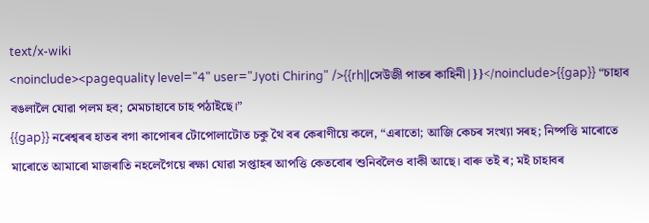text/x-wiki
<noinclude><pagequality level="4" user="Jyoti Chiring" />{{rh||সেউজী পাতৰ কাহিনী|}}</noinclude>{{gap}} “চাহাব বঙলালৈ যোৱা পলম হব; মেমচাহাবে চাহ পঠাইছে।”
{{gap}} নৰেশ্বৰৰ হাতৰ বগা কাপোৰৰ টোপোলাটোত চকু থৈ বৰ কেৰাণীয়ে কলে, “এৰাতো; আজি কেচৰ সংখ্যা সৰহ; নিষ্পত্তি মাৰোতে মাৰোতে আমাৰো মাজৰাতি নহলেগৈয়ে ৰক্ষা যোৱা সপ্তাহৰ আপত্তি কেতবোৰ শুনিবলৈও বাকী আছে। বাৰু তই ৰ; মই চাহাবৰ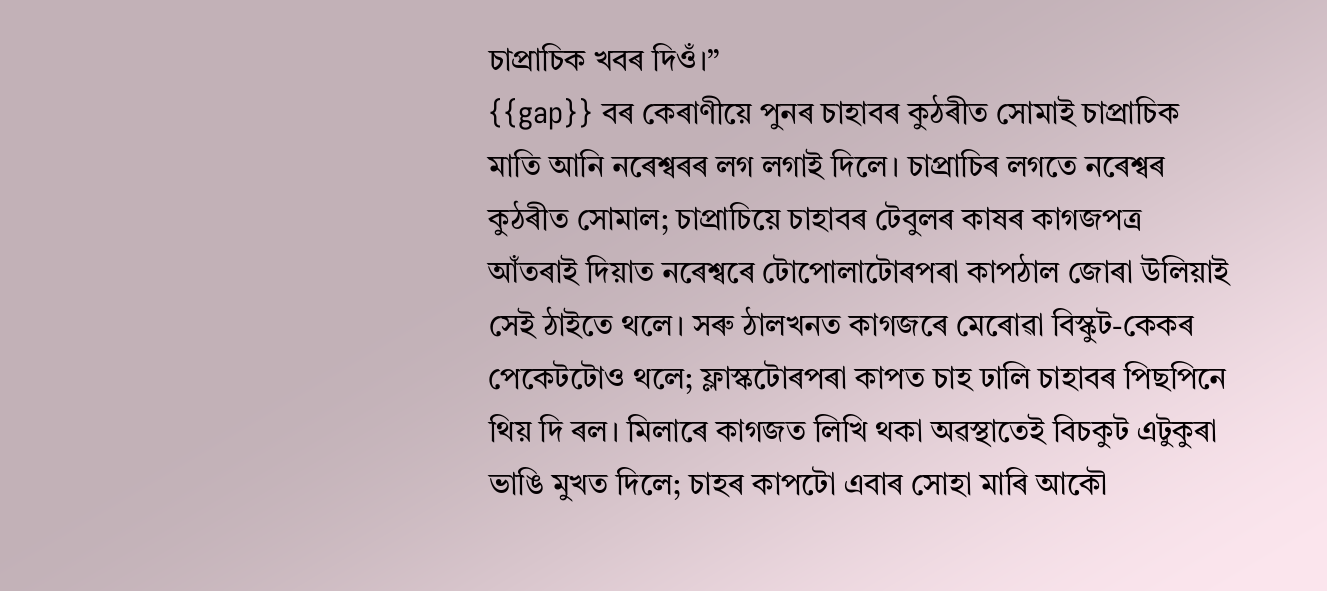চাপ্ৰাচিক খবৰ দিওঁ।”
{{gap}} বৰ কেৰাণীয়ে পুনৰ চাহাবৰ কুঠৰীত সোমাই চাপ্ৰাচিক মাতি আনি নৰেশ্বৰৰ লগ লগাই দিলে। চাপ্ৰাচিৰ লগতে নৰেশ্বৰ কুঠৰীত সোমাল; চাপ্ৰাচিয়ে চাহাবৰ টেবুলৰ কাষৰ কাগজপত্ৰ আঁতৰাই দিয়াত নৰেশ্বৰে টোপোলাটোৰপৰা কাপঠাল জোৰা উলিয়াই সেই ঠাইতে থলে। সৰু ঠালখনত কাগজৰে মেৰোৱা বিস্কুট-কেকৰ পেকেটটোও থলে; ফ্লাস্কটোৰপৰা কাপত চাহ ঢালি চাহাবৰ পিছপিনে থিয় দি ৰল। মিলাৰে কাগজত লিখি থকা অৱস্থাতেই বিচকুট এটুকুৰা ভাঙি মুখত দিলে; চাহৰ কাপটো এবাৰ সোহা মাৰি আকৌ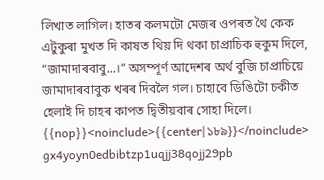লিখাত লাগিল। হাতৰ কলমটো মেজৰ ওপৰত থৈ কেক এটুকুৰা মুখত দি কাষত থিয় দি থকা চাপ্ৰাচিক হুকুম দিলে, “জামাদাৰবাবু...।” অসম্পূৰ্ণ আদেশৰ অৰ্থ বুজি চাপ্ৰাচিয়ে জামাদাৰবাবুক খৰৰ দিবলৈ গল। চাহাবে ডিঙিটো চকীত হেলাই দি চাহৰ কাপত দ্বিতীয়বাৰ সোহা দিলে।
{{nop}}<noinclude>{{center|১৮৯}}</noinclude>
gx4yoyn0edbibtzp1uqjj38qojj29pb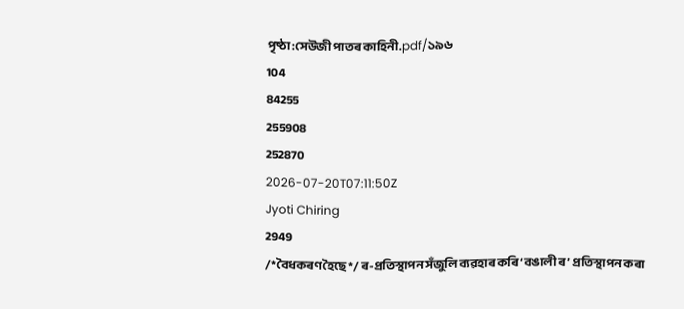পৃষ্ঠা:সেউজী পাতৰ কাহিনী.pdf/১৯৬
104
84255
255908
252870
2026-07-20T07:11:50Z
Jyoti Chiring
2949
/* বৈধকৰণ হৈছে */ ৰ-প্ৰতিস্থাপন সঁজুলি ব্যৱহাৰ কৰি ‘বঙালী ৰ’ প্ৰতিস্থাপন কৰা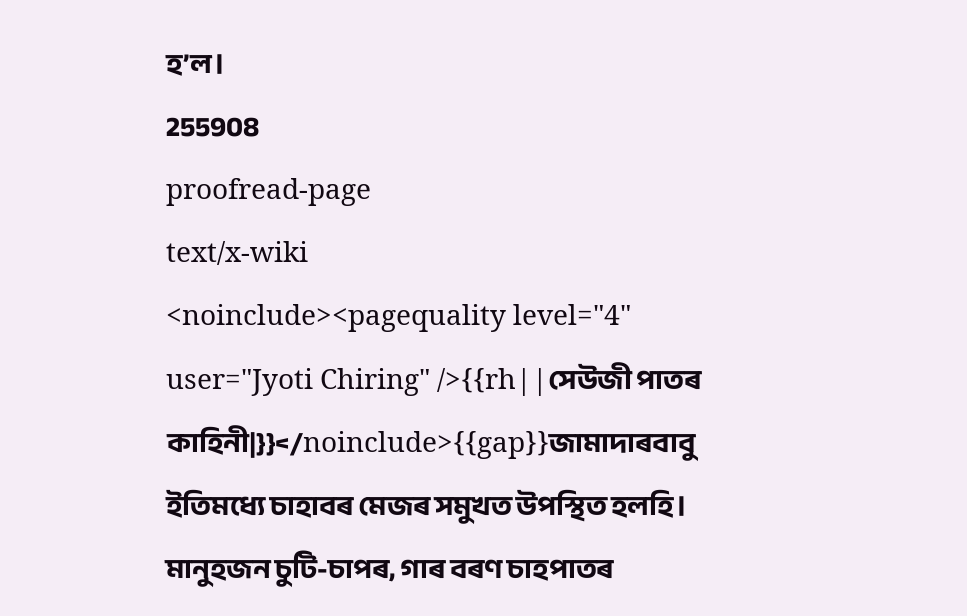হ’ল।
255908
proofread-page
text/x-wiki
<noinclude><pagequality level="4" user="Jyoti Chiring" />{{rh||সেউজী পাতৰ কাহিনী|}}</noinclude>{{gap}}জামাদাৰবাবু ইতিমধ্যে চাহাবৰ মেজৰ সমুখত উপস্থিত হলহি। মানুহজন চুটি-চাপৰ, গাৰ বৰণ চাহপাতৰ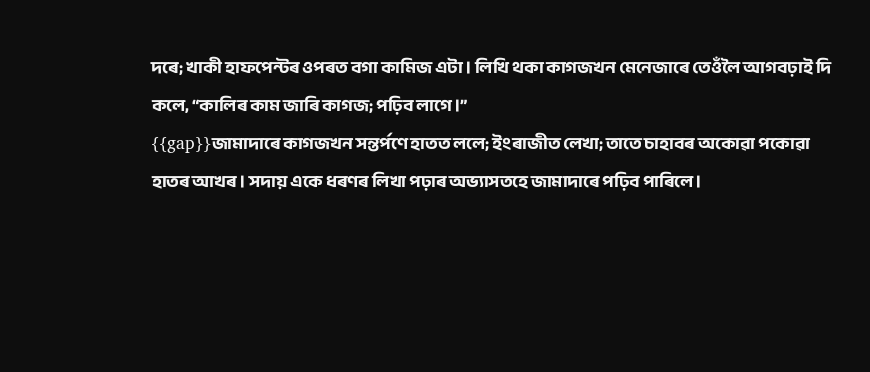দৰে; খাকী হাফপেন্টৰ ওপৰত বগা কামিজ এটা। লিখি থকা কাগজখন মেনেজাৰে তেওঁলৈ আগবঢ়াই দি কলে, “কালিৰ কাম জাৰি কাগজ; পঢ়িব লাগে।”
{{gap}}জামাদাৰে কাগজখন সন্তৰ্পণে হাতত ললে; ইংৰাজীত লেখা; তাতে চাহাবৰ অকোৱা পকোৱা হাতৰ আখৰ। সদায় একে ধৰণৰ লিখা পঢ়াৰ অভ্যাসতহে জামাদাৰে পঢ়িব পাৰিলে।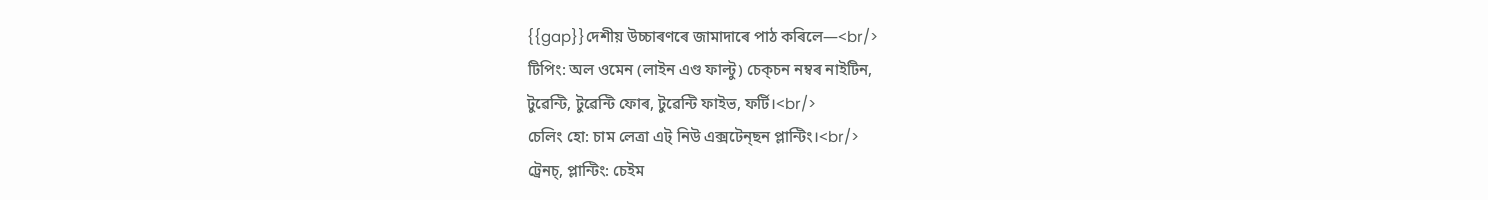{{gap}}দেশীয় উচ্চাৰণৰে জামাদাৰে পাঠ কৰিলে—<br/>
টিপিং: অল ওমেন (লাইন এণ্ড ফাল্টু) চেক্চন নম্বৰ নাইটিন,
টুৱেন্টি, টুৱেন্টি ফোৰ, টুৱেন্টি ফাইভ, ফৰ্টি।<br/>
চেলিং হো: চাম লেত্ৰা এট্ নিউ এক্সটেন্ছন প্লান্টিং।<br/>
ট্ৰেনচ্, প্লান্টিং: চেইম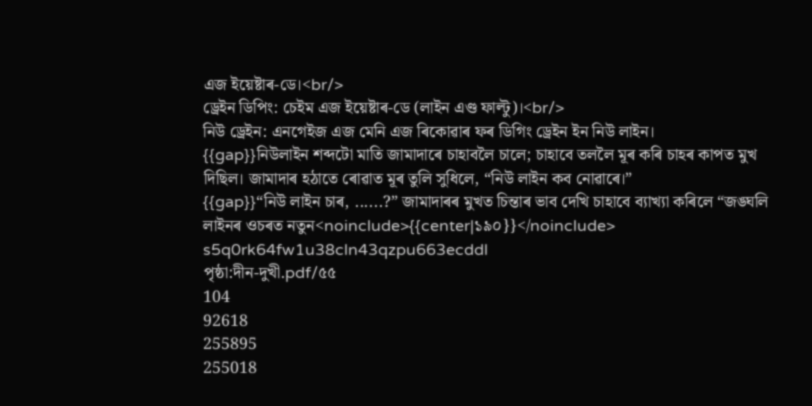এজ ইয়েষ্টাৰ-ডে।<br/>
ড্ৰেইন ডিপিং: চেইম এজ ইয়েষ্টাৰ-ডে (লাইন এণ্ড ফাল্টু)।<br/>
নিউ ড্ৰেইন: এনগেইজ এজ মেনি এজ ৰিকোৱাৰ ফৰ ডিগিং ড্ৰেইন ইন নিউ লাইন।
{{gap}}নিউলাইন শব্দটো মাতি জামাদাৰে চাহাবলৈ চালে; চাহাবে তললৈ মূৰ কৰি চাহৰ কাপত মুখ দিছিল। জামাদাৰ হঠাতে ৰোৱাত মূৰ তুলি সুধিলে, “নিউ লাইন কব নোৱাৰে।”
{{gap}}“নিউ লাইন চাৰ, ......?” জামাদাৰৰ মুখত চিন্তাৰ ভাব দেখি চাহাবে ব্যাখ্যা কৰিলে “জঙ্ঘলি লাইনৰ ওচৰত নতুন<noinclude>{{center|১৯০}}</noinclude>
s5q0rk64fw1u38cln43qzpu663ecddl
পৃষ্ঠা:দীন-দুখী.pdf/৫৫
104
92618
255895
255018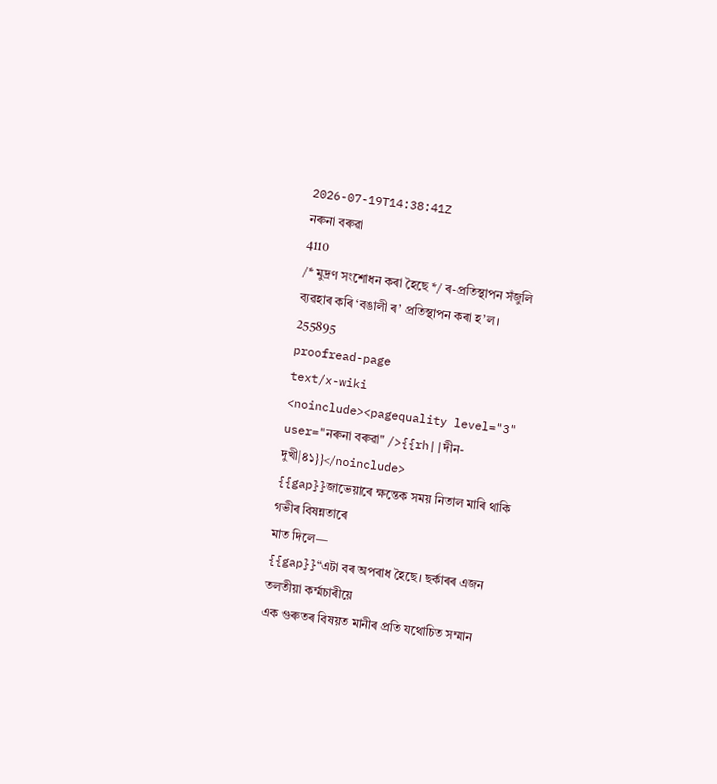2026-07-19T14:38:41Z
নৰুনা বৰুৱা
4110
/* মুদ্ৰণ সংশোধন কৰা হৈছে */ ৰ-প্ৰতিস্থাপন সঁজুলি ব্যৱহাৰ কৰি ‘বঙালী ৰ’ প্ৰতিস্থাপন কৰা হ’ল।
255895
proofread-page
text/x-wiki
<noinclude><pagequality level="3" user="নৰুনা বৰুৱা" />{{rh||দীন-দুখী|৪১}}</noinclude>
{{gap}}জাভেয়াৰে ক্ষন্তেক সময় নিতাল মাৰি থাকি গভীৰ বিষন্নতাৰে
মাত দিলে—
{{gap}}“এটা বৰ অপৰাধ হৈছে। ছৰ্কাৰৰ এজন তলতীয়া কৰ্ম্মচাৰীয়ে
এক গুৰুতৰ বিষয়ত মানীৰ প্ৰতি যথোচিত সম্মান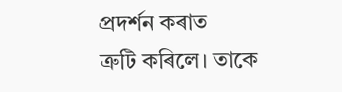প্ৰদৰ্শন কৰাত
ত্ৰুটি কৰিলে। তাকে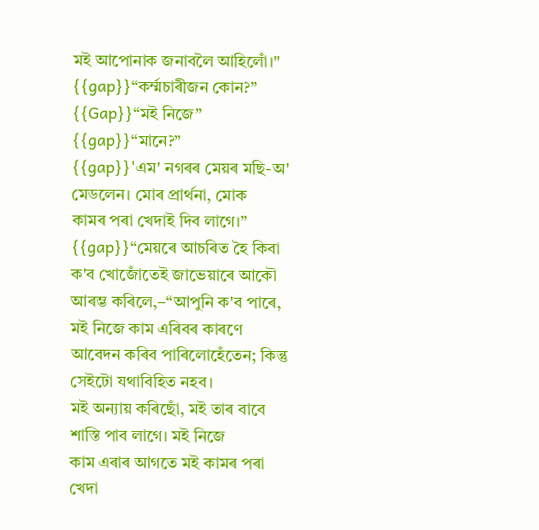মই আপোনাক জনাবলৈ আহিলোঁ।"
{{gap}}“কৰ্ম্মচাৰীজন কোন?”
{{Gap}}“মই নিজে”
{{gap}}“মানে?”
{{gap}}'এম' নগৰৰ মেয়ৰ মছি-অ' মেডলেন। মোৰ প্ৰাৰ্থনা, মোক
কামৰ পৰা খেদাই দিব লাগে।”
{{gap}}“মেয়ৰে আচৰিত হৈ কিবা ক'ব খোজোঁতেই জাভেয়াৰে আকৌ
আৰম্ভ কৰিলে,–“আপুনি ক'ব পাৰে, মই নিজে কাম এৰিবৰ কাৰণে
আবেদন কৰিব পাৰিলোহেঁতেন; কিন্তু সেইটো যথাবিহিত নহব।
মই অন্যায় কৰিছোঁ, মই তাৰ বাবে শাস্তি পাব লাগে। মই নিজে
কাম এৰাৰ আগতে মই কামৰ পৰা খেদা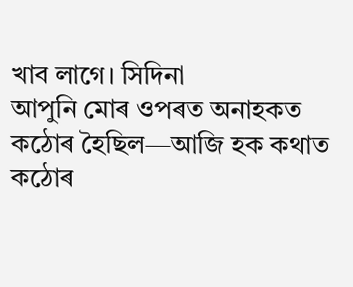খাব লাগে। সিদিনা
আপুনি মোৰ ওপৰত অনাহকত কঠোৰ হৈছিল—আজি হক কথাত
কঠোৰ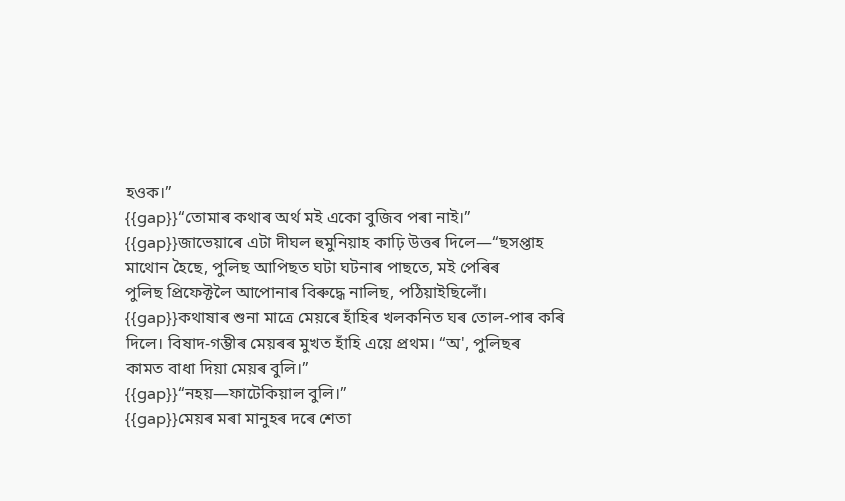হওক।”
{{gap}}“তোমাৰ কথাৰ অৰ্থ মই একো বুজিব পৰা নাই।”
{{gap}}জাভেয়াৰে এটা দীঘল হুমুনিয়াহ কাঢ়ি উত্তৰ দিলে—“ছসপ্তাহ
মাথোন হৈছে, পুলিছ আপিছত ঘটা ঘটনাৰ পাছতে, মই পেৰিৰ
পুলিছ প্ৰিফেক্টলৈ আপোনাৰ বিৰুদ্ধে নালিছ, পঠিয়াইছিলোঁ।
{{gap}}কথাষাৰ শুনা মাত্ৰে মেয়ৰে হাঁহিৰ খলকনিত ঘৰ তোল-পাৰ কৰি
দিলে। বিষাদ-গম্ভীৰ মেয়ৰৰ মুখত হাঁহি এয়ে প্ৰথম। “অ', পুলিছৰ
কামত বাধা দিয়া মেয়ৰ বুলি।”
{{gap}}“নহয়—ফাটেকিয়াল বুলি।”
{{gap}}মেয়ৰ মৰা মানুহৰ দৰে শেতা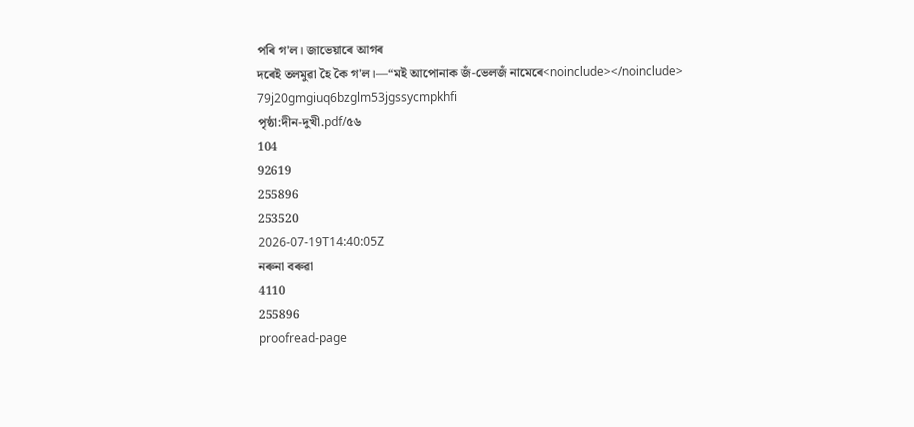পৰি গ'ল। জাভেয়াৰে আগৰ
দৰেই তলমুৱা হৈ কৈ গ'ল।—“মই আপোনাক জঁ-ভেলজঁ নামেৰে<noinclude></noinclude>
79j20gmgiuq6bzglm53jgssycmpkhfi
পৃষ্ঠা:দীন-দুখী.pdf/৫৬
104
92619
255896
253520
2026-07-19T14:40:05Z
নৰুনা বৰুৱা
4110
255896
proofread-page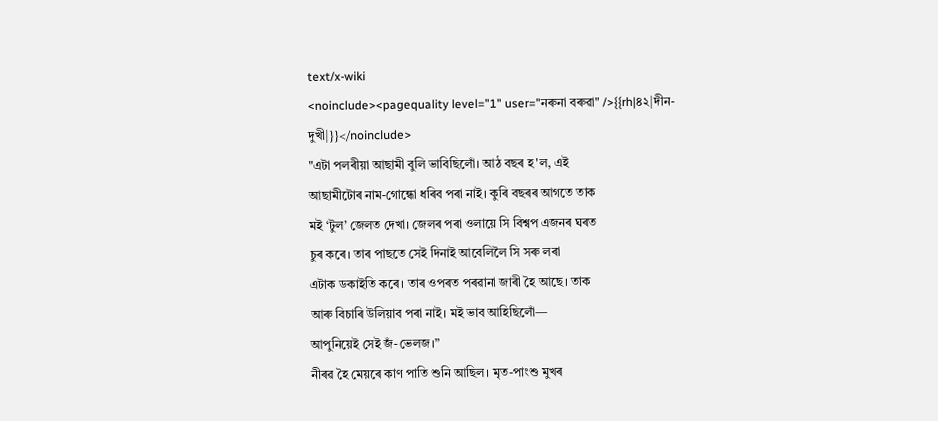text/x-wiki
<noinclude><pagequality level="1" user="নৰুনা বৰুৱা" />{{rh|৪২|দীন-দুখী|}}</noinclude>
"এটা পলৰীয়া আছামী বুলি ভাবিছিলোঁ। আঠ বছৰ হ'ল, এই
আছামীটোৰ নাম-গোন্ধো ধৰিব পৰা নাই। কুৰি বছৰৰ আগতে তাক
মই ‘টুল’ জেলত দেখা। জেলৰ পৰা ওলায়ে সি বিশ্বপ এজনৰ ঘৰত
চুৰ কৰে। তাৰ পাছতে সেই দিনাই আবেলিলৈ সি সৰু লৰা
এটাক ডকাইতি কৰে। তাৰ ওপৰত পৰৱানা জাৰী হৈ আছে। তাক
আৰু বিচাৰি উলিয়াব পৰা নাই। মই ভাব আহিছিলোঁ—
আপুনিয়েই সেই জঁ-ভেলজ।”
নীৰৱ হৈ মেয়ৰে কাণ পাতি শুনি আছিল। মৃত-পাংশু মুখৰ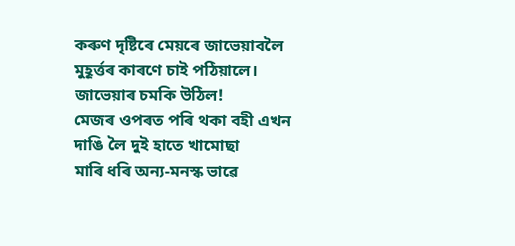কৰুণ দৃষ্টিৰে মেয়ৰে জাভেয়াবলৈ মুহূৰ্ত্তৰ কাৰণে চাই পঠিয়ালে।
জাভেয়াৰ চমকি উঠিল!
মেজৰ ওপৰত পৰি থকা বহী এখন দাঙি লৈ দুই হাতে খামোছা
মাৰি ধৰি অন্য-মনস্ক ভাৱে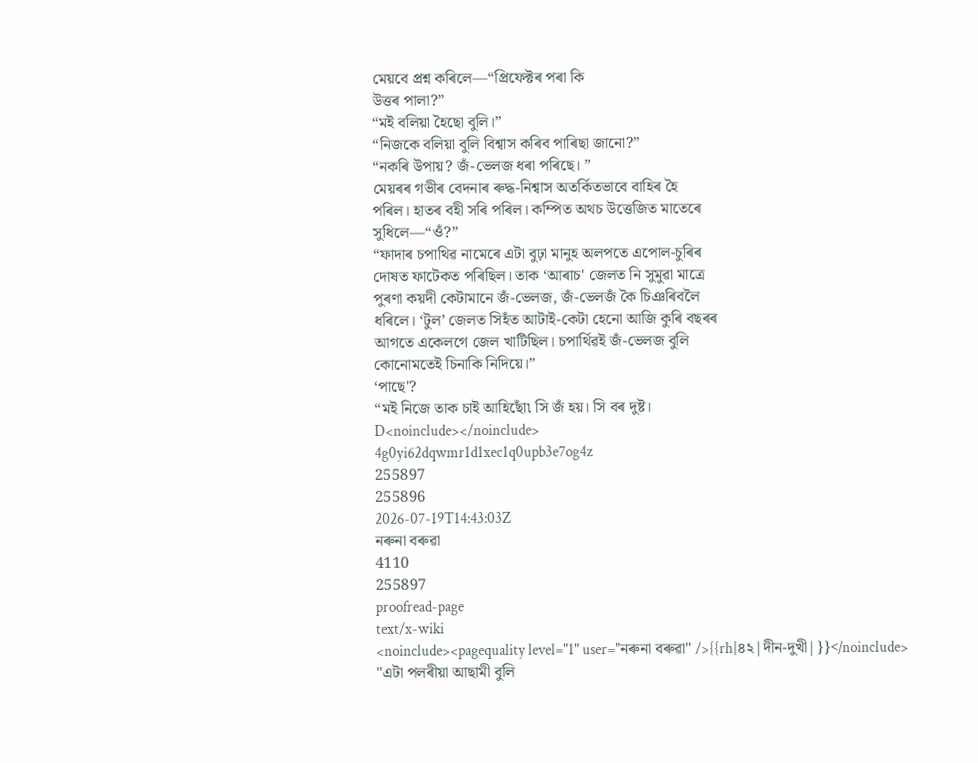মেয়বে প্ৰশ্ন কৰিলে—“প্ৰিফেক্টৰ পৰা কি
উত্তৰ পালা?”
“মই বলিয়া হৈছো বুলি।”
“নিজকে বলিয়া বুলি বিশ্বাস কৰিব পাৰিছা জানো?”
“নকৰি উপায়? জঁ-ভেলজ ধৰা পৰিছে। ”
মেয়ৰৰ গভীৰ বেদনাৰ ৰুদ্ধ-নিশ্বাস অতৰ্কিতভাবে বাহিৰ হৈ
পৰিল। হাতৰ বহী সৰি পৰিল। কম্পিত অথচ উত্তেজিত মাতেৰে
সুধিলে—“ওঁ?”
“ফাদাৰ চপাথিৱ নামেৰে এটা বুঢ়া মানুহ অলপতে এপোল-চুৰিৰ
দোষত ফাটেকত পৰিছিল। তাক ‘আৰাচ' জেলত নি সুমুৱা মাত্ৰে
পুৰণা কয়দী কেটামানে জঁ-ভেলজ, জঁ-ভেলজঁ কৈ চিঞৰিবলৈ
ধৰিলে। ‘টুল’ জেলত সিহঁত আটাই-কেটা হেনো আজি কুৰি বছৰৰ
আগতে একেলগে জেল খাটিছিল। চপাৰ্থিৱই জঁ-ভেলজ বুলি
কোনোমতেই চিনাকি নিদিয়ে।”
‘পাছে'?
“মই নিজে তাক চাই আহিছোঁ৷ সি জঁ হয়। সি বৰ দুষ্ট।
D<noinclude></noinclude>
4g0yi62dqwmr1d1xec1q0upb3e7og4z
255897
255896
2026-07-19T14:43:03Z
নৰুনা বৰুৱা
4110
255897
proofread-page
text/x-wiki
<noinclude><pagequality level="1" user="নৰুনা বৰুৱা" />{{rh|৪২|দীন-দুখী|}}</noinclude>
"এটা পলৰীয়া আছামী বুলি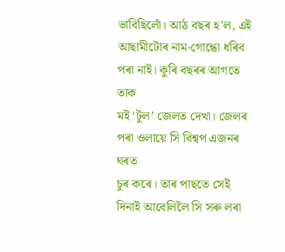ভাবিছিলোঁ। আঠ বছৰ হ'ল, এই
আছামীটোৰ নাম-গোন্ধো ধৰিব পৰা নাই। কুৰি বছৰৰ আগতে তাক
মই ‘টুল’ জেলত দেখা। জেলৰ পৰা ওলায়ে সি বিশ্বপ এজনৰ ঘৰত
চুৰ কৰে। তাৰ পাছতে সেই দিনাই আবেলিলৈ সি সৰু লৰা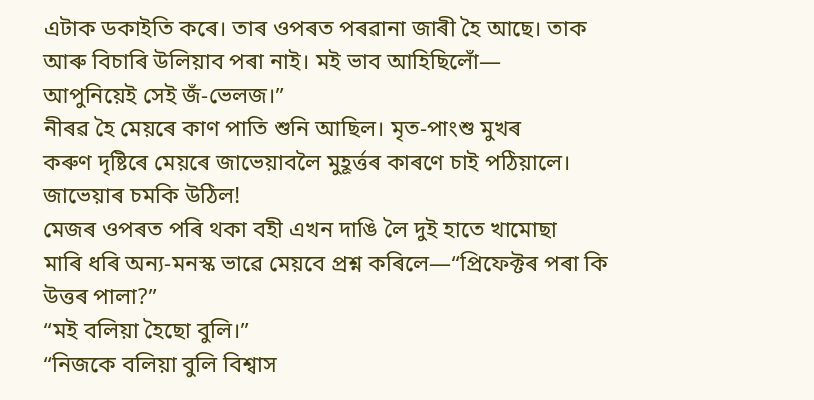এটাক ডকাইতি কৰে। তাৰ ওপৰত পৰৱানা জাৰী হৈ আছে। তাক
আৰু বিচাৰি উলিয়াব পৰা নাই। মই ভাব আহিছিলোঁ—
আপুনিয়েই সেই জঁ-ভেলজ।”
নীৰৱ হৈ মেয়ৰে কাণ পাতি শুনি আছিল। মৃত-পাংশু মুখৰ
কৰুণ দৃষ্টিৰে মেয়ৰে জাভেয়াবলৈ মুহূৰ্ত্তৰ কাৰণে চাই পঠিয়ালে।
জাভেয়াৰ চমকি উঠিল!
মেজৰ ওপৰত পৰি থকা বহী এখন দাঙি লৈ দুই হাতে খামোছা
মাৰি ধৰি অন্য-মনস্ক ভাৱে মেয়বে প্ৰশ্ন কৰিলে—“প্ৰিফেক্টৰ পৰা কি
উত্তৰ পালা?”
“মই বলিয়া হৈছো বুলি।”
“নিজকে বলিয়া বুলি বিশ্বাস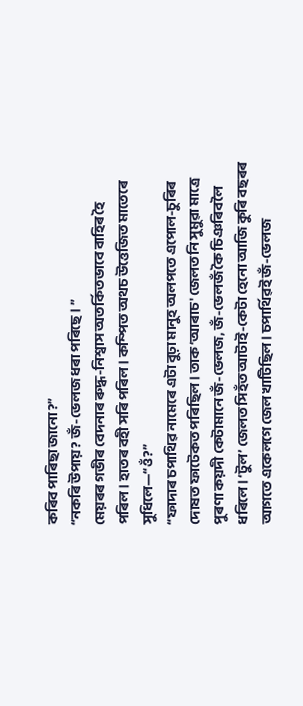কৰিব পাৰিছা জানো?”
“নকৰি উপায়? জঁ-ভেলজ ধৰা পৰিছে। ”
মেয়ৰৰ গভীৰ বেদনাৰ ৰুদ্ধ-নিশ্বাস অতৰ্কিতভাবে বাহিৰ হৈ
পৰিল। হাতৰ বহী সৰি পৰিল। কম্পিত অথচ উত্তেজিত মাতেৰে
সুধিলে—“ওঁ?”
“ফাদাৰ চপাথিৱ নামেৰে এটা বুঢ়া মানুহ অলপতে এপোল-চুৰিৰ
দোষত ফাটেকত পৰিছিল। তাক ‘আৰাচ' জেলত নি সুমুৱা মাত্ৰে
পুৰণা কয়দী কেটামানে জঁ-ভেলজ, জঁ-ভেলজঁ কৈ চিঞৰিবলৈ
ধৰিলে। ‘টুল’ জেলত সিহঁত আটাই-কেটা হেনো আজি কুৰি বছৰৰ
আগতে একেলগে জেল খাটিছিল। চপাৰ্থিৱই জঁ-ভেলজ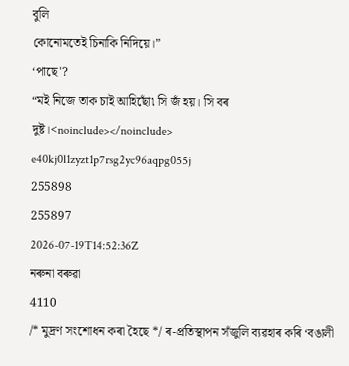বুলি
কোনোমতেই চিনাকি নিদিয়ে।”
‘পাছে'?
“মই নিজে তাক চাই আহিছোঁ৷ সি জঁ হয়। সি বৰ দুষ্ট।<noinclude></noinclude>
e40kj0l1zyzt1p7rsg2yc96aqpg055j
255898
255897
2026-07-19T14:52:36Z
নৰুনা বৰুৱা
4110
/* মুদ্ৰণ সংশোধন কৰা হৈছে */ ৰ-প্ৰতিস্থাপন সঁজুলি ব্যৱহাৰ কৰি ‘বঙালী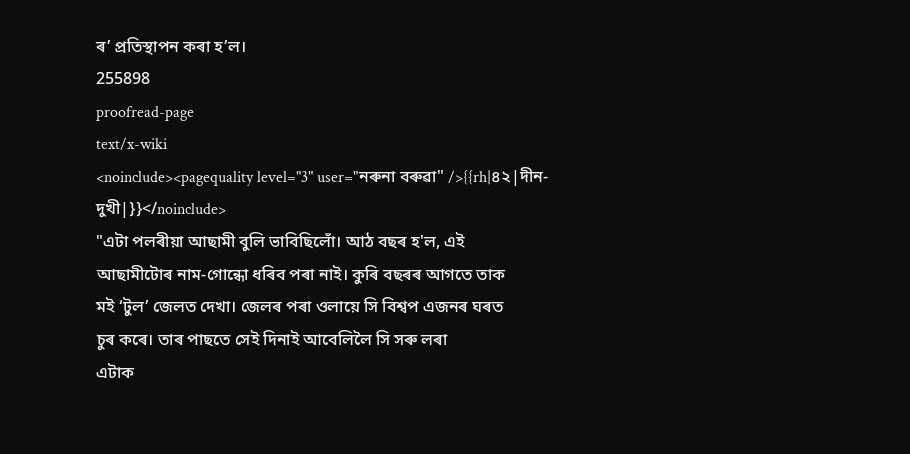ৰ’ প্ৰতিস্থাপন কৰা হ’ল।
255898
proofread-page
text/x-wiki
<noinclude><pagequality level="3" user="নৰুনা বৰুৱা" />{{rh|৪২|দীন-দুখী|}}</noinclude>
"এটা পলৰীয়া আছামী বুলি ভাবিছিলোঁ। আঠ বছৰ হ'ল, এই
আছামীটোৰ নাম-গোন্ধো ধৰিব পৰা নাই। কুৰি বছৰৰ আগতে তাক
মই ‘টুল’ জেলত দেখা। জেলৰ পৰা ওলায়ে সি বিশ্বপ এজনৰ ঘৰত
চুৰ কৰে। তাৰ পাছতে সেই দিনাই আবেলিলৈ সি সৰু লৰা
এটাক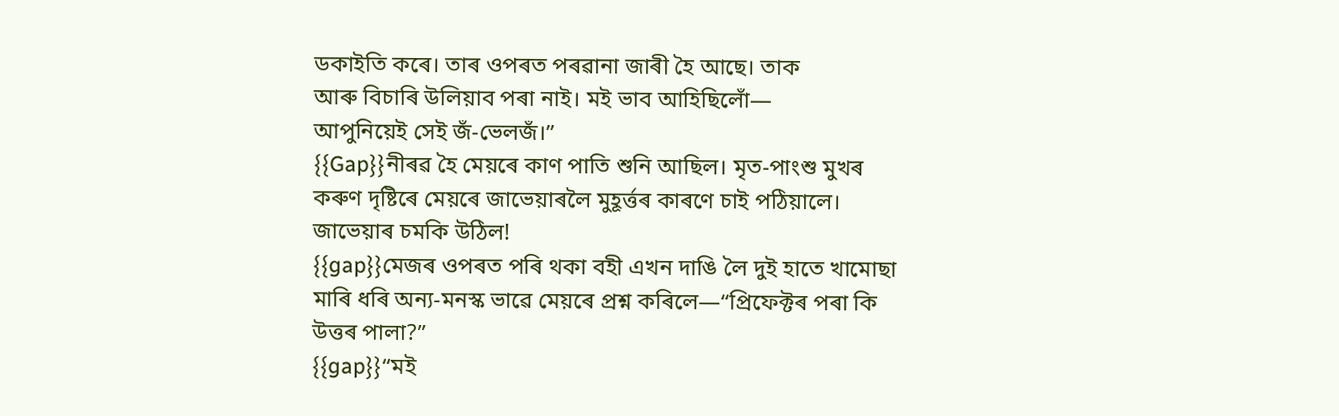ডকাইতি কৰে। তাৰ ওপৰত পৰৱানা জাৰী হৈ আছে। তাক
আৰু বিচাৰি উলিয়াব পৰা নাই। মই ভাব আহিছিলোঁ—
আপুনিয়েই সেই জঁ-ভেলজঁ।”
{{Gap}}নীৰৱ হৈ মেয়ৰে কাণ পাতি শুনি আছিল। মৃত-পাংশু মুখৰ
কৰুণ দৃষ্টিৰে মেয়ৰে জাভেয়াৰলৈ মুহূৰ্ত্তৰ কাৰণে চাই পঠিয়ালে।
জাভেয়াৰ চমকি উঠিল!
{{gap}}মেজৰ ওপৰত পৰি থকা বহী এখন দাঙি লৈ দুই হাতে খামোছা
মাৰি ধৰি অন্য-মনস্ক ভাৱে মেয়ৰে প্ৰশ্ন কৰিলে—“প্ৰিফেক্টৰ পৰা কি
উত্তৰ পালা?”
{{gap}}“মই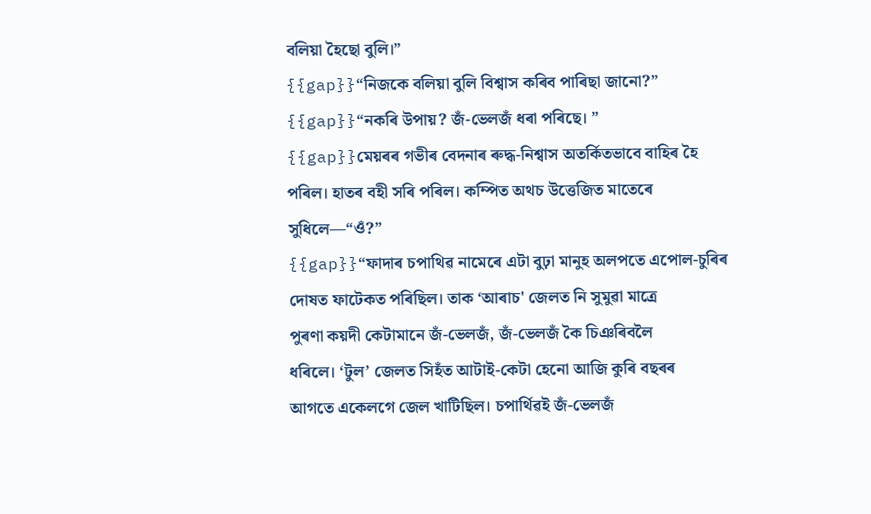বলিয়া হৈছো বুলি।”
{{gap}}“নিজকে বলিয়া বুলি বিশ্বাস কৰিব পাৰিছা জানো?”
{{gap}}“নকৰি উপায়? জঁ-ভেলজঁ ধৰা পৰিছে। ”
{{gap}}মেয়ৰৰ গভীৰ বেদনাৰ ৰুদ্ধ-নিশ্বাস অতৰ্কিতভাবে বাহিৰ হৈ
পৰিল। হাতৰ বহী সৰি পৰিল। কম্পিত অথচ উত্তেজিত মাতেৰে
সুধিলে—“ওঁ?”
{{gap}}“ফাদাৰ চপাথিৱ নামেৰে এটা বুঢ়া মানুহ অলপতে এপোল-চুৰিৰ
দোষত ফাটেকত পৰিছিল। তাক ‘আৰাচ' জেলত নি সুমুৱা মাত্ৰে
পুৰণা কয়দী কেটামানে জঁ-ভেলজঁ, জঁ-ভেলজঁ কৈ চিঞৰিবলৈ
ধৰিলে। ‘টুল’ জেলত সিহঁত আটাই-কেটা হেনো আজি কুৰি বছৰৰ
আগতে একেলগে জেল খাটিছিল। চপাৰ্থিৱই জঁ-ভেলজঁ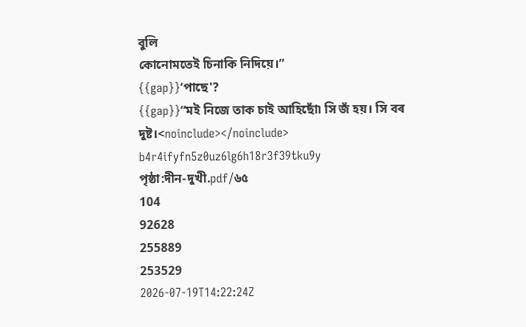বুলি
কোনোমতেই চিনাকি নিদিয়ে।”
{{gap}}‘পাছে'?
{{gap}}“মই নিজে তাক চাই আহিছোঁ৷ সি জঁ হয়। সি বৰ দুষ্ট।<noinclude></noinclude>
b4r4ifyfn5z0uz6lg6h18r3f39tku9y
পৃষ্ঠা:দীন-দুখী.pdf/৬৫
104
92628
255889
253529
2026-07-19T14:22:24Z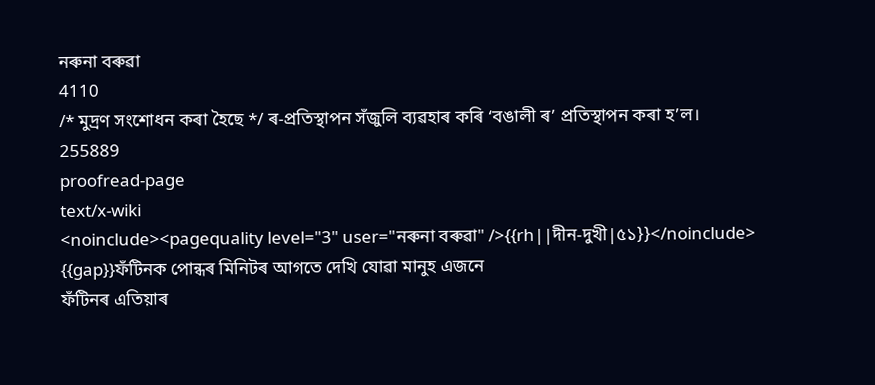নৰুনা বৰুৱা
4110
/* মুদ্ৰণ সংশোধন কৰা হৈছে */ ৰ-প্ৰতিস্থাপন সঁজুলি ব্যৱহাৰ কৰি ‘বঙালী ৰ’ প্ৰতিস্থাপন কৰা হ’ল।
255889
proofread-page
text/x-wiki
<noinclude><pagequality level="3" user="নৰুনা বৰুৱা" />{{rh||দীন-দুখী|৫১}}</noinclude>
{{gap}}ফঁটিনক পোন্ধৰ মিনিটৰ আগতে দেখি যোৱা মানুহ এজনে
ফঁটিনৰ এতিয়াৰ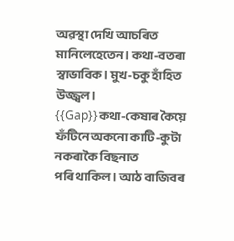অৱস্থা দেখি আচৰিত মানিলেহেতেন। কথা-বতৰা
স্বাভাবিক। মুখ-চকু হাঁহিত উজ্জ্বল।
{{Gap}}কথা-কেষাৰ কৈয়ে ফঁটিনে অকনো কাটি-কুটা নকৰাকৈ বিছনাত
পৰি থাকিল। আঠ বাজিবৰ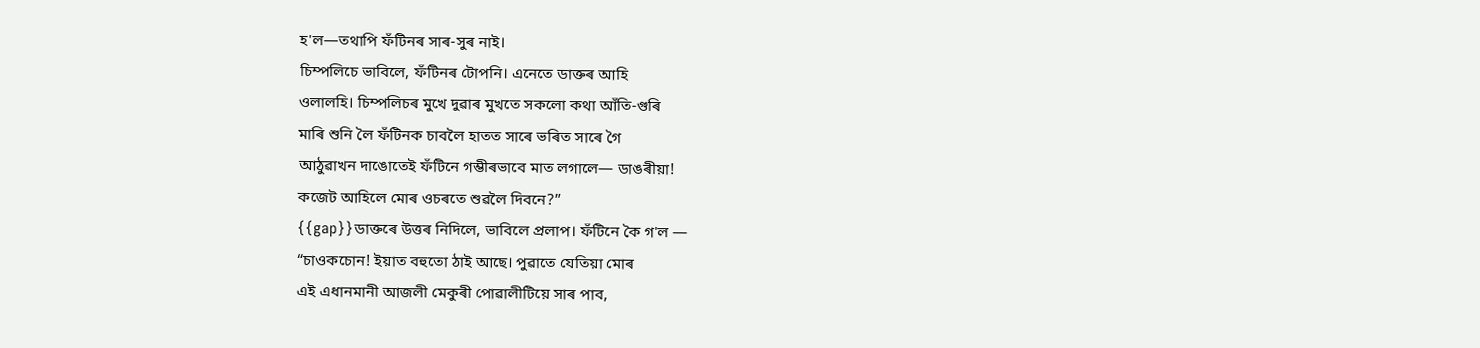হ'ল—তথাপি ফঁটিনৰ সাৰ-সুৰ নাই।
চিম্পলিচে ভাবিলে, ফঁটিনৰ টোপনি। এনেতে ডাক্তৰ আহি
ওলালহি। চিম্পলিচৰ মুখে দুৱাৰ মুখতে সকলো কথা আঁতি-গুৰি
মাৰি শুনি লৈ ফঁটিনক চাবলৈ হাতত সাৰে ভৰিত সাৰে গৈ
আঠুৱাখন দাঙোতেই ফঁটিনে গম্ভীৰভাবে মাত লগালে— ডাঙৰীয়া!
কজেট আহিলে মোৰ ওচৰতে শুৱলৈ দিবনে?”
{{gap}}ডাক্তৰে উত্তৰ নিদিলে, ভাবিলে প্ৰলাপ। ফঁটিনে কৈ গ'ল —
“চাওকচোন! ইয়াত বহুতো ঠাই আছে। পুৱাতে যেতিয়া মোৰ
এই এধানমানী আজলী মেকুৰী পোৱালীটিয়ে সাৰ পাব,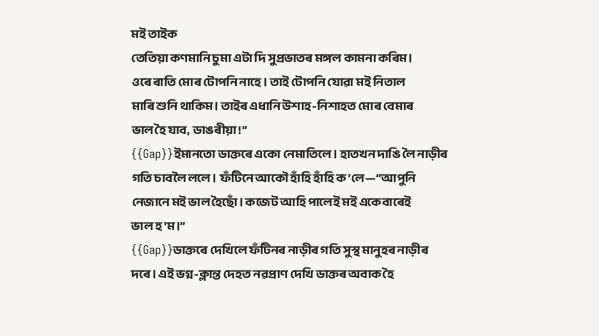মই তাইক
তেতিয়া কণমানি চুমা এটা দি সুপ্ৰভাতৰ মঙ্গল কামনা কৰিম।
ওৰে ৰাতি মোৰ টোপনি নাহে। তাই টোপনি যোৱা মই নিতাল
মাৰি শুনি থাকিম। তাইৰ এধানি উশাহ-নিশাহত মোৰ বেমাৰ
ভাল হৈ যাব, ডাঙৰীয়া!”
{{Gap}}ইমানতো ডাক্তৰে একো নেমাতিলে। হাতখন দাঙি লৈ নাড়ীৰ
গতি চাবলৈ ললে। ফঁটিনে আকৌ হাঁহি হাঁহি ক’লে—“আপুনি
নেজানে মই ভাল হৈছোঁ। কজেট আহি পালেই মই একেবাৰেই
ভাল হ'ম।”
{{Gap}}ডাক্তৰে দেখিলে ফঁটিনৰ নাড়ীৰ গতি সুস্থ মানুহৰ নাড়ীৰ
দৰে। এই ভগ্ন-ক্লান্ত দেহত নৱপ্ৰাণ দেখি ডাক্তৰ অবাক হৈ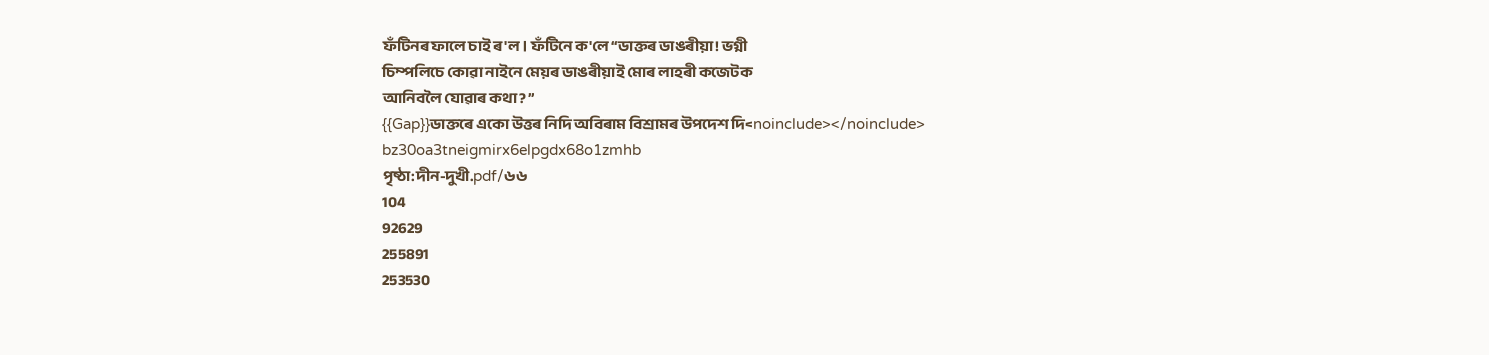ফঁটিনৰ ফালে চাই ৰ'ল। ফঁটিনে ক'লে “ডাক্তৰ ডাঙৰীয়া! ভগ্নী
চিম্পলিচে কোৱা নাইনে মেয়ৰ ডাঙৰীয়াই মোৰ লাহৰী কজেটক
আনিবলৈ যোৱাৰ কথা? ”
{{Gap}}ডাক্তৰে একো উত্তৰ নিদি অবিৰাম বিশ্ৰামৰ উপদেশ দি<noinclude></noinclude>
bz30oa3tneigmirx6elpgdx68o1zmhb
পৃষ্ঠা:দীন-দুখী.pdf/৬৬
104
92629
255891
253530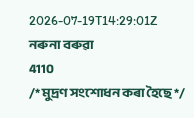2026-07-19T14:29:01Z
নৰুনা বৰুৱা
4110
/* মুদ্ৰণ সংশোধন কৰা হৈছে */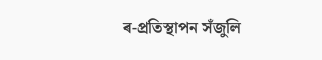ৰ-প্ৰতিস্থাপন সঁজুলি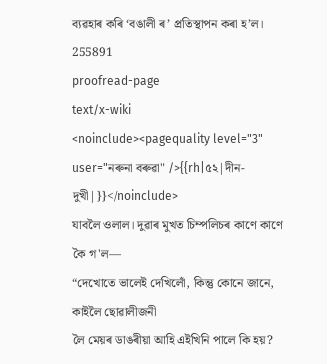ব্যৱহাৰ কৰি ‘বঙালী ৰ’ প্ৰতিস্থাপন কৰা হ’ল।
255891
proofread-page
text/x-wiki
<noinclude><pagequality level="3" user="নৰুনা বৰুৱা" />{{rh|৫২|দীন-দুখী|}}</noinclude>
যাবলৈ ওলাল। দুৱাৰ মুখত চিম্পলিচৰ কাণে কাণে কৈ গ'ল—
“দেখোতে ভালেই দেখিলোঁ, কিন্তু কোনে জানে, কাইলৈ ছোৱালীজনী
লৈ মেয়ৰ ডাঙৰীয়া আহি এইখিনি পালে কি হয়?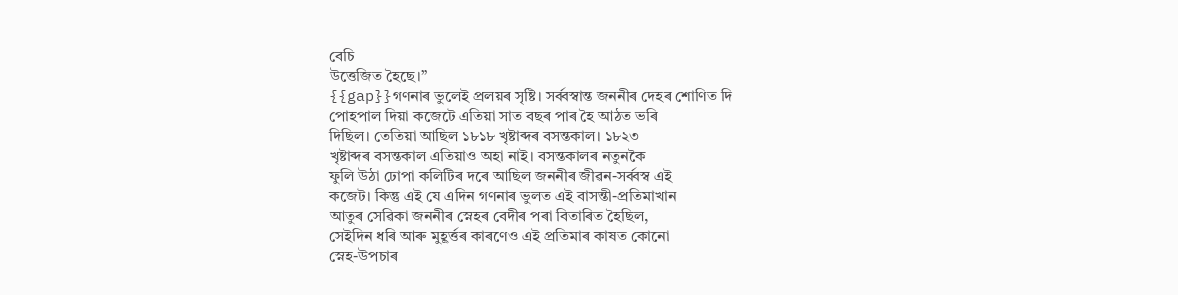বেচি
উত্তেজিত হৈছে।”
{{gap}}গণনাৰ ভুলেই প্ৰলয়ৰ সৃষ্টি। সৰ্ব্বস্বান্ত জননীৰ দেহৰ শোণিত দি
পোহপাল দিয়া কজেটে এতিয়া সাত বছৰ পাৰ হৈ আঠত ভৰি
দিছিল। তেতিয়া আছিল ১৮১৮ খৃষ্টাব্দৰ বসন্তকাল। ১৮২৩
খৃষ্টাব্দৰ বসন্তকাল এতিয়াও অহা নাই। বসন্তকালৰ নতুনকৈ
ফুলি উঠা ঢোপা কলিটিৰ দৰে আছিল জননীৰ জীৱন-সৰ্ব্বস্ব এই
কজেট। কিন্তু এই যে এদিন গণনাৰ ভুলত এই বাসন্তী-প্ৰতিমাখান
আতুৰ সেৱিকা জননীৰ স্নেহৰ বেদীৰ পৰা বিতাৰিত হৈছিল,
সেইদিন ধৰি আৰু মুহূৰ্ত্তৰ কাৰণেও এই প্ৰতিমাৰ কাষত কোনো
স্নেহ-উপচাৰ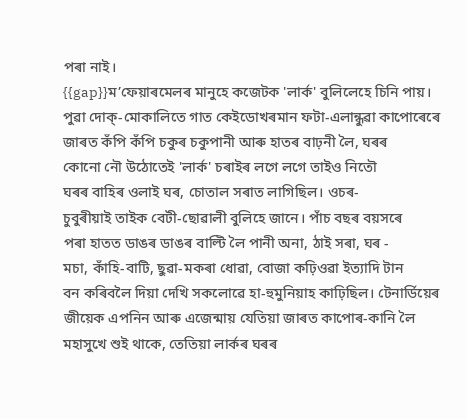পৰা নাই।
{{gap}}ম’ফেয়াৰমেলৰ মানুহে কজেটক 'লাৰ্ক' বুলিলেহে চিনি পায়।
পুৱা দোক্-মোকালিতে গাত কেইডোখৰমান ফটা-এলান্ধুৱা কাপোৰেৰে
জাৰত কঁপি কঁপি চকুৰ চকুপানী আৰু হাতৰ বাঢ়নী লৈ, ঘৰৰ
কোনো নৌ উঠোতেই 'লাৰ্ক' চৰাইৰ লগে লগে তাইও নিতৌ
ঘৰৰ বাহিৰ ওলাই ঘৰ, চোতাল সৰাত লাগিছিল। ওচৰ-
চুবুৰীয়াই তাইক বেটী-ছোৱালী বুলিহে জানে। পাঁচ বছৰ বয়সৰে
পৰা হাতত ডাঙৰ ডাঙৰ বাল্টি লৈ পানী অনা, ঠাই সৰা, ঘৰ -
মচা, কাঁহি-বাটি, ছুৱা-মকৰা ধোৱা, বোজা কঢ়িওৱা ইত্যাদি টান
বন কৰিবলৈ দিয়া দেখি সকলোৱে হা-হুমুনিয়াহ কাঢ়িছিল। টেনাৰ্ডিয়েৰ
জীয়েক এপনিন আৰু এজেন্মায় যেতিয়া জাৰত কাপোৰ-কানি লৈ
মহাসুখে শুই থাকে, তেতিয়া লাৰ্কৰ ঘৰৰ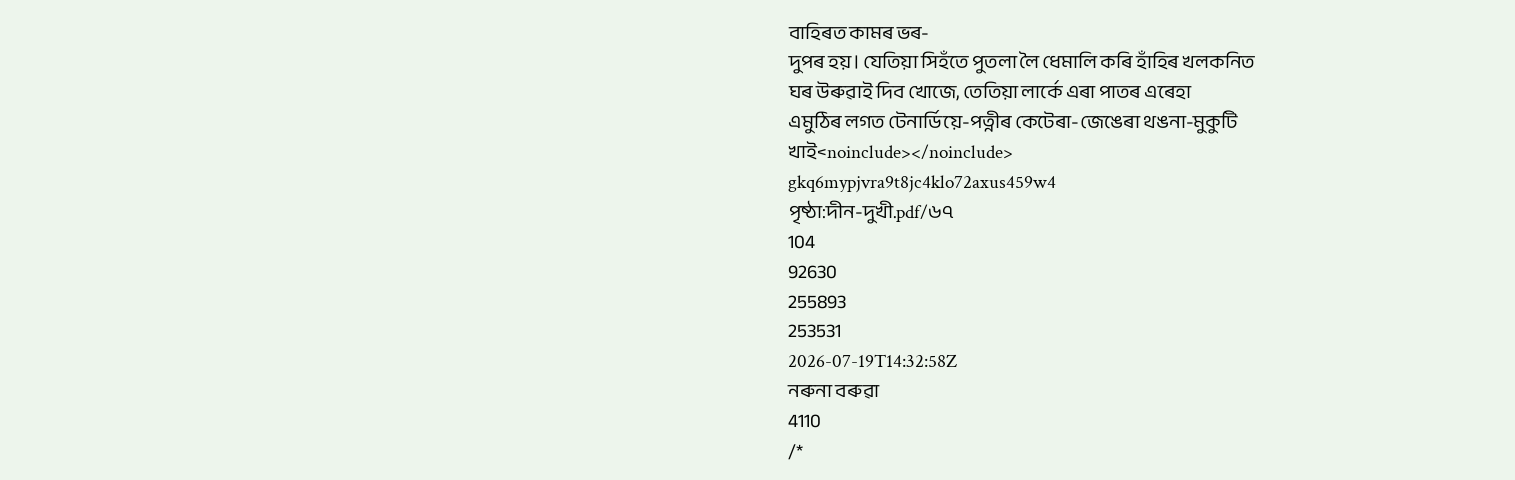বাহিৰত কামৰ ভৰ-
দুপৰ হয়। যেতিয়া সিহঁতে পুতলা লৈ ধেমালি কৰি হাঁহিৰ খলকনিত
ঘৰ উৰুৱাই দিব খোজে, তেতিয়া লাৰ্কে এৰা পাতৰ এৰেহা
এমুঠিৰ লগত টেনাৰ্ডিয়ে-পত্নীৰ কেটেৰা-জেঙেৰা থঙনা-মুকুটি খাই<noinclude></noinclude>
gkq6mypjvra9t8jc4klo72axus459w4
পৃষ্ঠা:দীন-দুখী.pdf/৬৭
104
92630
255893
253531
2026-07-19T14:32:58Z
নৰুনা বৰুৱা
4110
/*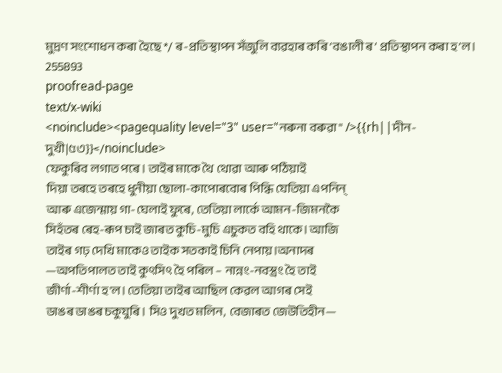মুদ্ৰণ সংশোধন কৰা হৈছে */ ৰ-প্ৰতিস্থাপন সঁজুলি ব্যৱহাৰ কৰি ‘বঙালী ৰ’ প্ৰতিস্থাপন কৰা হ’ল।
255893
proofread-page
text/x-wiki
<noinclude><pagequality level="3" user="নৰুনা বৰুৱা" />{{rh||দীন-দুখী|৫৩}}</noinclude>
ফেকুৰিব লগাত পৰে। তাইৰ মাকে থৈ থোৱা আৰু পঠিয়াই
দিয়া তৰহে তৰহে ধুনীয়া ছোলা-কাপোৰবোৰ পিন্ধি যেতিয়া এপনিন্
আৰু এজেন্মায় গা-ঘেলাই ফুৰে, তেতিয়া লাৰ্কে আমন-জিমনকৈ
সিহঁতৰ ৰেহ-ৰূপ চাই জাৰত কুচি-মুচি এচুকত বহি থাকে। আজি
তাইৰ গঢ় দেখি মাকেও তাইক সতকাই চিনি নেপায়।অনাদৰ
—অপতিপালত তাই কুৎসিৎ হৈ পৰিল – নান্নং-নবস্ত্ৰং হৈ তাই
জীৰ্ণা-শীৰ্ণা হ'ল। তেতিয়া তাইৰ আছিল কেৱল আগৰ সেই
ডাঙৰ ডাঙৰ চকুযুৰি। সিও দুখত মলিন, বেজাৰত জেউতিহীন—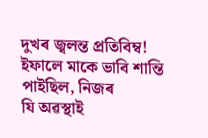দুখৰ জ্বলন্ত প্ৰতিবিম্ব! ইফালে মাকে ভাবি শান্তি পাইছিল, নিজৰ
যি অৱস্থাই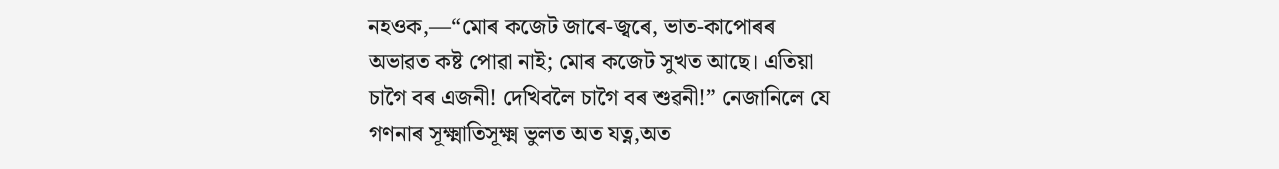নহওক,—“মোৰ কজেট জাৰে-জ্বৰে, ভাত-কাপোৰৰ
অভাৱত কষ্ট পোৱা নাই; মোৰ কজেট সুখত আছে। এতিয়া
চাগৈ বৰ এজনী! দেখিবলৈ চাগৈ বৰ শুৱনী!” নেজানিলে যে
গণনাৰ সূক্ষ্মাতিসূক্ষ্ম ভুলত অত যত্ন,অত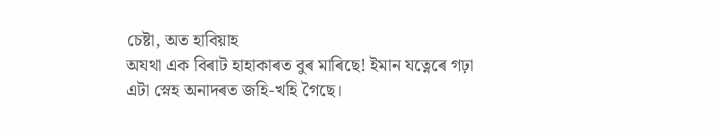চেষ্টা, অত হাবিয়াহ
অযথা এক বিৰাট হাহাকাৰত বুৰ মাৰিছে! ইমান যত্নেৰে গঢ়া
এটা স্নেহ অনাদৰত জহি-খহি গৈছে।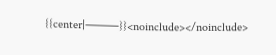{{center|⸻}}<noinclude></noinclude>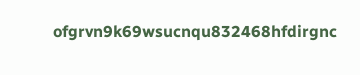ofgrvn9k69wsucnqu832468hfdirgnc